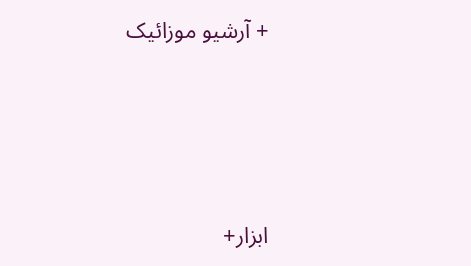+ آرشيو موزائيک






ابزار+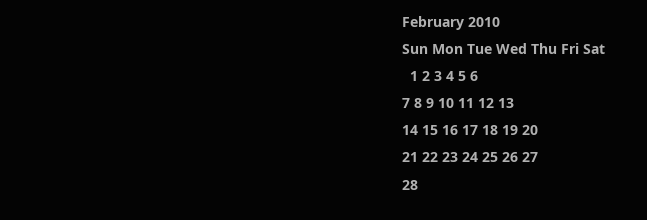February 2010
Sun Mon Tue Wed Thu Fri Sat
  1 2 3 4 5 6
7 8 9 10 11 12 13
14 15 16 17 18 19 20
21 22 23 24 25 26 27
28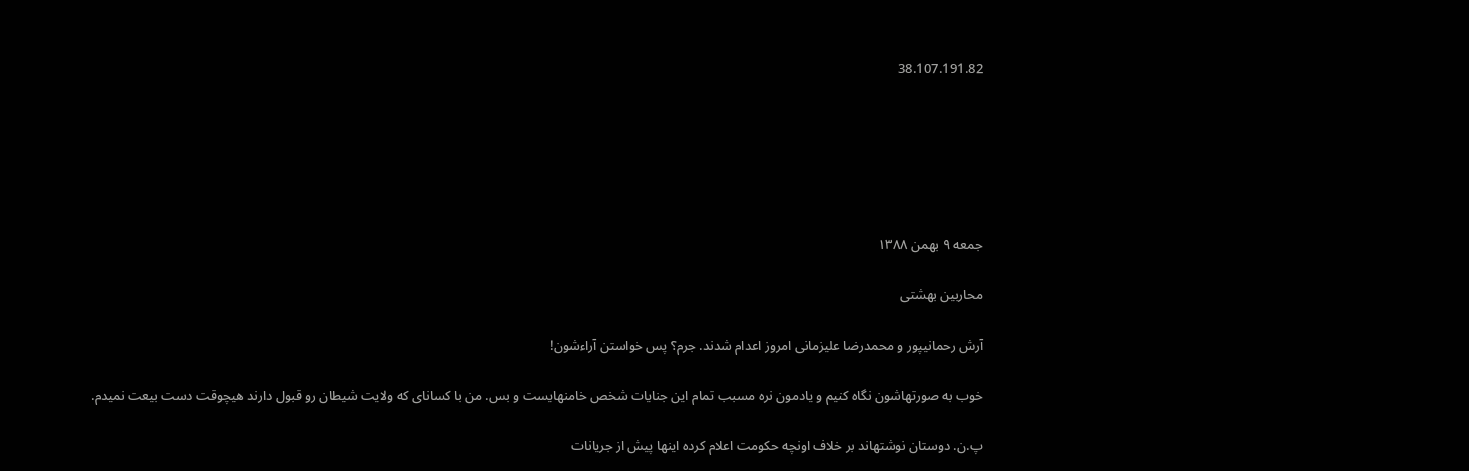38.107.191.82






جمعه ۹ بهمن ۱۳۸۸

محاربین بهشتی

آرش رحمانیپور و محمدرضا علیزمانی امروز اعدام شدند. جرم؟ پس خواستن آراءشون!

خوب به صورتهاشون نگاه کنیم و یادمون نره مسبب تمام این جنایات شخص خامنهایست و بس. من با کسانای که ولایت شیطان رو قبول دارند هیچوقت دست بیعت نمیدم.

پ.ن. دوستان نوشتهاند بر خلاف اونچه حکومت اعلام کرده اینها پیش از جریانات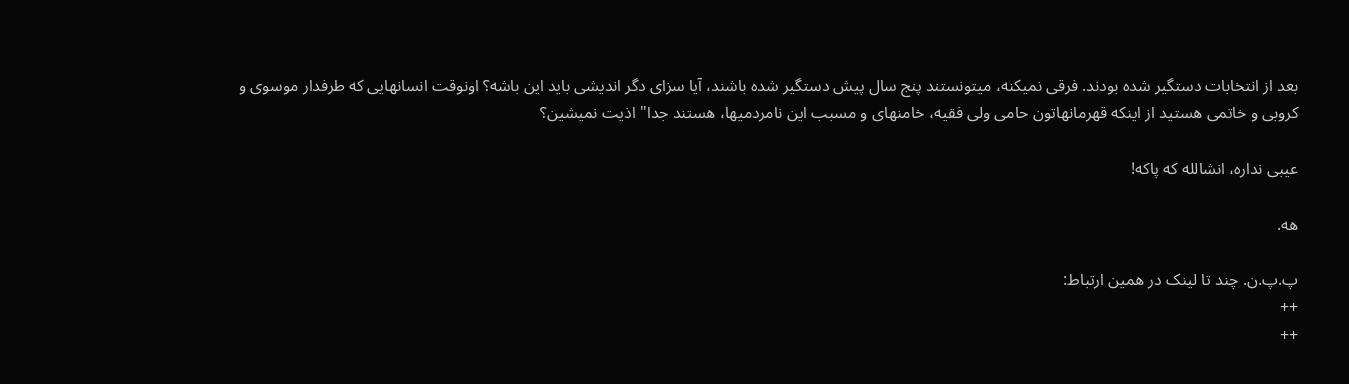بعد از انتخابات دستگیر شده بودند. فرقی نمیکنه، میتونستند پنج سال پیش دستگیر شده باشند، آیا سزای دگر اندیشی باید این باشه؟ اونوقت انسانهایی که طرفدار موسوی و کروبی و خاتمی هستید از اینکه قهرمانهاتون حامی ولی فقیه، خامنهای و مسبب این نامردمیها، هستند جدا" اذیت نمیشین؟

عیبی نداره، انشالله که پاکه!

هه.

پ.پ.ن. چند تا لینک در همین ارتباط:
++
++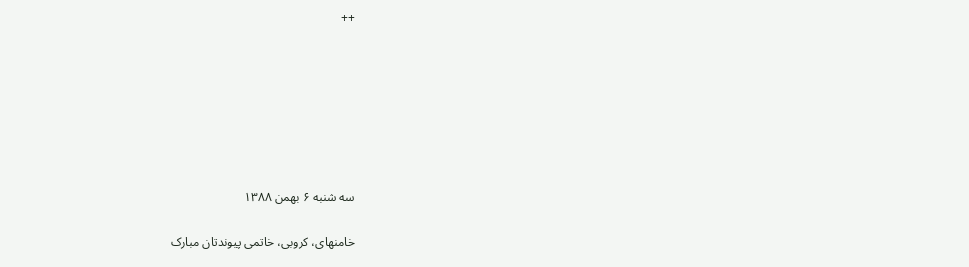++







سه شنبه ۶ بهمن ۱۳۸۸

خامنهای، کروبی، خاتمی پیوندتان مبارک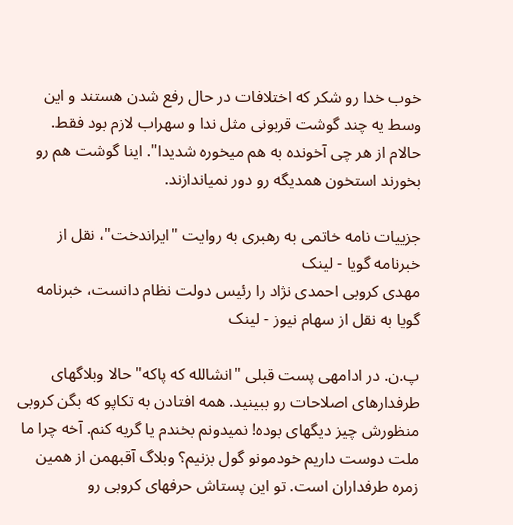خوب خدا رو شکر که اختلافات در حال رفع شدن هستند و این وسط یه چند گوشت قربونی مثل ندا و سهراب لازم بود فقط. حالام از هر چی آخونده به هم میخوره شدیدا". اینا گوشت هم رو بخورند استخون همدیگه رو دور نمیاندازند.

جزييات نامه خاتمی به رهبری به روايت "ايراندخت"، نقل از خبرنامه گویا - لینک
مهدی کروبی احمدی نژاد را رئيس دولت نظام دانست، خبرنامه گویا به نقل از سهام نیوز - لینک

پ.ن. در ادامهی پست قبلی "انشالله که پاکه" حالا وبلاگهای طرفدارهای اصلاحات رو ببینید. همه افتادن به تکاپو که بگن کروبی منظورش چیز دیگهای بوده! نمیدونم بخندم یا گریه کنم. آخه چرا ما ملت دوست داریم خودمونو گول بزنیم؟ وبلاگ آقبهمن از همین زمره طرفداران است. تو این پستاش حرفهای کروبی رو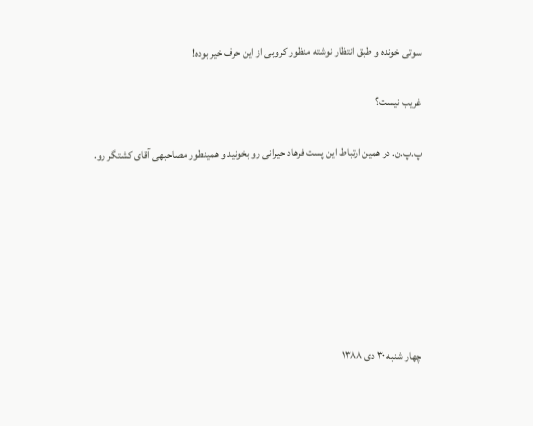سوتی خونده و طبق انتظار نوشته منظور کروبی از این حرف خیر بوده!

غریب نیست؟

پ.پ.ن. در همین ارتباط این پست فرهاد حیرانی رو بخونید و همینطور مصاحبهی آقای کشتگر رو.







چهار شنبه ۳۰ دی ۱۳۸۸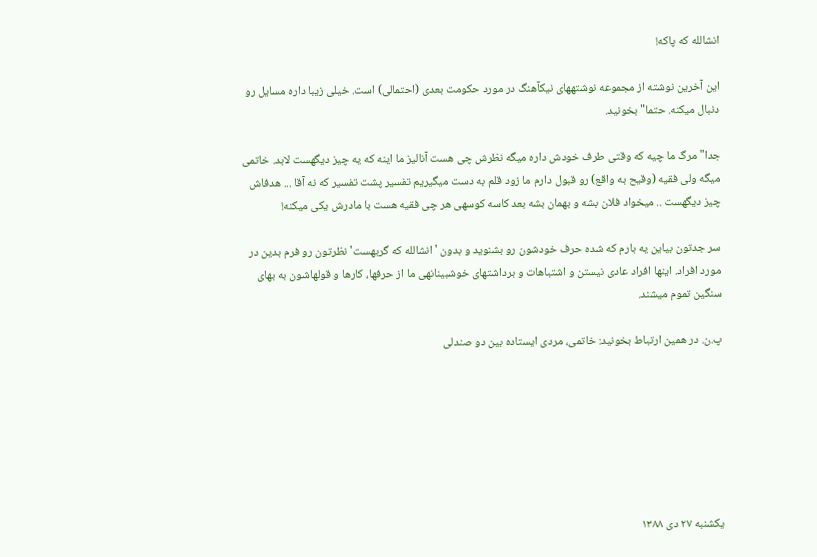انشالله که پاکه!

این آخرین نوشته از مجموعه نوشتههای نیکآهنگ در مورد حکومت بعدی (احتمالی) است. خیلی زیبا داره مسایل رو دنبال میکنه. حتما" بخونید.

جدا" مرگ ما چیه که وقتی طرف خودش داره میگه نظرش چی هست آنالیز ما اینه که یه چیز دیگهست لابد. خاتمی میگه ولی فقیه (وقیح به واقع) رو قبول دارم ما زود قلم به دست میگیریم تفسیر پشت تفسیر که نه آقا ... هدفاش چیز دیگهست .. میخواد فلان بشه و بهمان بشه بعد کاسه کوسهی هر چی فقیه هست با مادرش یکی میکنه!

سر جدتون بیاین یه بارم که شده حرف خودشون رو بشنوید و بدون 'انشالله که گربهست' نظرتون رو فرم بدین در مورد افراد. اینها افراد عادی نیستن و اشتباهات و برداشتهای خوشبینانهی ما از حرفها، کارها و قولهاشون به بهای سنگین تموم میشند.

پ.ن. در همین ارتباط بخونید: خاتمی، مردی ایستاده بین دو صندلی







يکشنبه ۲۷ دی ۱۳۸۸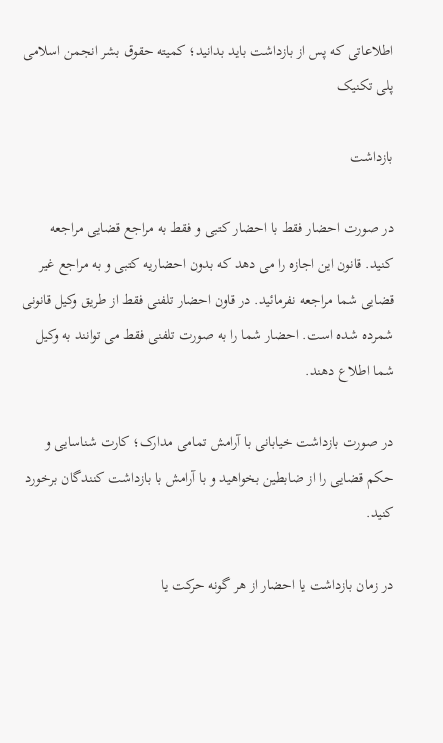اطلاعاتی که پس از بازداشت باید بدانید؛ کمیته حقوق بشر انجمن اسلامی پلی تکنیک

بازداشت

در صورت احضار فقط با احضار کتبی و فقط به مراجع قضایی مراجعه کنید. قانون این اجازه را می دهد که بدون احضاریه کتبی و به مراجع غیر قضایی شما مراجعه نفرمائید. در قاون احضار تلفنی فقط از طریق وکیل قانونی شمرده شده است. احضار شما را به صورت تلفنی فقط می توانند به وکیل شما اطلاع دهند.

در صورت بازداشت خیابانی با آرامش تمامی مدارک؛ کارت شناسایی و حکم قضایی را از ضابطین بخواهید و با آرامش با بازداشت کنندگان برخورد کنید.

در زمان بازداشت یا احضار از هر گونه حرکت یا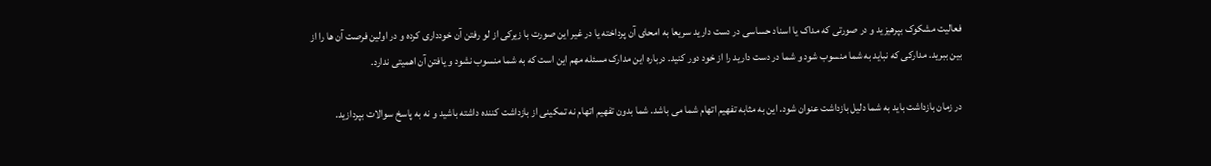فعالیت مشکوک بپرهیزید و در صورتی که مداک یا اسناد حساسی در دست دارید سریعا به امحای آن پرداخته یا در غیر این صورت با زیرکی از لو رفتن آن خودداری کرده و در اولین فرصت آن ها را از بین ببرید. مدارکی که نباید به شما منسوب شود و شما در دست دارید را از خود دور کنید. درباره این مدارک مسئله مهم این است که به شما منسوب نشود و یافتن آن اهمیتی ندارد.

در زمان بازداشت باید به شما دلیل بازداشت عنوان شود. این به مثابه تفهیم اتهام شما می باشد. شما بدون تفهیم اتهام نه تمکینی از بازداشت کننده داشته باشید و نه به پاسخ سوالات بپردازید.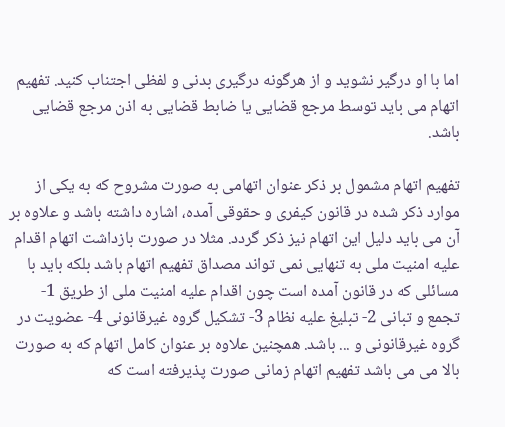اما با او درگیر نشوید و از هرگونه درگیری بدنی و لفظی اجتناب کنید. تفهیم اتهام می باید توسط مرجع قضایی یا ضابط قضایی به اذن مرجع قضایی باشد.

تفهیم اتهام مشمول بر ذکر عنوان اتهامی به صورت مشروح که به یکی از موارد ذکر شده در قانون کیفری و حقوقی آمده، اشاره داشته باشد و علاوه بر آن می باید دلیل این اتهام نیز ذکر گردد. مثلا در صورت بازداشت اتهام اقدام علیه امنیت ملی به تنهایی نمی تواند مصداق تفهیم اتهام باشد بلکه باید با مسائلی که در قانون آمده است چون اقدام علیه امنیت ملی از طریق 1- تجمع و تبانی 2- تبلیغ علیه نظام 3- تشکیل گروه غیرقانونی 4- عضویت در گروه غیرقانونی و ... باشد. همچنین علاوه بر عنوان کامل اتهام که به صورت بالا می می باشد تفهیم اتهام زمانی صورت پذیرفته است که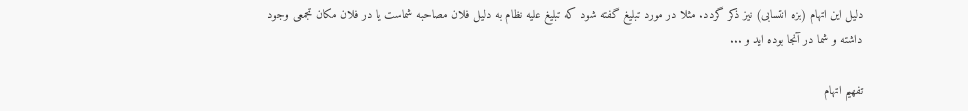دلیل این اتهام (بزه انتسابی) نیز ذکر گردد. مثلا در مورد تبلیغ گفته شود که تبلیغ علیه نظام به دلیل فلان مصاحبه شماست یا در فلان مکان تجمعی وجود داشته و شما در آنجا بوده اید و ...

تفهیم اتهام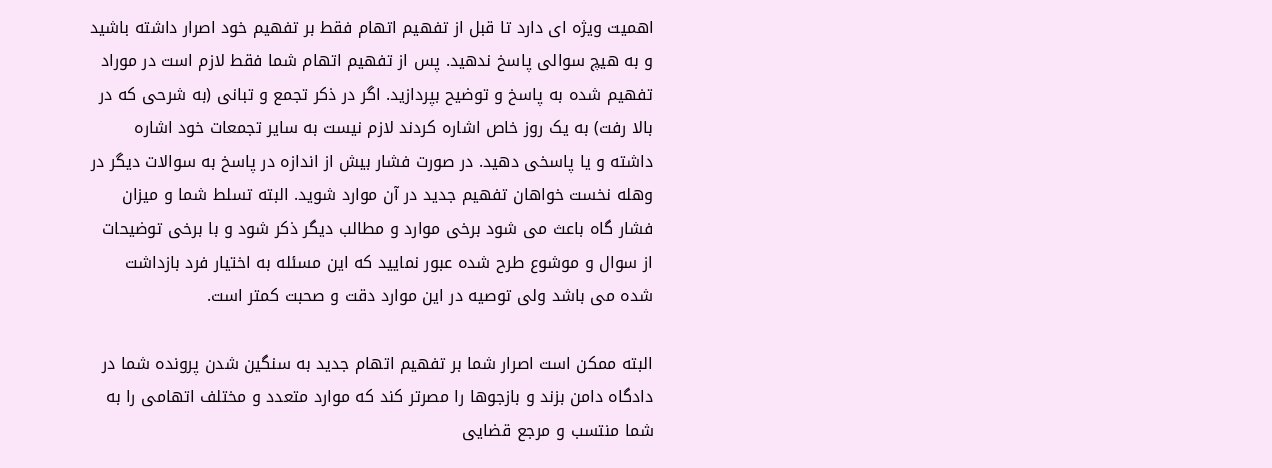اهمیت ویژه ای دارد تا قبل از تفهیم اتهام فقط بر تفهیم خود اصرار داشته باشید و به هیچ سوالی پاسخ ندهید. پس از تفهیم اتهام شما فقط لازم است در موراد تفهیم شده به پاسخ و توضیح بپردازید. اگر در ذکر تجمع و تبانی (به شرحی که در بالا رفت) به یک روز خاص اشاره کردند لازم نیست به سایر تجمعات خود اشاره داشته و یا پاسخی دهید. در صورت فشار بیش از اندازه در پاسخ به سوالات دیگر در وهله نخست خواهان تفهیم جدید در آن موارد شوید. البته تسلط شما و میزان فشار گاه باعث می شود برخی موارد و مطالب دیگر ذکر شود و با برخی توضیحات از سوال و موشوع طرح شده عبور نمایید که این مسئله به اختیار فرد بازداشت شده می باشد ولی توصیه در این موارد دقت و صحبت کمتر است.

البته ممکن است اصرار شما بر تفهیم اتهام جدید به سنگین شدن پرونده شما در دادگاه دامن بزند و بازجوها را مصرتر کند که موارد متعدد و مختلف اتهامی را به شما منتسب و مرجع قضایی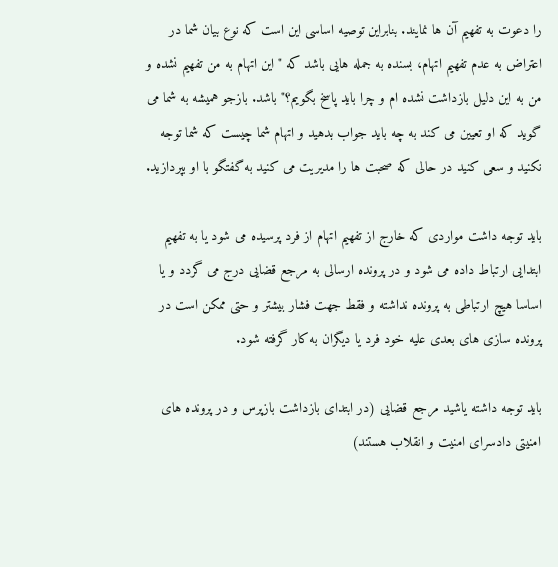را دعوت به تفهیم آن ها نمایند. بنابراین توصیه اساسی این است که نوع بیان شما در اعتراض به عدم تفهیم اتهام، بسنده به جمله هایی باشد که "این اتهام به من تفهیم نشده و من به این دلیل بازداشت نشده ام و چرا باید پاسخ بگویم؟" باشد. بازجو همیشه به شما می گوید که او تعیین می کند به چه باید جواب بدهید و اتهام شما چیست که شما توجه نکنید و سعی کنید در حالی که صحبت ها را مدیریت می کنید به گفتگو با او بپردازید.

باید توجه داشت مواردی که خارج از تفهیم اتهام از فرد پرسیده می شود یا به تفهیم ابتدایی ارتباط داده می شود و در پرونده ارسالی به مرجع قضایی درج می گردد و یا اساسا هیچ ارتباطی به پرونده نداشته و فقط جهت فشار بیشتر و حتی ممکن است در پرونده سازی های بعدی علیه خود فرد یا دیگران به کار گرفته شود.

باید توجه داشته یاشید مرجع قضایی (در ابتدای بازداشت بازپرس و در پرونده های امنیتی دادسرای امنیت و انقلاب هستند)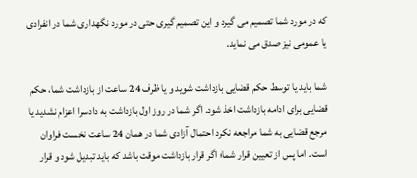که در مورد شما تصمیم می گیرد و این تصمیم گیری حتی در مورد نگهداری شما در انفرادی یا عمومی نیز صدق می نماید.

شما باید یا توسط حکم قضایی بازداشت شوید و یا ظرف 24 ساعت از بازداشت شما، حکم قضایی برای ادامه بازداشت اخذ شود. اگر شما در روز اول بازداشت به دادسرا اعزام نشدید یا مرجع قضایی به شما مراجعه نکرد احتمال آزادی شما در همان 24 ساعت نخست فراوان است. اما پس از تعیین قرار شما؛ اگر قرار بازداشت موقت باشد که باید تبدیل شود و قرار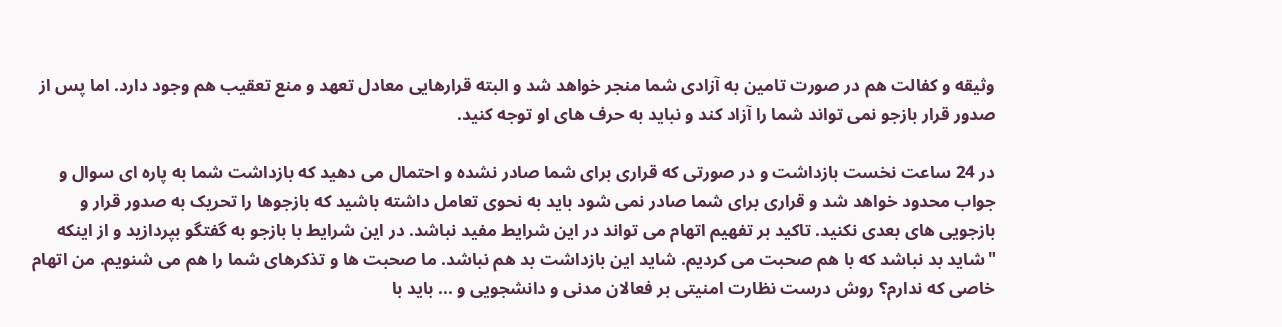وثیقه و کفالت هم در صورت تامین به آزادی شما منجر خواهد شد و البته قرارهایی معادل تعهد و منع تعقیب هم وجود دارد. اما پس از صدور قرار بازجو نمی تواند شما را آزاد کند و نباید به حرف های او توجه کنید.

در 24 ساعت نخست بازداشت و در صورتی که قراری برای شما صادر نشده و احتمال می دهید که بازداشت شما به پاره ای سوال و جواب محدود خواهد شد و قراری برای شما صادر نمی شود باید به نحوی تعامل داشته باشید که بازجوها را تحریک به صدور قرار و بازجویی های بعدی نکنید. تاکید بر تفهیم اتهام می تواند در این شرایط مفید نباشد. در این شرایط با بازجو به گفتگو بپردازید و از اینکه "شاید بد نباشد که با هم صحبت می کردیم. شاید این بازداشت بد هم نباشد. ما صحبت ها و تذکرهای شما را هم می شنویم. من اتهام خاصی که ندارم؟ روش درست نظارت امنیتی بر فعالان مدنی و دانشجویی و ... باید با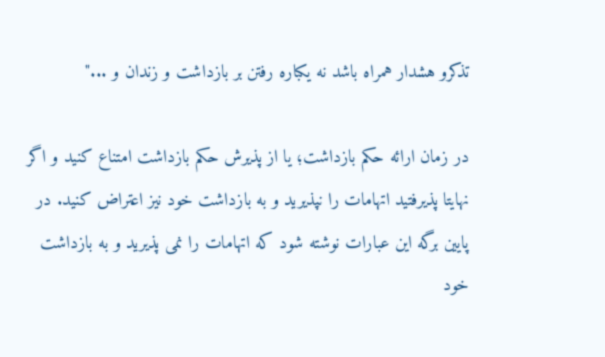تذکرو هشدار همراه باشد نه یکباره رفتن بر بازداشت و زندان و ..."

در زمان ارائه حکم بازداشت؛ یا از پذیرش حکم بازداشت امتناع کنید و اگر نهایتا پذیرفتید اتهامات را نپذیرید و به بازداشت خود نیز اعتراض کنید. در پایین برگه این عبارات نوشته شود که اتهامات را نمی پذیرید و به بازداشت خود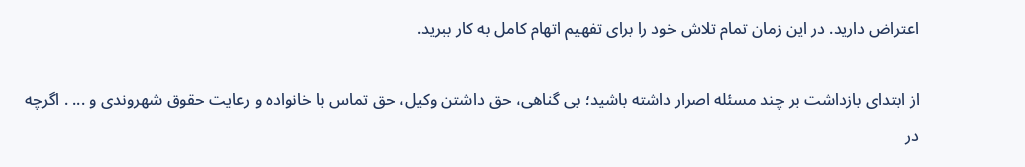اعتراض دارید. در این زمان تمام تلاش خود را برای تفهیم اتهام کامل به کار ببرید.

از ابتدای بازداشت بر چند مسئله اصرار داشته باشید؛ بی گناهی، حق داشتن وکیل، حق تماس با خانواده و رعایت حقوق شهروندی و ... . اگرچه در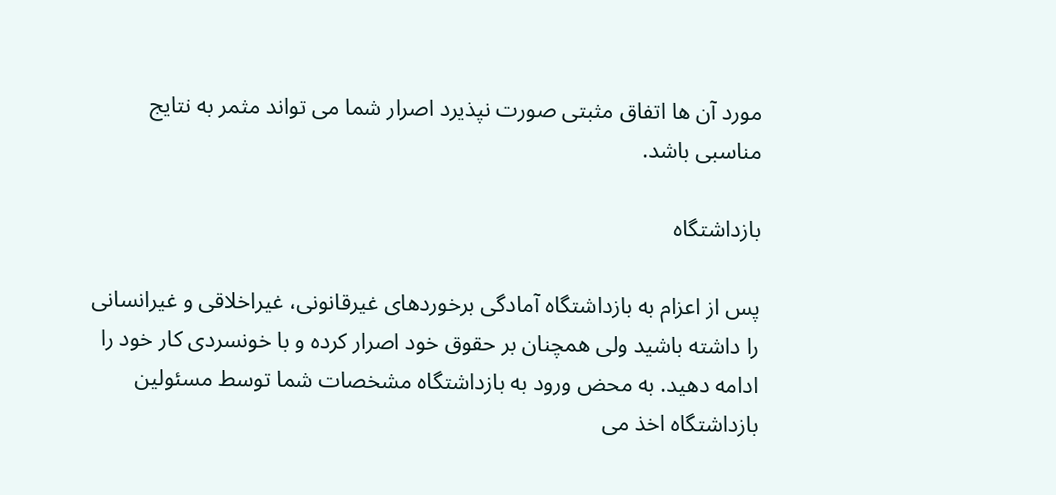مورد آن ها اتفاق مثبتی صورت نپذیرد اصرار شما می تواند مثمر به نتایج مناسبی باشد.

بازداشتگاه

پس از اعزام به بازداشتگاه آمادگی برخوردهای غیرقانونی، غیراخلاقی و غیرانسانی را داشته باشید ولی همچنان بر حقوق خود اصرار کرده و با خونسردی کار خود را ادامه دهید. به محض ورود به بازداشتگاه مشخصات شما توسط مسئولین بازداشتگاه اخذ می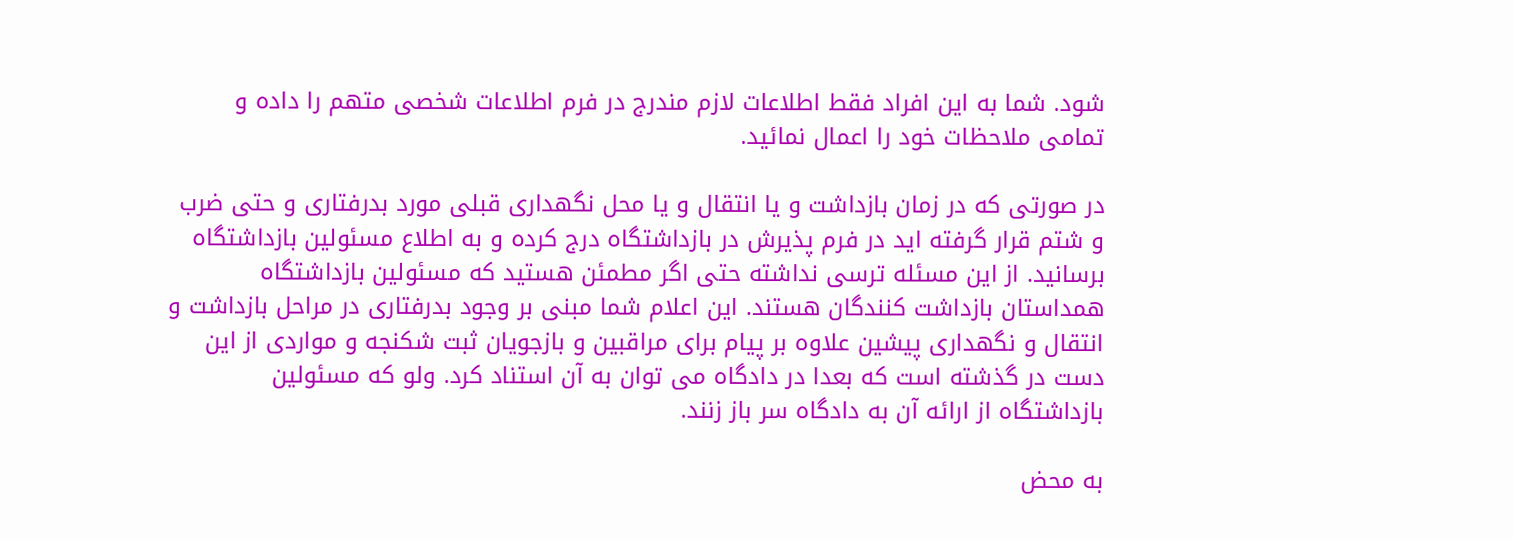شود. شما به این افراد فقط اطلاعات لازم مندرج در فرم اطلاعات شخصی متهم را داده و تمامی ملاحظات خود را اعمال نمائید.

در صورتی که در زمان بازداشت و یا انتقال و یا محل نگهداری قبلی مورد بدرفتاری و حتی ضرب و شتم قرار گرفته اید در فرم پذیرش در بازداشتگاه درج کرده و به اطلاع مسئولین بازداشتگاه برسانید. از این مسئله ترسی نداشته حتی اگر مطمئن هستید که مسئولین بازداشتگاه همداستان بازداشت کنندگان هستند. این اعلام شما مبنی بر وجود بدرفتاری در مراحل بازداشت و انتقال و نگهداری پیشین علاوه بر پیام برای مراقبین و بازجویان ثبت شکنجه و مواردی از این دست در گذشته است که بعدا در دادگاه می توان به آن استناد کرد. ولو که مسئولین بازداشتگاه از ارائه آن به دادگاه سر باز زنند.

به محض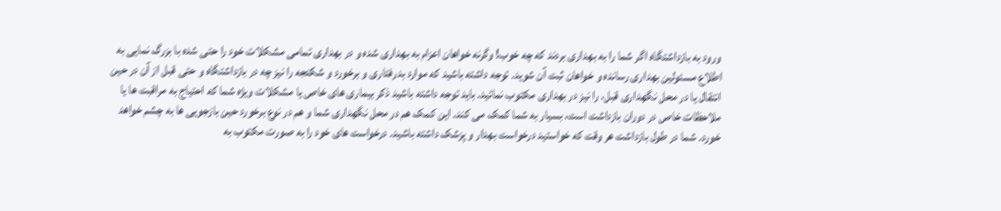ورود به بازداشتگاه اگر شما را به بهداری بردند که چه خوب! وگرنه خواهان اعزام به بهداری شده و در بهداری تمامی مشکلات خود را حتی شده با بزرگ نمایی به اطلاع مسئولین بهداری رسانده و خواهان ثبت آن شوید. توجه داشته باشید که موارد بدرفتاری و برخورد و شکنجه را نیز چه در بازداشتگاه و حتی قبل از آن در حین انتقال یا در محل نگهداری قبل، را نیز در بهداری مکتوب نمائید. باید توجه داشته باشید ذکر بیماری های خاص یا مشکلات ویژه شما که احتیاج به مراقبت ها یا ملاحظات خاص در دوران بازداشت است، بسیار به شما کمک می کند. این کمک هم در محل نگهداری شما و هم در نوع برخورد حین بازجویی ها به چشم خواهد خورد. شما در طول بازداشت هر وقت که خواستید درخواست بهدار و پزشک داشته باشید. درخواست های خود را به صورت مکتوب به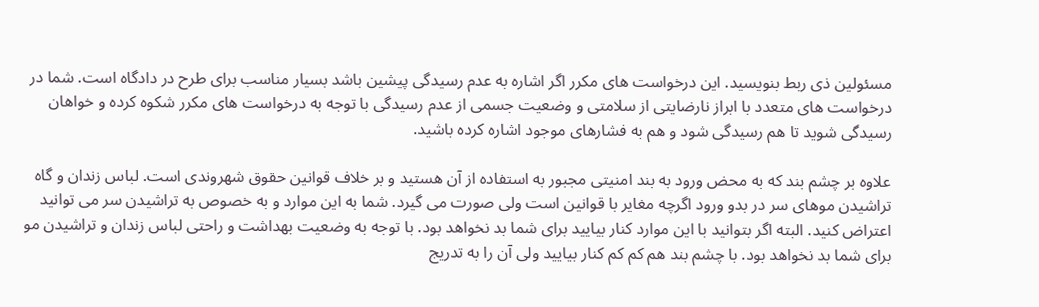مسئولین ذی ربط بنویسید. این درخواست های مکرر اگر اشاره به عدم رسیدگی پیشین باشد بسیار مناسب برای طرح در دادگاه است. شما در درخواست های متعدد با ابراز نارضایتی از سلامتی و وضعیت جسمی از عدم رسیدگی با توجه به درخواست های مکرر شکوه کرده و خواهان رسیدگی شوید تا هم رسیدگی شود و هم به فشارهای موجود اشاره کرده باشید.

علاوه بر چشم بند که به محض ورود به بند امنیتی مجبور به استفاده از آن هستید و بر خلاف قوانین حقوق شهروندی است. لباس زندان و گاه تراشیدن موهای سر در بدو ورود اگرچه مغایر با قوانین است ولی صورت می گیرد. شما به این موارد و به خصوص به تراشیدن سر می توانید اعتراض کنید. البته اگر بتوانید با این موارد کنار بیایید برای شما بد نخواهد بود. با توجه به وضعیت بهداشت و راحتی لباس زندان و تراشیدن مو برای شما بد نخواهد بود. با چشم بند هم کم کم کنار بیایید ولی آن را به تدریج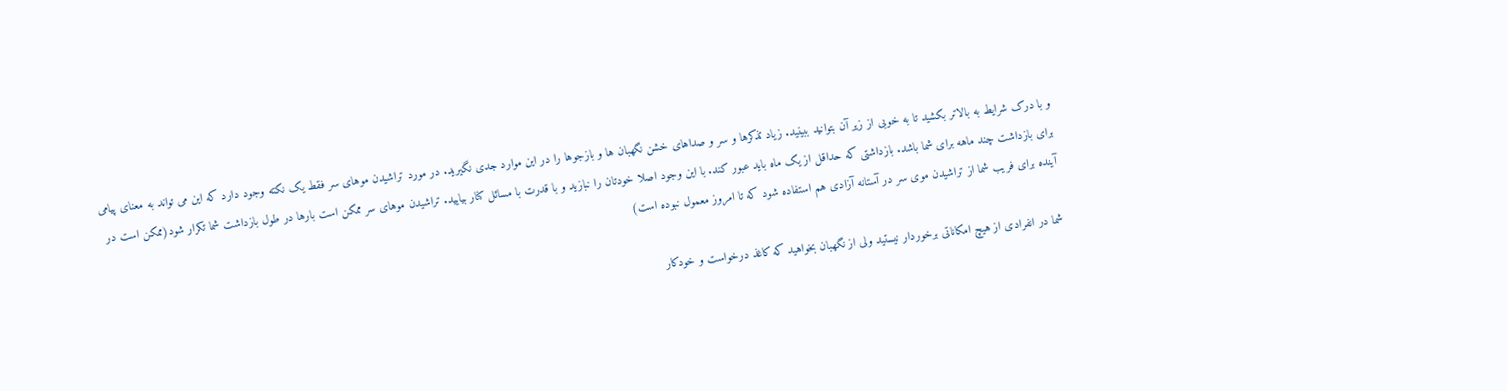و با درک شرایط به بالاتر بکشید تا به خوبی از زیر آن بتوانید ببینید. زیاد تذکرها و سر و صداهای خشن نگهبان ها و بازجوها را در این موارد جدی نگیرید. در مورد تراشیدن موهای سر فقط یک نکته وجود دارد که این می تواند به معنای پیامی برای بازداشت چند ماهه برای شما باشد. بازداشتی که حداقل از یک ماه باید عبور کند. با این وجود اصلا خودتان را نبازید و با قدرت با مسائل کنار بیایید. تراشیدن موهای سر ممکن است بارها در طول بازداشت شما تکرار شود(ممکن است در آینده برای فریب شما از تراشیدن موی سر در آستانه آزادی هم استفاده شود که تا امروز معمول نبوده است)

شما در انفرادی از هیچ امکاناتی برخوردار نیستید ولی از نگهبان بخواهید که کاغذ درخواست و خودکار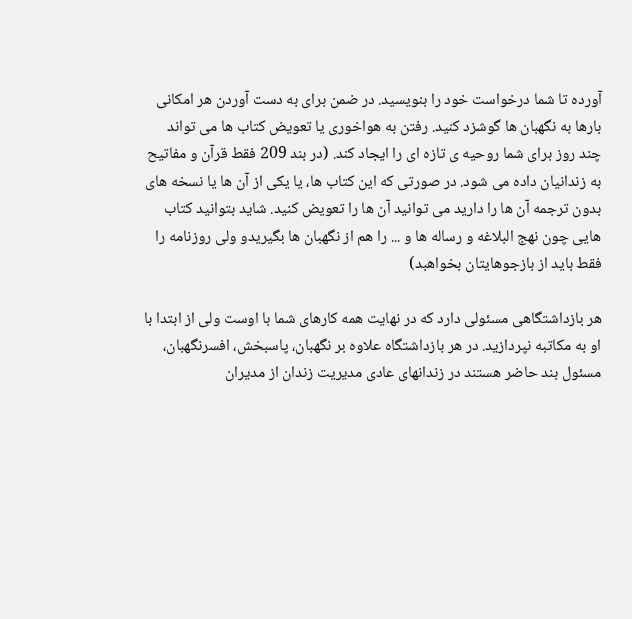آورده تا شما درخواست خود را بنویسید. در ضمن برای به دست آوردن هر امکانی بارها به نگهبان ها گوشزد کنید. رفتن به هواخوری یا تعویض کتاب ها می تواند چند روز برای شما روحیه ی تازه ای را ایجاد کند. (در بند 209 فقط قرآن و مفاتیح به زندانیان داده می شود. در صورتی که این کتاب ها، یا یکی از آن ها یا نسخه های بدون ترجمه آن ها را دارید می توانید آن ها را تعویض کنید. شاید بتوانید کتاب هایی چون نهج البلاغه و رساله ها و ... را هم از نگهبان ها بگیریدو ولی روزنامه را فقط باید از بازجوهایتان بخواهبد)

هر بازداشتگاهی مسئولی دارد که در نهایت همه کارهای شما با اوست ولی از ابتدا با او به مکاتبه نپردازید. در هر بازداشتگاه علاوه بر نگهبان، پاسبخش، افسرنگهبان، مسئول بند حاضر هستند در زندانهای عادی مدیریت زندان از مدیران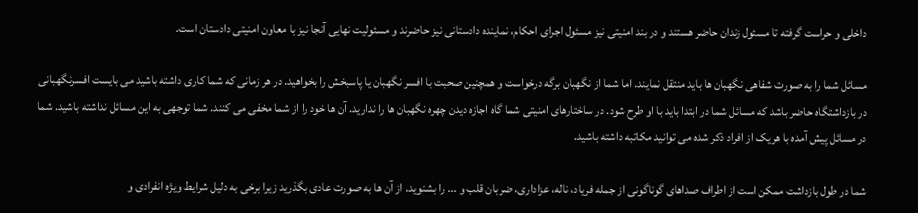داخلی و حراست گرفته تا مسئول زندان حاضر هستند و در بند امنیتی نیز مسئول اجرای احکام، نماینده دادستانی نیز حاضرند و مسئولیت نهایی آنجا نیز با معاون امنیتی دادستان است.

مسائل شما را به صورت شفاهی نگهبان ها باید منتقل نمایند. اما شما از نگهبان برگه درخواست و همچنین صحبت با افسر نگهبان یا پاسبخش را بخواهید. در هر زمانی که شما کاری داشته باشید می بایست افسرنگهبانی در بازداشتگاه حاضر باشد که مسائل شما در ابتدا باید با او طرح شود. در ساختارهای امنیتی شما گاه اجازه دیدن چهره نگهبان ها را ندارید. آن ها خود را از شما مخفی می کنند. شما توجهی به این مسائل نداشته باشید. شما در مسائل پیش آمده با هریک از افراد ذکر شده می توانید مکاتبه داشته باشید.

شما در طول بازداشت ممکن است از اطراف صداهای گوناگونی از جمله فریاد، ناله، عزاداری، ضربان قلب و ... را بشنوید. از آن ها به صورت عادی بگذرید زیرا برخی به دلیل شرایط ویژه انفرادی و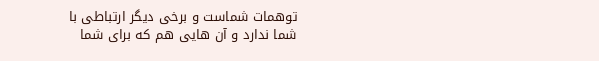توهمات شماست و برخی دیگر ارتباطی با شما ندارد و آن هایی هم که برای شما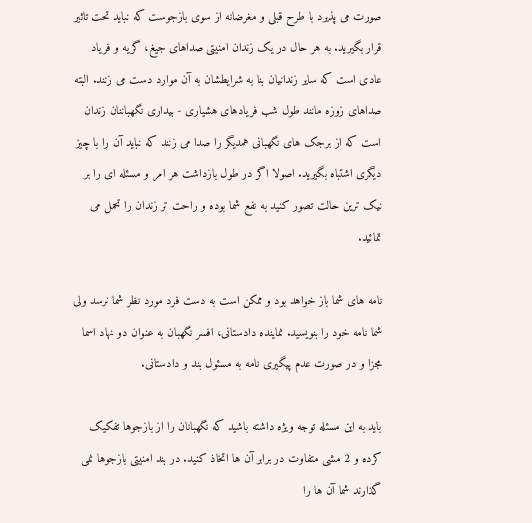صورت می پذیرد با طرح قبلی و مغرضانه از سوی بازجوست که نباید تحت تاثیر قرار بگیرید. به هر حال در یک زندان امنیتی صداهای جیغ، گریه و فریاد عادی است که سایر زندانیان بنا به شرایطشان به آن موارد دست می زنند. البته صداهای زوزه مانند طول شب فریادهای هشیاری - بیداری نگهباننان زندان است که از برجک های نگهبانی همدیگر را صدا می زنند که نباید آن را با چیز دیگری اشتباه بگیرید. اصولا اگر در طول بازداشت هر امر و مسئله ای را بر نیک ترین حالت تصور کنید به نفع شما بوده و راحت تر زندان را تحمل می تمائید.

نامه های شما باز خواهد بود و ممکن است به دست فرد مورد نظر شما نرسد ولی شما نامه خود را بنویسید. نماینده دادستانی، افسر نگهبان به عنوان دو نهاد اسما مجزا و در صورت عدم پیگیری نامه به مسئول بند و دادستانی.

باید به این مسئله توجه ویژه داشته باشید که نگهبانان را از بازجوها تفکیک کرده و 2 مشی متفاوت در برابر آن ها اتخاذ کنید. در بند امنیتی بازجوها نمی گذارند شما آن ها را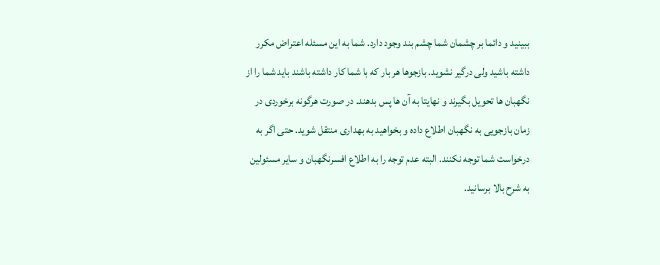ببینید و دائما بر چشمان شما چشم بند وجود دارد. شما به این مسئله اعتراض مکرر داشته باشید ولی درگیر نشوید. بازجوها هر بار که با شما کار داشته باشند باید شما را از نگهبان ها تحویل بگیرند و نهایتا به آن ها پس بدهند. در صورت هرگونه برخوردی در زمان بازجویی به نگهبان اطلاع داده و بخواهید به بهداری منتقل شوید. حتی اگر به درخواست شما توجه نکنند. البته عدم توجه را به اطلاع افسرنگهبان و سایر مسئولین به شرح بالا برسانید.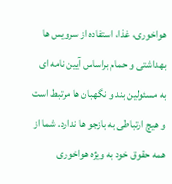هواخوری، غذا، استفاده از سرویس ها بهداشتی و حمام براساس آیین نامه ای به مسئولین بند و نگهبان ها مرتبط است و هیچ ارتباطی به بازجو ها ندارد. شما از همه حقوق خود به ویژه هواخوری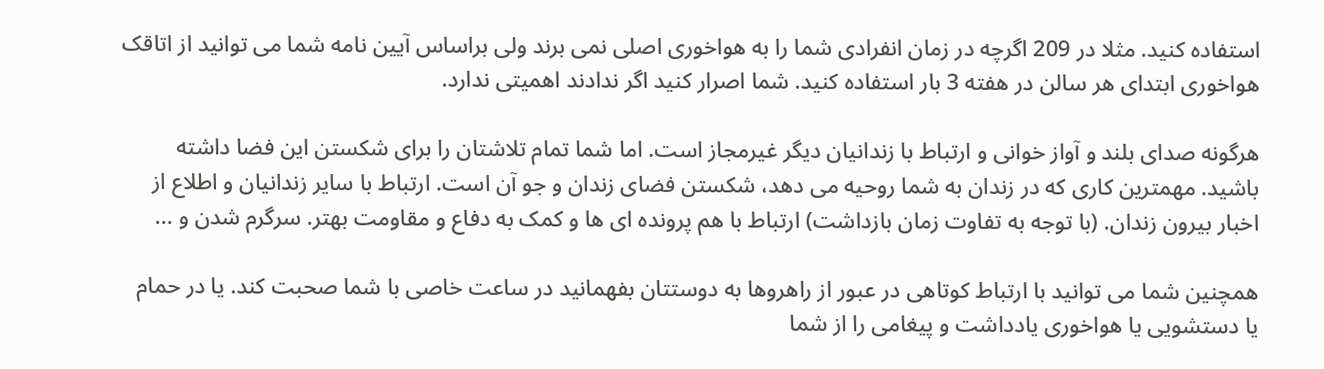استفاده کنید. مثلا در 209 اگرچه در زمان انفرادی شما را به هواخوری اصلی نمی برند ولی براساس آیین نامه شما می توانید از اتاقک هواخوری ابتدای هر سالن در هفته 3 بار استفاده کنید. شما اصرار کنید اگر ندادند اهمیتی ندارد.

هرگونه صدای بلند و آواز خوانی و ارتباط با زندانیان دیگر غیرمجاز است. اما شما تمام تلاشتان را برای شکستن این فضا داشته باشید. مهمترین کاری که در زندان به شما روحیه می دهد، شکستن فضای زندان و جو آن است. ارتباط با سایر زندانیان و اطلاع از اخبار بیرون زندان. (با توجه به تفاوت زمان بازداشت) ارتباط با هم پرونده ای ها و کمک به دفاع و مقاومت بهتر. سرگرم شدن و ...

همچنین شما می توانید با ارتباط کوتاهی در عبور از راهروها به دوستتان بفهمانید در ساعت خاصی با شما صحبت کند. یا در حمام یا دستشویی یا هواخوری یادداشت و پیغامی را از شما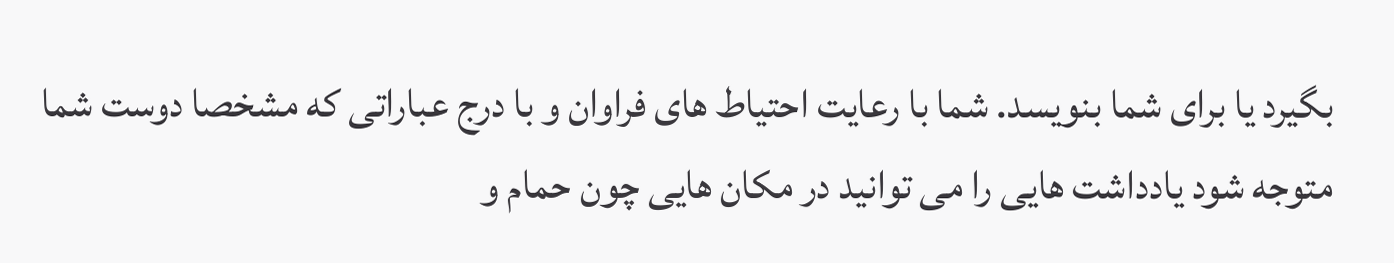بگیرد یا برای شما بنویسد. شما با رعایت احتیاط های فراوان و با درج عباراتی که مشخصا دوست شما متوجه شود یادداشت هایی را می توانید در مکان هایی چون حمام و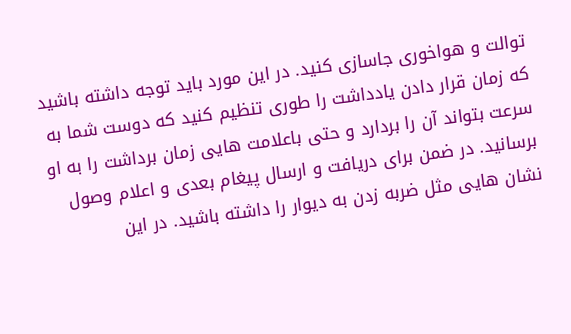توالت و هواخوری جاسازی کنید. در این مورد باید توجه داشته باشید که زمان قرار دادن یادداشت را طوری تنظیم کنید که دوست شما به سرعت بتواند آن را بردارد و حتی باعلامت هایی زمان برداشت را به او برسانید. در ضمن برای دریافت و ارسال پیغام بعدی و اعلام وصول نشان هایی مثل ضربه زدن به دیوار را داشته باشید. در این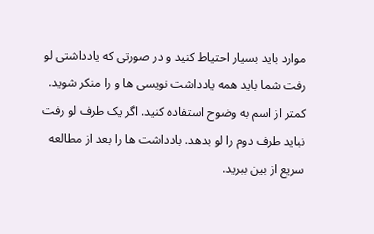موارد باید بسیار احتیاط کنید و در صورتی که یادداشتی لو رفت شما باید همه یادداشت نویسی ها و را منکر شوید. کمتر از اسم به وضوح استفاده کنید. اگر یک طرف لو رفت نباید طرف دوم را لو بدهد. بادداشت ها را بعد از مطالعه سریع از بین ببرید.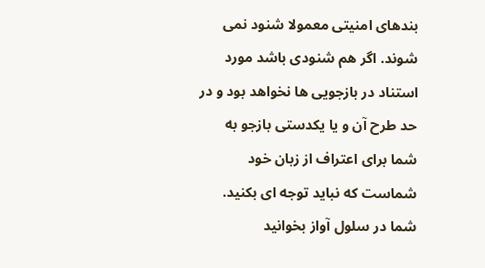بندهای امنیتی معمولا شنود نمی شوند. اگر هم شنودی باشد مورد استناد در بازجویی ها نخواهد بود و در حد طرح آن و یا یکدستی بازجو به شما برای اعتراف از زبان خود شماست که نباید توجه ای بکنید. شما در سلول آواز بخوانید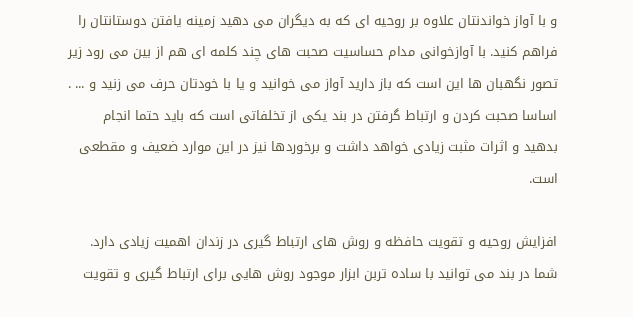و با آواز خواندنتان علاوه بر روحیه ای که به دیگران می دهید زمینه یافتن دوستانتان را فراهم کنید. با آوازخوانی مدام حساسیت صحبت های چند کلمه ای هم از بین می رود زیر تصور نگهبان ها این است که باز دارید آواز می خوانید و یا با خودتان حرف می زنید و ... . اساسا صحبت کردن و ارتباط گرفتن در بند یکی از تخلفاتی است که باید حتما انجام بدهید و اثرات مثبت زیادی خواهد داشت و برخوردها نیز در این موارد ضعیف و مقطعی است.

افزایش روحیه و تقویت حافظه و روش های ارتباط گیری در زندان اهمیت زیادی دارد. شما در بند می توانید با ساده تربن ابزار موجود روش هایی برای ارتباط گیری و تقویت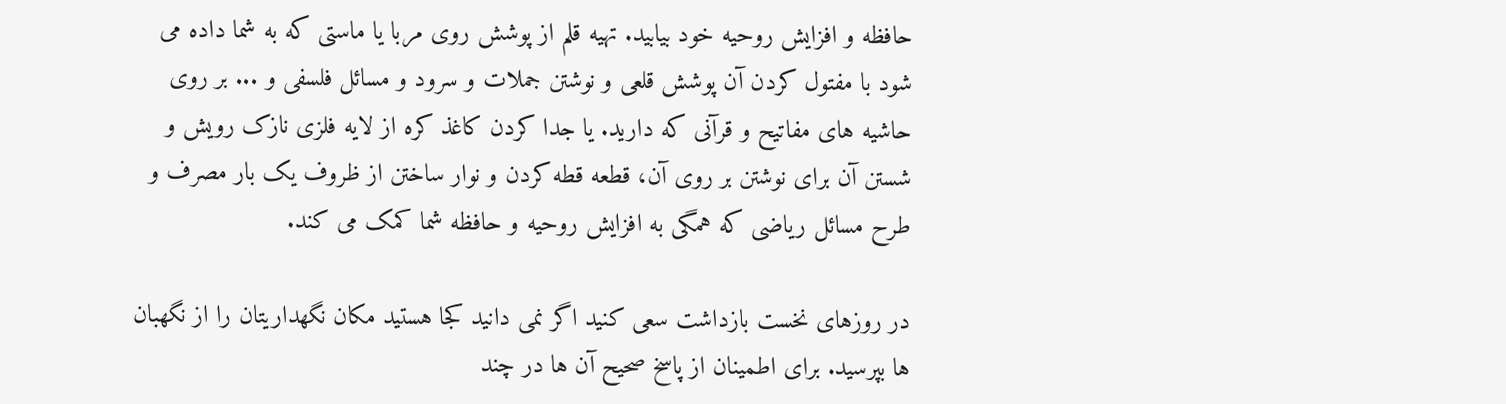حافظه و افزایش روحیه خود بیابید. تهیه قلم از پوشش روی مربا یا ماستی که به شما داده می شود با مفتول کردن آن پوشش قلعی و نوشتن جملات و سرود و مسائل فلسفی و ... بر روی حاشیه های مفاتیح و قرآنی که دارید. یا جدا کردن کاغذ کره از لایه فلزی نازک رویش و شستن آن برای نوشتن بر روی آن، قطعه قطه کردن و نوار ساختن از ظروف یک بار مصرف و طرح مسائل ریاضی که همگی به افزایش روحیه و حافظه شما کمک می کند.

در روزهای نخست بازداشت سعی کنید اگر نمی دانید کجا هستید مکان نگهداریتان را از نگهبان ها بپرسید. برای اطمینان از پاسخ صحیح آن ها در چند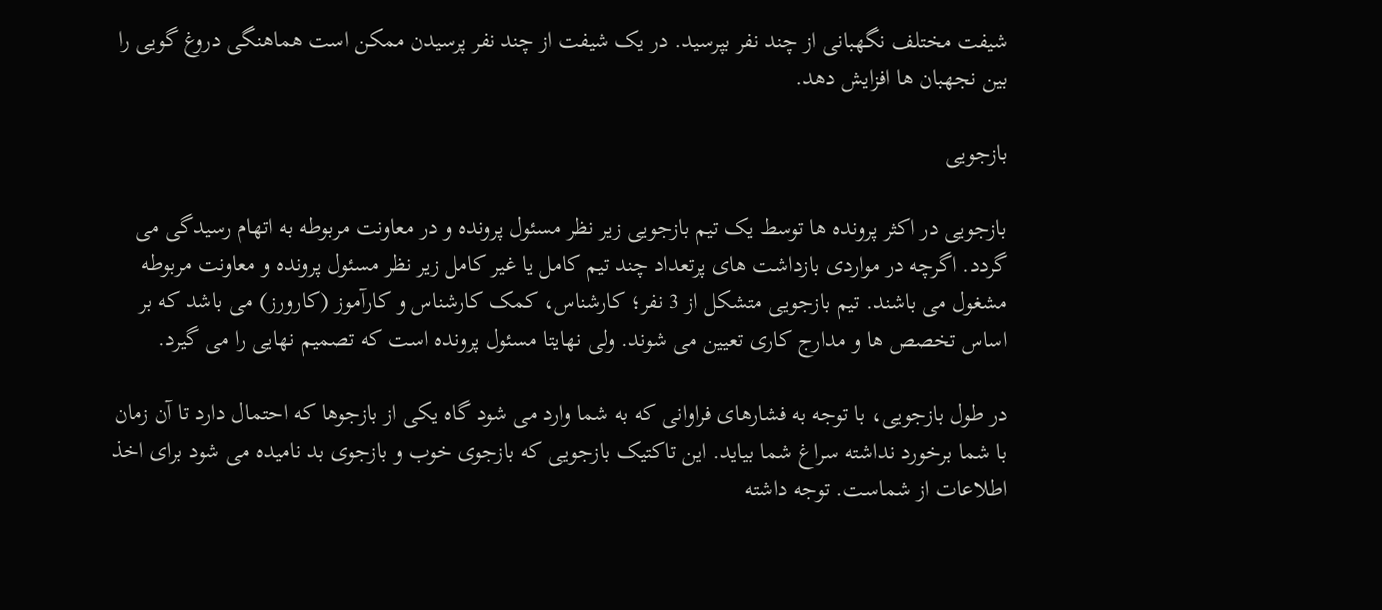شیفت مختلف نگهبانی از چند نفر بپرسید. در یک شیفت از چند نفر پرسیدن ممکن است هماهنگی دروغ گویی را بین نجهبان ها افزایش دهد.

بازجویی

بازجویی در اکثر پرونده ها توسط یک تیم بازجویی زیر نظر مسئول پرونده و در معاونت مربوطه به اتهام رسیدگی می گردد. اگرچه در مواردی بازداشت های پرتعداد چند تیم کامل یا غیر کامل زیر نظر مسئول پرونده و معاونت مربوطه مشغول می باشند. تیم بازجویی متشکل از 3 نفر؛ کارشناس، کمک کارشناس و کارآموز (کارورز) می باشد که بر اساس تخصص ها و مدارج کاری تعیین می شوند. ولی نهایتا مسئول پرونده است که تصمیم نهایی را می گیرد.

در طول بازجویی، با توجه به فشارهای فراوانی که به شما وارد می شود گاه یکی از بازجوها که احتمال دارد تا آن زمان با شما برخورد نداشته سراغ شما بیاید. این تاکتیک بازجویی که بازجوی خوب و بازجوی بد نامیده می شود برای اخذ اطلاعات از شماست. توجه داشته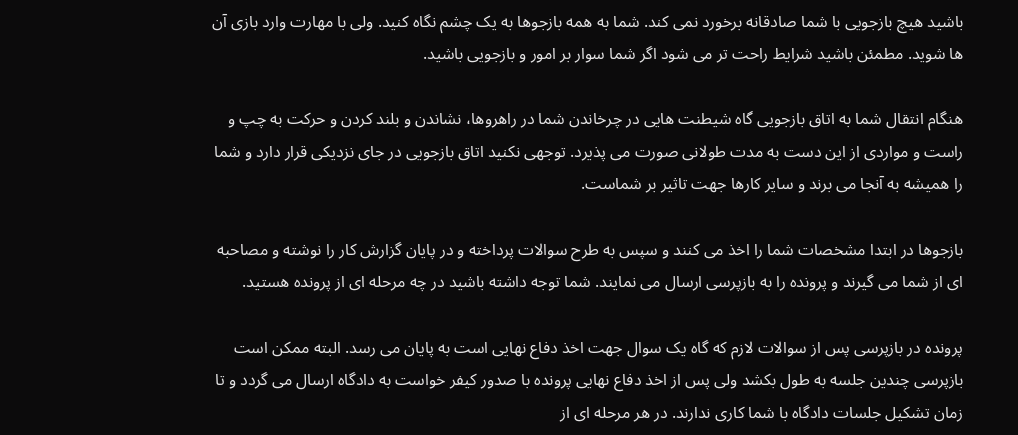باشید هیچ بازجویی با شما صادقانه برخورد نمی کند. شما به همه بازجوها به یک چشم نگاه کنید. ولی با مهارت وارد بازی آن ها شوید. مطمئن باشید شرایط راحت تر می شود اگر شما سوار بر امور و بازجویی باشید.

هنگام انتقال شما به اتاق بازجویی گاه شیطنت هایی در چرخاندن شما در راهروها، نشاندن و بلند کردن و حرکت به چپ و راست و مواردی از این دست به مدت طولانی صورت می پذیرد. توجهی نکنید اتاق بازجویی در جای نزدیکی قرار دارد و شما را همیشه به آنجا می برند و سایر کارها جهت تاثیر بر شماست.

بازجوها در ابتدا مشخصات شما را اخذ می کنند و سپس به طرح سوالات پرداخته و در پایان گزارش کار را نوشته و مصاحبه ای از شما می گیرند و پرونده را به بازپرسی ارسال می نمایند. شما توجه داشته باشید در چه مرحله ای از پرونده هستید.

پرونده در بازپرسی پس از سوالات لازم که گاه یک سوال جهت اخذ دفاع نهایی است به پایان می رسد. البته ممکن است بازپرسی چندین جلسه به طول بکشد ولی پس از اخذ دفاع نهایی پرونده با صدور کیفر خواست به دادگاه ارسال می گردد و تا زمان تشکیل جلسات دادگاه با شما کاری ندارند. در هر مرحله ای از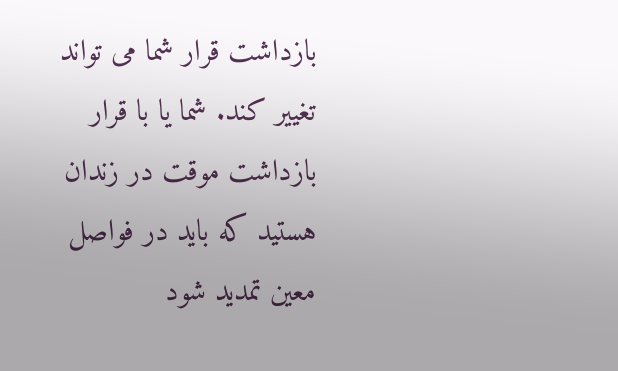بازداشت قرار شما می تواند تغییر کند. شما یا با قرار بازداشت موقت در زندان هستید که باید در فواصل معین تمدید شود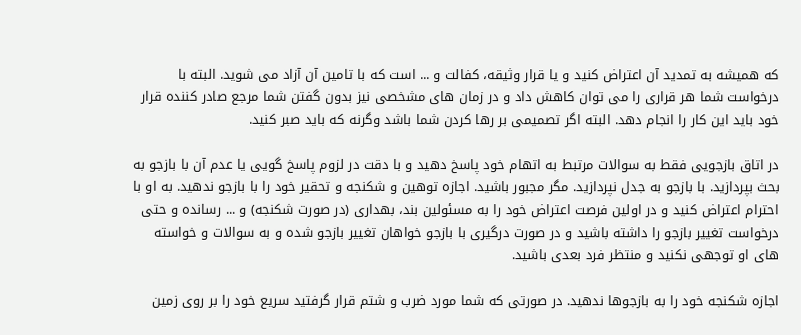که همیشه به تمدید آن اعتراض کنید و یا قرار وثیقه، کفالت و ... است که با تامین آن آزاد می شوید. البته با درخواست شما هر قراری را می توان کاهش داد و در زمان های مشخصی نیز بدون گفتن شما مرجع صادر کننده قرار خود باید این کار را انجام دهد. البته اگر تصمیمی بر رها کردن شما باشد وگرنه که باید صبر کنید.

در اتاق بازجویی فقط به سوالات مرتبط به اتهام خود پاسخ دهید و با دقت در لزوم پاسخ گویی یا عدم آن با بازجو به بحث بپردازید. با بازجو به جدل نپردازید. مگر مجبور باشید. اجازه توهین و شکنجه و تحقیر خود را با بازجو ندهید. به او با احترام اعتراض کنید و در اولین فرصت اعتراض خود را به مسئولین بند، بهداری (در صورت شکنجه) و ... رسانده و حتی درخواست تغییر بازجو را داشته باشید و در صورت درگیری با بازجو خواهان تغییر بازجو شده و به سوالات و خواسته های او توجهی نکنید و منتظر فرد بعدی باشید.

اجازه شکنجه خود را به بازجوها ندهید. در صورتی که شما مورد ضرب و شتم قرار گرفتید سریع خود را بر روی زمین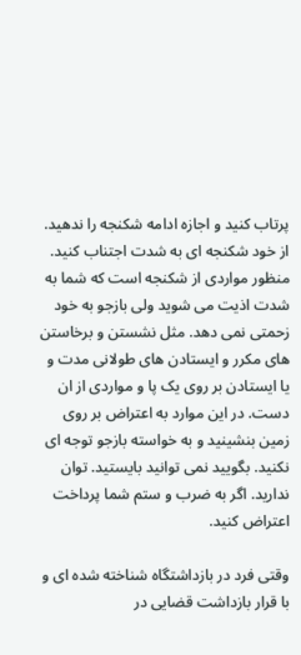پرتاب کنید و اجازه ادامه شکنجه را ندهید. از خود شکنجه ای به شدت اجتناب کنید. منظور مواردی از شکنجه است که شما به شدت اذیت می شوید ولی بازجو به خود زحمتی نمی دهد. مثل نشستن و برخاستن های مکرر و ایستادن های طولانی مدت و یا ایستادن بر روی یک پا و مواردی از ان دست. در این موارد به اعتراض بر روی زمین بنشینید و به خواسته بازجو توجه ای نکنید. بگویید نمی توانید بایستید. توان ندارید. اگر به ضرب و ستم شما پرداخت اعتراض کنید.

وقتی فرد در بازداشتگاه شناخته شده ای و با قرار بازداشت قضایی در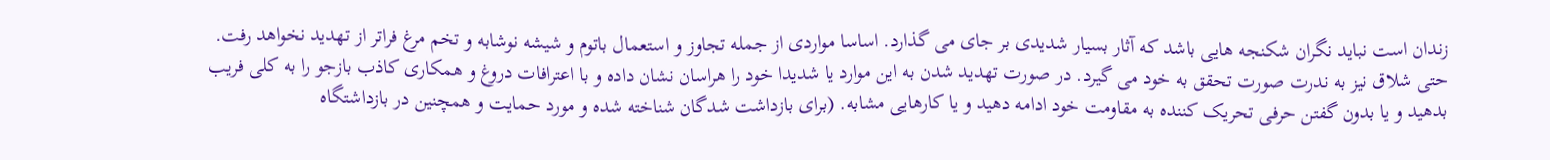زندان است نباید نگران شکنجه هایی باشد که آثار بسیار شدیدی بر جای می گذارد. اساسا مواردی از جمله تجاوز و استعمال باتوم و شیشه نوشابه و تخم مرغ فراتر از تهدید نخواهد رفت. حتی شلاق نیز به ندرت صورت تحقق به خود می گیرد. در صورت تهدید شدن به این موارد یا شدیدا خود را هراسان نشان داده و با اعترافات دروغ و همکاری کاذب بازجو را به کلی فریب بدهید و یا بدون گفتن حرفی تحریک کننده به مقاومت خود ادامه دهید و یا کارهایی مشابه. (برای بازداشت شدگان شناخته شده و مورد حمایت و همچنین در بازداشتگاه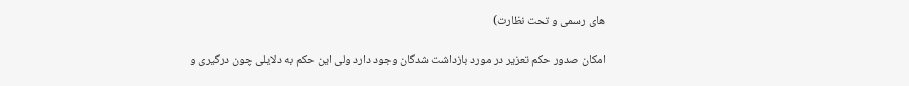های رسمی و تحت نظارت)

امکان صدور حکم تعزیر در مورد بازداشت شدگان وجود دارد ولی این حکم به دلایلی چون درگیری و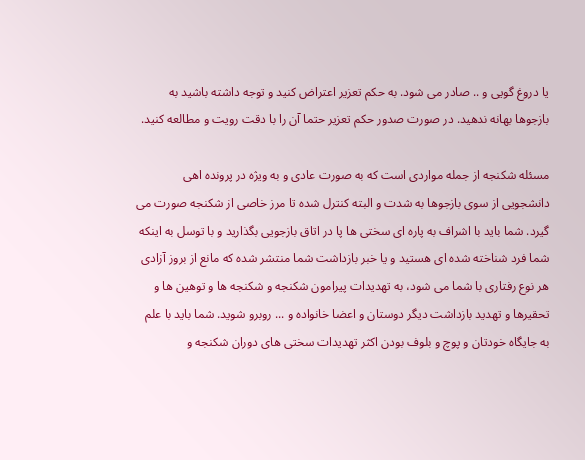یا دروغ گویی و .. صادر می شود. به حکم تعزیر اعتراض کنید و توجه داشته باشید به بازجوها بهانه ندهید. در صورت صدور حکم تعزیر حتما آن را با دقت رویت و مطالعه کنید.

مسئله شکنجه از جمله مواردی است که به صورت عادی و به ویژه در پرونده اهی دانشجویی از سوی بازجوها به شدت و البته کنترل شده تا مرز خاصی از شکنجه صورت می گیرد. شما باید با اشراف به پاره ای سختی ها پا در اتاق بازجویی بگذارید و با توسل به اینکه شما فرد شناخته شده ای هستید و یا خبر بازداشت شما منتشر شده که مانع از بروز آزادی هر نوع رفتاری با شما می شود، به تهدیدات پیرامون شکنجه و شکنجه ها و توهین ها و تحقیرها و تهدید بازداشت دیگر دوستان و اعضا خانواده و ... روبرو شوید. شما باید با علم به جایگاه خودتان و پوچ و بلوف بودن اکثر تهدیدات سختی های دوران شکنجه و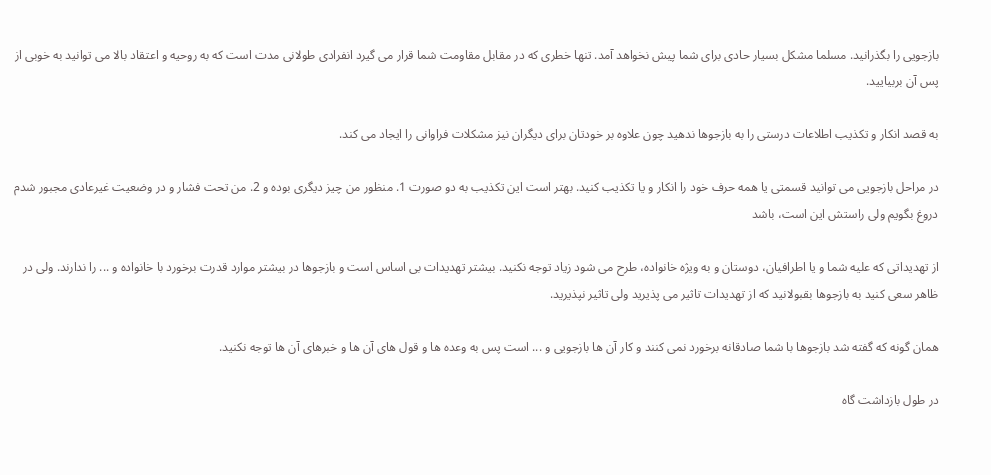بازجویی را بگذرانید. مسلما مشکل بسیار حادی برای شما پیش نخواهد آمد. تنها خطری که در مقابل مقاومت شما قرار می گیرد انفرادی طولانی مدت است که به روحیه و اعتقاد بالا می توانید به خوبی از پس آن بربیایید.

به قصد انکار و تکذیب اطلاعات درستی را به بازجوها ندهید چون علاوه بر خودتان برای دیگران نیز مشکلات فراوانی را ایجاد می کند.

در مراحل بازجویی می توانید قسمتی یا همه حرف خود را انکار و یا تکذیب کنید. بهتر است این تکذیب به دو صورت 1. منظور من چیز دیگری بوده و 2. من تحت فشار و در وضعیت غیرعادی مجبور شدم دروغ بگویم ولی راستش این است، باشد

از تهدیداتی که علیه شما و یا اطرافیان، دوستان و به ویژه خانواده، طرح می شود زیاد توجه نکنید. بیشتر تهدیدات بی اساس است و بازجوها در بیشتر موارد قدرت برخورد با خانواده و ... را ندارند. ولی در ظاهر سعی کنید به بازجوها بقبولانید که از تهدیدات تاثیر می پذیرید ولی تاثیر نپذیرید.

همان گونه که گفته شد بازجوها با شما صادقانه برخورد نمی کنند و کار آن ها بازجویی و ... است پس به وعده ها و قول های آن ها و خبرهای آن ها توجه نکنید.

در طول بازداشت گاه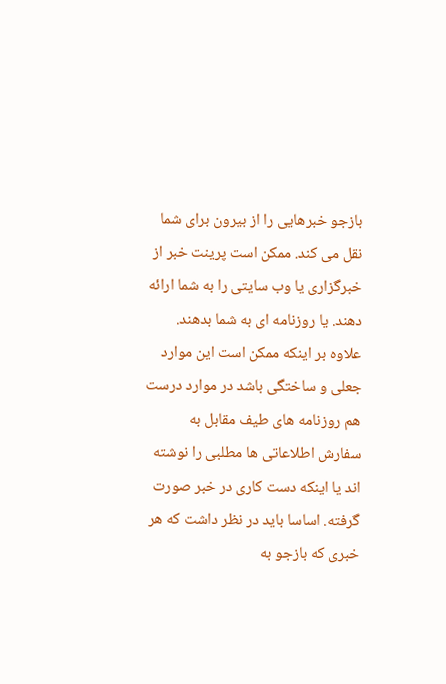بازجو خبرهایی را از بیرون برای شما نقل می کند. ممکن است پرینت خبر از خبرگزاری یا وب سایتی را به شما ارائه دهند. یا روزنامه ای به شما بدهند. علاوه بر اینکه ممکن است این موارد جعلی و ساختگی باشد در موارد درست هم روزنامه های طیف مقابل به سفارش اطلاعاتی ها مطلبی را نوشته اند یا اینکه دست کاری در خبر صورت گرفته. اساسا باید در نظر داشت که هر خبری که بازجو به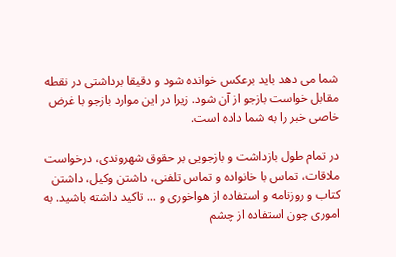شما می دهد باید برعکس خوانده شود و دقیقا برداشتی در نقطه مقابل خواست بازجو از آن شود. زیرا در این موارد بازجو با غرض خاصی خبر را به شما داده است.

در تمام طول بازداشت و بازجویی بر حقوق شهروندی، درخواست ملاقات، تماس با خانواده و تماس تلفنی، داشتن وکیل، داشتن کتاب و روزنامه و استفاده از هواخوری و ... تاکید داشته باشید. به اموری چون استفاده از چشم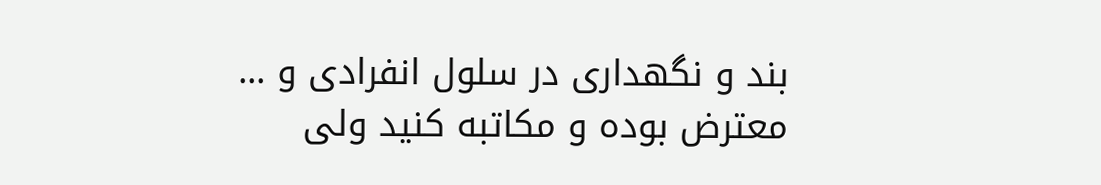بند و نگهداری در سلول انفرادی و ... معترض بوده و مکاتبه کنید ولی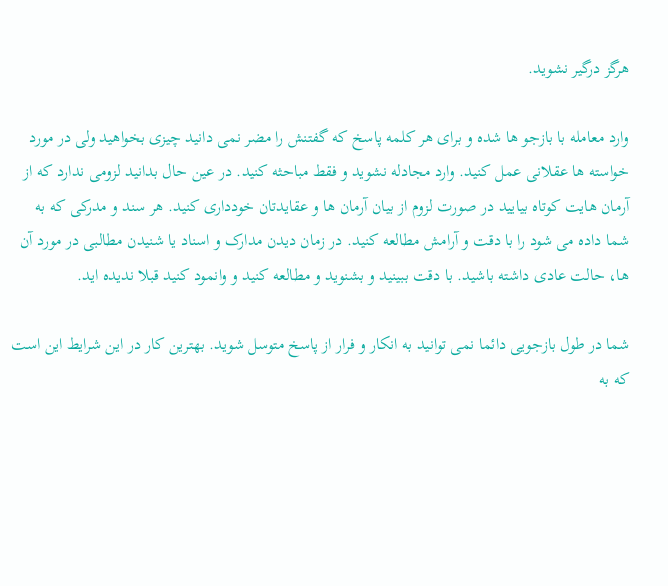هرگز درگیر نشوید.

وارد معامله با بازجو ها شده و برای هر کلمه پاسخ که گفتنش را مضر نمی دانید چیزی بخواهید ولی در مورد خواسته ها عقلانی عمل کنید. وارد مجادله نشوید و فقط مباحثه کنید. در عین حال بدانید لزومی ندارد که از آرمان هایت کوتاه بیایید در صورت لزوم از بیان آرمان ها و عقایدتان خودداری کنید. هر سند و مدرکی که به شما داده می شود را با دقت و آرامش مطالعه کنید. در زمان دیدن مدارک و اسناد یا شنیدن مطالبی در مورد آن ها، حالت عادی داشته باشید. با دقت ببینید و بشنوید و مطالعه کنید و وانمود کنید قبلا ندیده اید.

شما در طول بازجویی دائما نمی توانید به انکار و فرار از پاسخ متوسل شوید. بهترین کار در این شرایط این است که به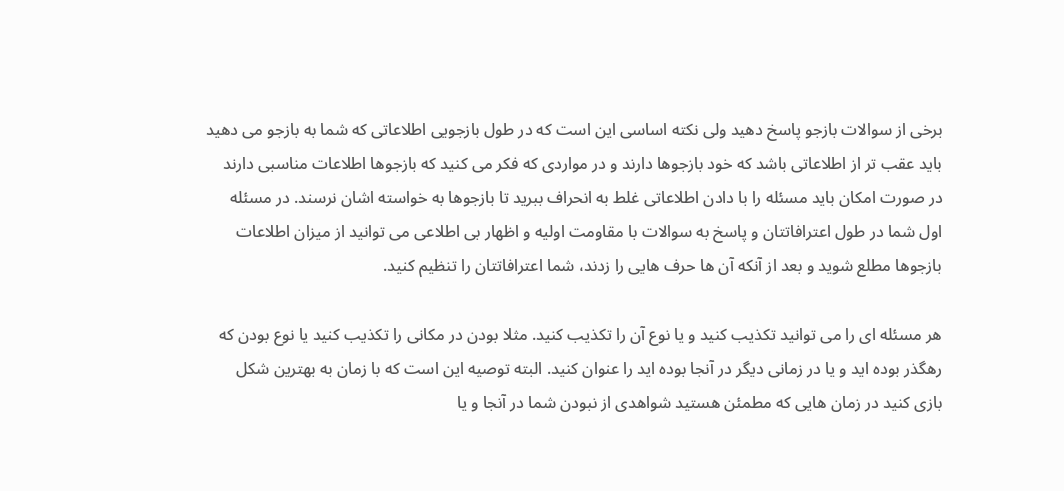برخی از سوالات بازجو پاسخ دهید ولی نکته اساسی این است که در طول بازجویی اطلاعاتی که شما به بازجو می دهید باید عقب تر از اطلاعاتی باشد که خود بازجوها دارند و در مواردی که فکر می کنید که بازجوها اطلاعات مناسبی دارند در صورت امکان باید مسئله را با دادن اطلاعاتی غلط به انحراف ببرید تا بازجوها به خواسته اشان نرسند. در مسئله اول شما در طول اعترافاتتان و پاسخ به سوالات با مقاومت اولیه و اظهار بی اطلاعی می توانید از میزان اطلاعات بازجوها مطلع شوید و بعد از آنکه آن ها حرف هایی را زدند، شما اعترافاتتان را تنظیم کنید.

هر مسئله ای را می توانید تکذیب کنید و یا نوع آن را تکذیب کنید. مثلا بودن در مکانی را تکذیب کنید یا نوع بودن که رهگذر بوده اید و یا در زمانی دیگر در آنجا بوده اید را عنوان کنید. البته توصیه این است که با زمان به بهترین شکل بازی کنید در زمان هایی که مطمئن هستید شواهدی از نبودن شما در آنجا و یا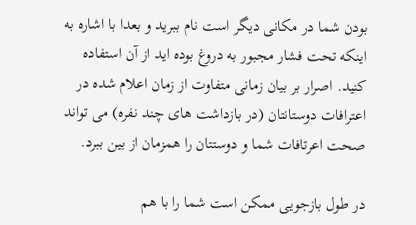بودن شما در مکانی دیگر است نام ببرید و بعدا با اشاره به اینکه تحت فشار مجبور به دروغ بوده اید از آن استفاده کنید. اصرار بر بیان زمانی متفاوت از زمان اعلام شده در اعترافات دوستانتان (در بازداشت های چند نفره) می تواند صحت اعرتافات شما و دوستتان را همزمان از بین ببرد.

در طول بازجویی ممکن است شما را با هم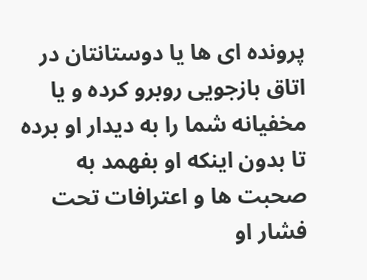پرونده ای ها یا دوستانتان در اتاق بازجویی روبرو کرده و یا مخفیانه شما را به دیدار او برده تا بدون اینکه او بفهمد به صحبت ها و اعترافات تحت فشار او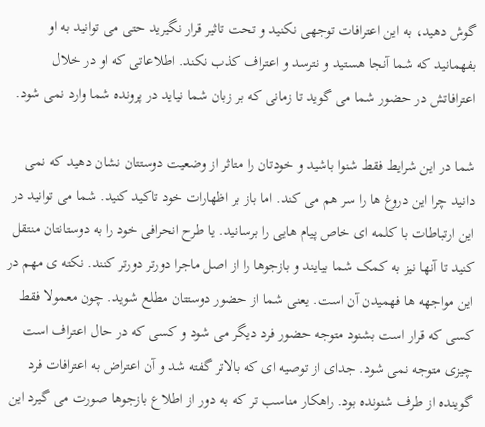گوش دهید، به این اعترافات توجهی نکنید و تحت تاثیر قرار نگیرید حتی می توانید به او بفهمانید که شما آنجا هستید و نترسد و اعتراف کذب نکند. اطلاعاتی که او در خلال اعترافاتش در حضور شما می گوید تا زمانی که بر زبان شما نیاید در پرونده شما وارد نمی شود.

شما در این شرایط فقط شنوا باشید و خودتان را متاثر از وضعیت دوستتان نشان دهید که نمی دانید چرا این دروغ ها را سر هم می کند. اما باز بر اظهارات خود تاکید کنید. شما می توانید در این ارتباطات با کلمه ای خاص پیام هایی را برسانید. یا طرح انحرافی خود را به دوستانتان منتقل کنید تا آنها نیز به کمک شما بیایند و بازجوها را از اصل ماجرا دورتر دورتر کنند. نکته ی مهم در این مواجهه ها فهمیدن آن است. یعنی شما از حضور دوستتان مطلع شوید. چون معمولا فقط کسی که قرار است بشنود متوجه حضور فرد دیگر می شود و کسی که در حال اعتراف است چیزی متوجه نمی شود. جدای از توصیه ای که بالاتر گفته شد و آن اعتراض به اعترافات فرد گوینده از طرف شنونده بود. راهکار مناسب تر که به دور از اطلاع بازجوها صورت می گیرد این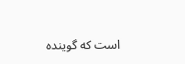است که گوینده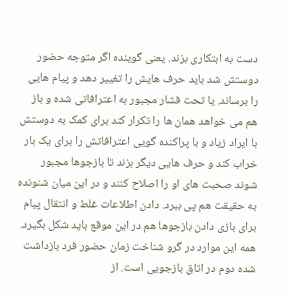دست به ابتکاری بزند. یعنی گوینده اگر متوجه حضور دوستش شد باید حرف هایش را تغییر دهد و پیام هایی را برساند. یا تحت فشار مجبور به اعترافاتی شده و باز هم می خواهد همان ها را تکرار کند برای کمک به دوستش با ایراد زیاد و با پراکنده گویی اعترافاتش را برای یک بار خراب کند و حرف هایی دیگر بزند تا بازجوها مجبور شوند صحبت های او را اصلاح کنند و در این میان شنونده به حقیقت هم پی ببرد. دادن اطلاعات غلط و انتقال پیام برای بازی دادن بازجوها هم در این موقع باید شکل بگیرد. همه این موارد در گرو شناخت زمان حضور فرد بازداشت شده دوم در اتاق بازجویی است. از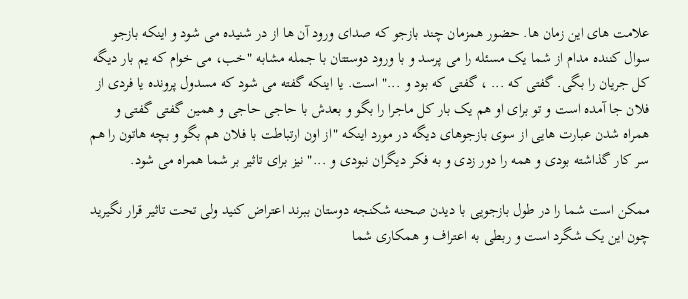علامت های این زمان ها. حضور همزمان چند بازجو که صدای ورود آن ها از در شنیده می شود و اینکه بازجو سوال کننده مدام از شما یک مسئله را می پرسد و با ورود دوستتان با جمله مشابه "خب، می خوام که یم بار دیگه کل جریان را بگی. گفتی که ... ، گفتی که بود و ..." است. یا اینکه گفته می شود که مسدول پرونده یا فردی از فلان جا آمده است و تو برای او هم یک بار کل ماجرا را بگو و بعدش با حاجی حاجی و همین گفتی گفتی و همراه شدن عبارت هایی از سوی بازجوهای دیگه در مورد اینکه "از اون ارتباطت با فلان هم بگو و بچه هاتون را هم سر کار گذاشته بودی و همه را دور زدی و به فکر دیگران نبودی و ..." نیز برای تاثیر بر شما همراه می شود.

ممکن است شما را در طول بازجویی با دیدن صحنه شکنجه دوستان ببرند اعتراض کنید ولی تحت تاثیر قرار نگیرید چون این یک شگرد است و ربطی به اعتراف و همکاری شما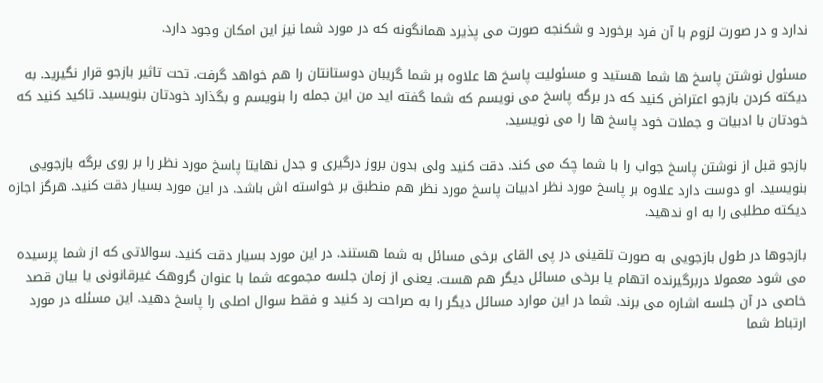ندارد و در صورت لزوم با آن فرد برخورد و شکنجه صورت می پذیرد همانگونه که در مورد شما نیز این امکان وجود دارد.

مسئول نوشتن پاسخ ها شما هستید و مسئولیت پاسخ ها علاوه بر شما گریبان دوستانتان را هم خواهد گرفت. تحت تاثیر بازجو قرار نگیرید. به دیکته کردن بازجو اعتراض کنید که در برگه پاسخ می نویسم که شما گفته اید من این جمله را بنویسم و بگذارد خودتان بنویسید. تاکید کنید که خودتان با ادبیات و جملات خود پاسخ ها را می نویسید.

بازجو قبل از نوشتن پاسخ جواب را با شما چک می کند. دقت کنید ولی بدون بروز درگیری و جدل نهایتا پاسخ مورد نظر را بر روی برگه بازجویی بنویسید. او دوست دارد علاوه بر پاسخ مورد نظر ادبیات پاسخ مورد نظر هم منطبق بر خواسته اش باشد. در این مورد بسیار دقت کنید. هرگز اجازه دیکته مطلبی را به او ندهید.

بازجوها در طول بازجویی به صورت تلقینی در پی القای برخی مسائل به شما هستند. در این مورد بسیار دقت کنید. سوالاتی که از شما پرسیده می شود معمولا دربرگیرنده اتهام یا برخی مسائل دیگر هم هست. یعنی از زمان جلسه مجموعه شما با عنوان گروهک غیرقانونی یا بیان قصد خاصی در آن جلسه اشاره می برند. شما در این موارد مسائل دیگر را به صراحت رد کنید و فقط سوال اصلی را پاسخ دهید. این مسئله در مورد ارتباط شما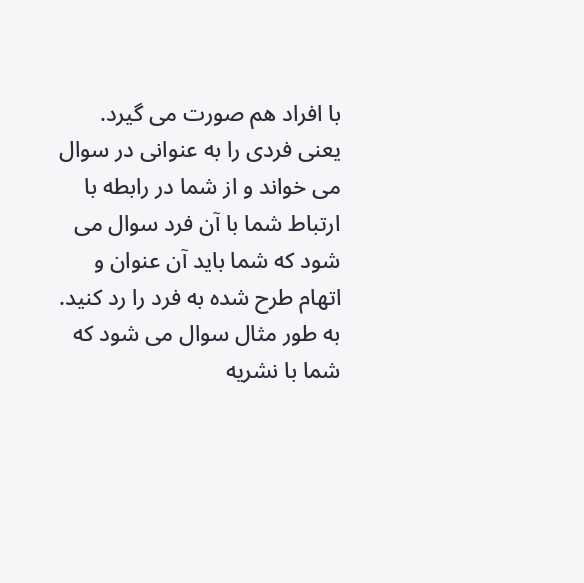با افراد هم صورت می گیرد. یعنی فردی را به عنوانی در سوال می خواند و از شما در رابطه با ارتباط شما با آن فرد سوال می شود که شما باید آن عنوان و اتهام طرح شده به فرد را رد کنید. به طور مثال سوال می شود که شما با نشریه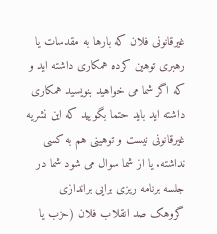غیرقانونی فلان که بارها به مقدسات یا رهبری توهین کرده همکاری داشته اید و که اگر شما می خواهید بنویسید همکاری داشته اید باید حتما بگویید که این نشریه غیرقانونی نیست و توهینی هم به کسی نداشته. یا از شما سوال می شود شما در جلسه برنامه ریزی برایی براندازی گروهک صد انقلاب فلان (حزب یا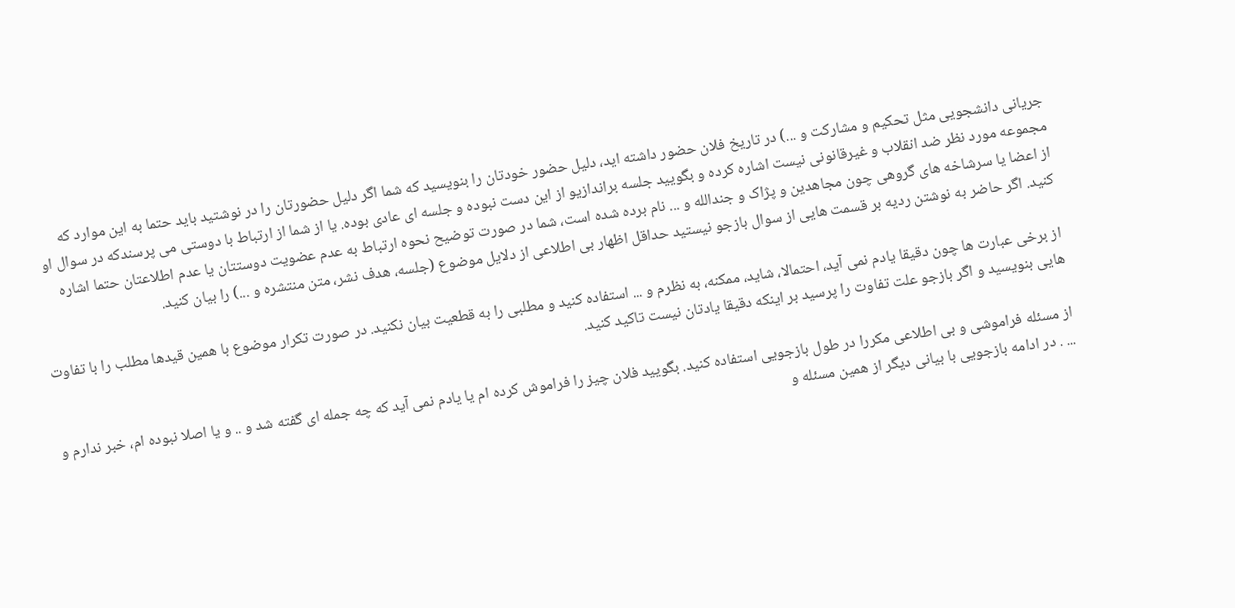جریانی دانشجویی مثل تحکیم و مشارکت و ...) در تاریخ فلان حضور داشته اید، دلیل حضور خودتان را بنویسید که شما اگر دلیل حضورتان را در نوشتید باید حتما به این موارد که مجموعه مورد نظر ضد انقلاب و غیرقانونی نیست اشاره کرده و بگویید جلسه براندازیو از این دست نبوده و جلسه ای عادی بوده. یا از شما از ارتباط با دوستی می پرسندکه در سوال او از اعضا یا سرشاخه های گروهی چون مجاهدین و پژاک و جندالله و ... نام برده شده است، شما در صورت توضیح نحوه ارتباط به عدم عضویت دوستتان یا عدم اطلاعتان حتما اشاره کنید. اگر حاضر به نوشتن ردیه بر قسمت هایی از سوال بازجو نیستید حداقل اظهار بی اطلاعی از دلایل موضوع (جلسه، هدف نشر، متن منتشره و ...) را بیان کنید.

از برخی عبارت ها چون دقیقا یادم نمی آید، احتمالا، شاید، ممکنه، به نظرم و ... استفاده کنید و مطلبی را به قطعیت بیان نکنید. در صورت تکرار موضوع با همین قیدها مطلب را با تفاوت هایی بنویسید و اگر بازجو علت تفاوت را پرسید بر اینکه دقیقا یادتان نیست تاکید کنید.

از مسئله فراموشی و بی اطلاعی مکررا در طول بازجویی استفاده کنید. بگویید فلان چیز را فراموش کرده ام یا یادم نمی آید که چه جمله ای گفته شد و .. و یا اصلا نبوده ام، خبر ندارم و ... . در ادامه بازجویی با بیانی دیگر از همین مسئله و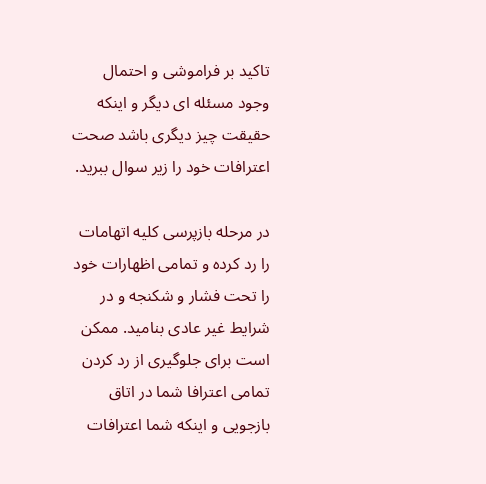تاکید بر فراموشی و احتمال وجود مسئله ای دیگر و اینکه حقیقت چیز دیگری باشد صحت اعترافات خود را زیر سوال ببرید.

در مرحله بازپرسی کلیه اتهامات را رد کرده و تمامی اظهارات خود را تحت فشار و شکنجه و در شرایط غیر عادی بنامید. ممکن است برای جلوگیری از رد کردن تمامی اعترافا شما در اتاق بازجویی و اینکه شما اعترافات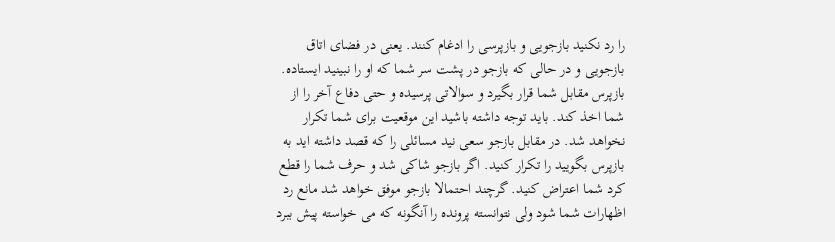را رد نکنید بازجویی و بازپرسی را ادغام کنند. یعنی در فضای اتاق بازجویی و در حالی که بازجو در پشت سر شما که او را نبینید ایستاده. بازپرس مقابل شما قرار بگیرد و سوالاتی پرسیده و حتی دفاع آخر را از شما اخذ کند. باید توجه داشته باشید این موقعیت برای شما تکرار نخواهد شد. در مقابل بازجو سعی نید مسائلی را که قصد داشته اید به بازپرس بگویید را تکرار کنید. اگر بازجو شاکی شد و حرف شما را قطع کرد شما اعتراض کنید. گرچند احتمالا بازجو موفق خواهد شد مانع رد اظهارات شما شود ولی نتوانسته پرونده را آنگونه که می خواسته پیش ببرد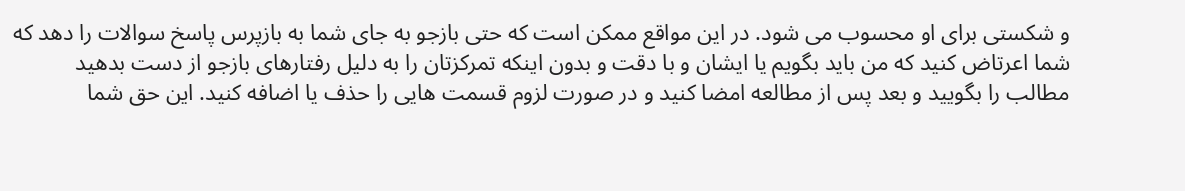و شکستی برای او محسوب می شود. در این مواقع ممکن است که حتی بازجو به جای شما به بازپرس پاسخ سوالات را دهد که شما اعرتاض کنید که من باید بگویم یا ایشان و با دقت و بدون اینکه تمرکزتان را به دلیل رفتارهای بازجو از دست بدهید مطالب را بگویید و بعد پس از مطالعه امضا کنید و در صورت لزوم قسمت هایی را حذف یا اضافه کنید. این حق شما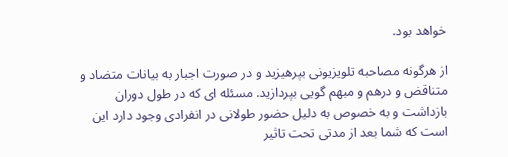خواهد بود.

از هرگونه مصاحبه تلویزیونی بپرهیزید و در صورت اجبار به بیانات متضاد و متناقض و درهم و مبهم گویی بپردازید. مسئله ای که در طول دوران بازداشت و به خصوص به دلیل حضور طولانی در انفرادی وجود دارد این است که شما بعد از مدتی تحت تاثیر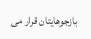بازجوهایتان قرار می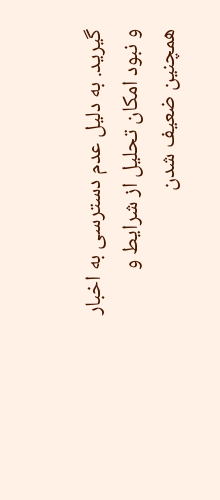گیرید. به دلیل عدم دسترسی به اخبار و نبود امکان تحلیل از شرایط و همچنین ضعیف شدن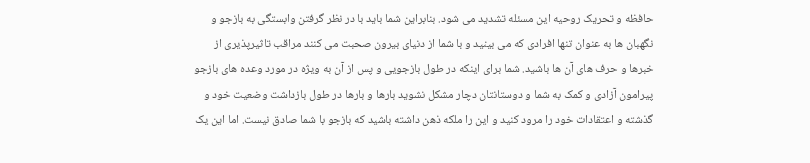حافظه و تحریک روحیه این مسئله تشدید می شود. بنابراین شما باید با در نظر گرفتن وابستگی به بازجو و نگهبان ها به عنوان تنها افرادی که می بینید و با شما از دنیای بیرون صحبت می کنند مراقب تاثیرپذیری از خبرها و حرف های آن ها باشید. شما برای اینکه در طول بازجویی و پس از آن به ویژه در مورد وعده های بازجو پیرامون آزادی و کمک به شما و دوستانتان دچار مشکل نشوید بارها و بارها در طول بازداشت وضعیت خود و گذشته و اعتقادات خود را مرود کنید و این را ملکه ذهن داشته باشید که بازجو با شما صادق نیست. اما این یک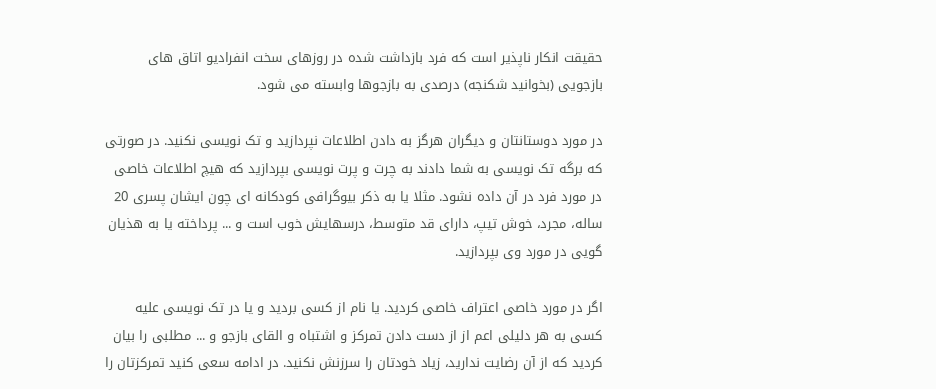حقیقت انکار ناپذیر است که فرد بازداشت شده در روزهای سخت انفرادیو اتاق های بازجویی (بخوانید شکنجه) درصدی به بازجوها وابسته می شود.

در مورد دوستانتان و دیگران هرگز به دادن اطلاعات نپردازید و تک نویسی نکنید. در صورتی که برگه تک نویسی به شما دادند به چرت و پرت نویسی بپردازید که هیچ اطلاعات خاصی در مورد فرد در آن داده نشود. مثلا یا به ذکر بیوگرافی کودکانه ای چون ایشان پسری 20 ساله، مجرد، خوش تیپ، دارای قد متوسط، درسهایش خوب است و ... پرداخته یا به هذیان گویی در مورد وی بپردازید.

اگر در مورد خاصی اعتراف خاصی کردید. یا نام از کسی بردید و یا در تک نویسی علیه کسی به هر دلیلی اعم از از دست دادن تمرکز و اشتباه و القای بازجو و ... مطلبی را بیان کردید که از آن رضایت ندارید، زیاد خودتان را سرزنش نکنید. در ادامه سعی کنید تمرکزتان را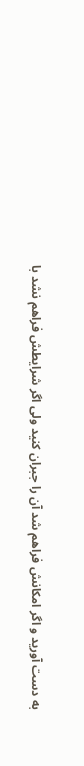به دست آورید و اگر امکانش فراهم شد آن را جبران کنید ولی اگر شرایطش فراهم نشد با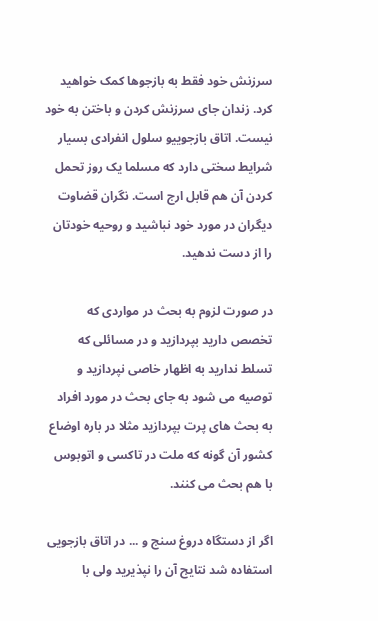سرزنش خود فقط به بازجوها کمک خواهید کرد. زندان جای سرزنش کردن و باختن به خود نیست. اتاق بازجوییو سلول انفرادی بسیار شرایط سختی دارد که مسلما یک روز تحمل کردن آن هم قابل ارج است. نگران قضاوت دیگران در مورد خود نباشید و روحیه خودتان را از دست ندهید.

در صورت لزوم به بحث در مواردی که تخصص دارید بپردازید و در مسائلی که تسلط ندارید به اظهار خاصی نپردازید و توصیه می شود به جای بحث در مورد افراد به بحث های پرت بپردازید مثلا در باره اوضاع کشور آن گونه که ملت در تاکسی و اتوبوس با هم بحث می کنند.

اگر از دستگاه دروغ سنج و ... در اتاق بازجویی استفاده شد نتایج آن را نپذیرید ولی با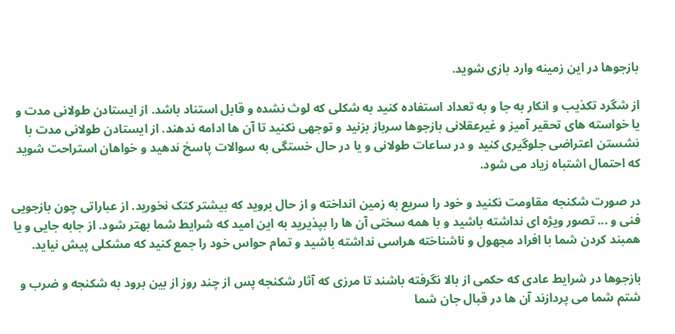بازجوها در این زمینه وارد بازی شوید.

از شگرد تکذیب و انکار به جا و به تعداد استفاده کنید به شکلی که لوث نشده و قابل استناد باشد. از ایستادن طولانی مدت و یا خواسته های تحقیر آمیز و غیرعقلانی بازجوها سرباز بزنید و توجهی نکنید تا آن ها ادامه ندهند. از ایستادن طولانی مدت با نشستن اعتراضی جلوگیری کنید و در ساعات طولانی و یا در حال خستگی به سوالات پاسخ ندهید و خواهان استراحت شوید که احتمال اشتباه زیاد می شود.

در صورت شکنجه مقاومت نکنید و خود را سریع به زمین انداخته و از حال بروید که بیشتر کتک نخورید. از عباراتی چون بازجویی فنی و ... تصور ویژه ای نداشته باشید و با همه سختی آن ها را بپذیرید به این امید که شرایط شما بهتر شود. از جابه جایی و یا همبند کردن شما با افراد مجهول و ناشناخته هراسی نداشته باشید و تمام حواس خود را جمع کنید که مشکلی پیش نیاید.

بازجوها در شرایط عادی که حکمی از بالا نگرفته باشند تا مرزی که آثار شکنجه پس از چند روز از بین برود به شکنجه و ضرب و شتم شما می پردازند آن ها در قبال جان شما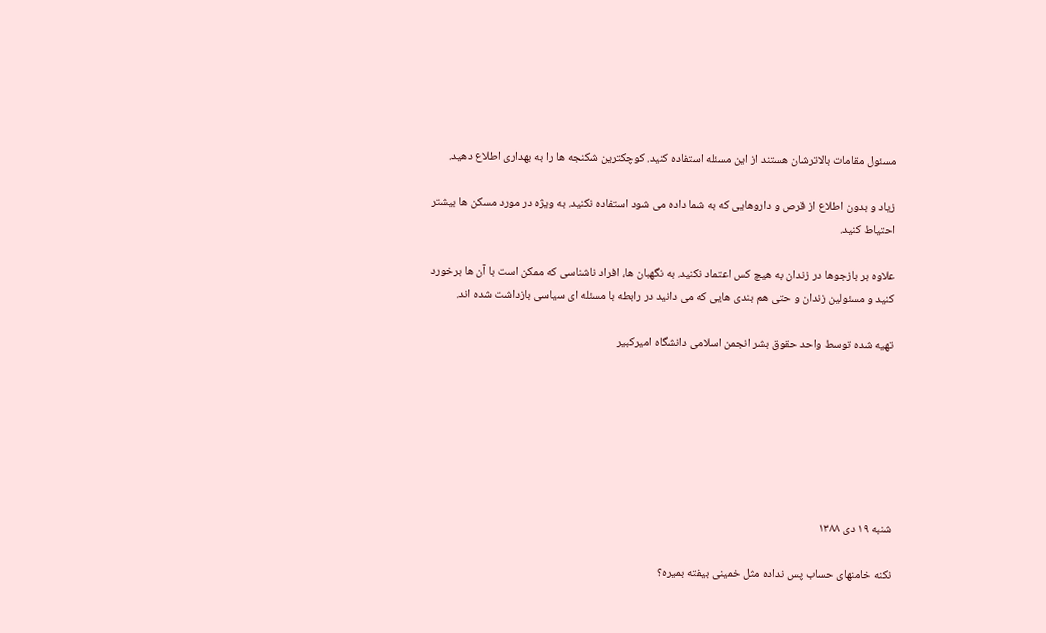مسئول مقامات بالاترشان هستند از این مسئله استفاده کنید. کوچکترین شکنجه ها را به بهداری اطلاع دهید.

زیاد و بدون اطلاع از قرص و داروهایی که به شما داده می شود استفاده نکنید. به ویژه در مورد مسکن ها بیشتر احتیاط کنید.

علاوه بر بازجوها در زندان به هیچ کس اعتماد نکنید. به نگهبان ها، افراد ناشناسی که ممکن است با آن ها برخورد کنید و مسئولین زندان و حتی هم بندی هایی که می دانید در رابطه با مسئله ای سیاسی بازداشت شده اند.

تهیه شده توسط واحد حقوق بشر انجمن اسلامی دانشگاه امیرکبیر







شنبه ۱۹ دی ۱۳۸۸

نکنه خامنهای حساب پس نداده مثل خمینی بیفته بمیره؟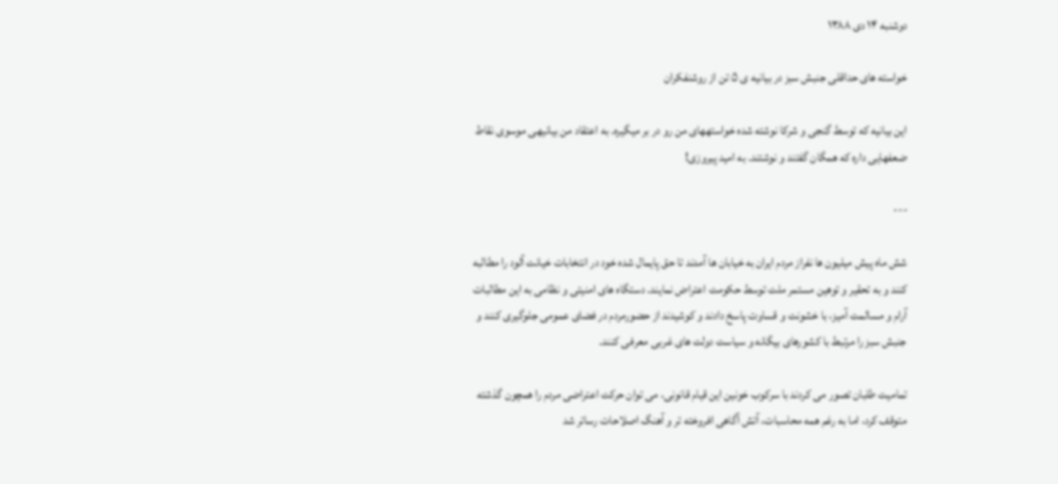دوشنبه ۱۴ دی ۱۳۸۸

خواسته های حداقلی جنبش سبز در بیانیه ی ۵ تن از روشنفکران

این بیانیه که توسط گنجی و شرکا نوشته شده خواستههای من رو در بر میگیره. به اعتقاد من بیانیهی موسوی نقاط ضعفهایی داره که همگان گفتند و نوشتند. به امید پیروزی!

---

شش ماه پیش میلیون ها نفراز مردم ایران به خیابان ها آمدند تا حق پایمال شده خود در انتخابات خیانت آلود را مطالبه کنند و به تحقیر و توهین مستمر ملت توسط حکومت اعتراض نمایند. دستگاه های امنیتی و نظامی به این مطالبات آرام و مسالمت آمیز، با خشونت و قساوت پاسخ دادند و کوشیدند از حضورمردم در فضای عمومی جلوگیری کنند و جنبش سبز را مرتبط با کشورهای بیگانه و سیاست دولت های غربی معرفی کنند.

تمامیت طلبان تصور می کردند با سرکوب خونین این قیام قانونی، می توان حرکت اعتراضی مردم را همچون گذشته متوقف کرد، اما به رغم همه محاسبات، آتش آگاهی افروخته تر و آهنگ اصلاحات رساتر شد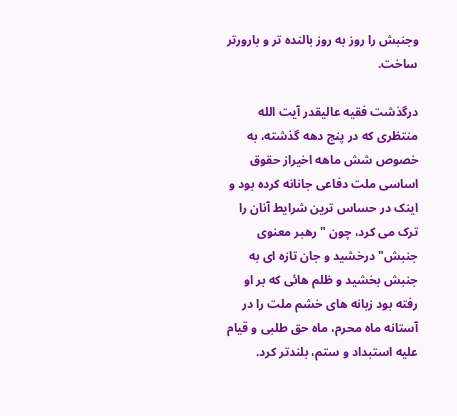وجنبش را روز به روز بالنده تر و بارورتر ساخت.

درگذشت فقیه عالیقدر آیت الله منتظری که در پنج دهه گذشته، به خصوص شش ماهه اخیراز حقوق اساسی ملت دفاعی جانانه کرده بود و اینک در حساس ترین شرایط آنان را ترک می کرد، چون "رهبر معنوی جنبش" درخشید و جان تازه ای به جنبش بخشید و ظلم هائی که بر او رفته بود زبانه های خشم ملت را در آستانه ماه محرم، ماه حق طلبی و قیام علیه استبداد و ستم، بلندتر کرد.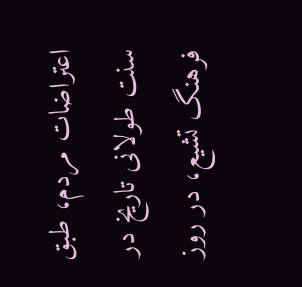اعتراضات مردم، طبق سنت طولانی تاریخ در فرهنگ تشیع، در روز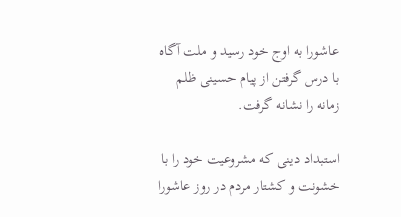عاشورا به اوج خود رسید و ملت آگاه با درس گرفتن از پیام حسینی ظلم زمانه را نشانه گرفت.

استبداد دینی که مشروعیت خود را با خشونت و کشتار مردم در روز عاشورا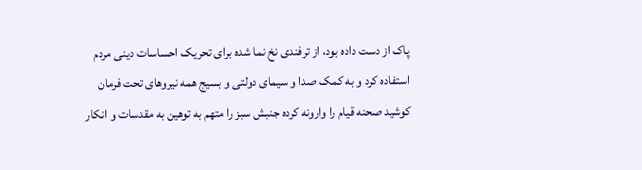پاک از دست داده بود، از ترفندی نخ نما شده برای تحریک احساسات دینی مردم استفاده کرد و به کمک صدا و سیمای دولتی و بسیج همه نیروهای تحت فرمان کوشید صحنه قیام را وارونه کرده جنبش سبز را متهم به توهین به مقدسات و انکار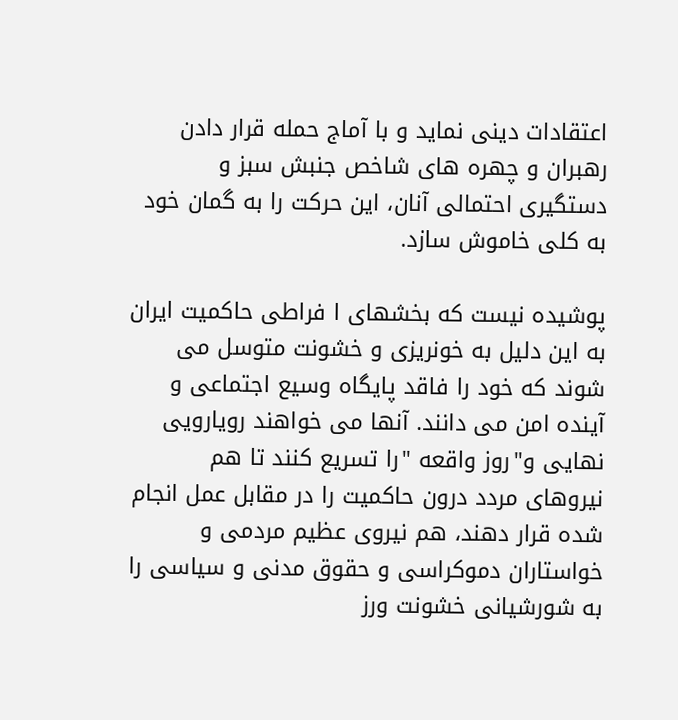اعتقادات دینی نماید و با آماج حمله قرار دادن رهبران و چهره های شاخص جنبش سبز و دستگیری احتمالی آنان، این حرکت را به گمان خود به کلی خاموش سازد.

پوشیده نیست که بخشهای ا فراطی حاکمیت ایران به این دلیل به خونریزی و خشونت متوسل می شوند که خود را فاقد پایگاه وسیع اجتماعی و آینده امن می دانند. آنها می خواهند رویارویی نهایی و"روز واقعه "را تسریع کنند تا هم نیروهای مردد درون حاکمیت را در مقابل عمل انجام شده قرار دهند، هم نیروی عظیم مردمی و خواستاران دموکراسی و حقوق مدنی و سیاسی را به شورشیانی خشونت ورز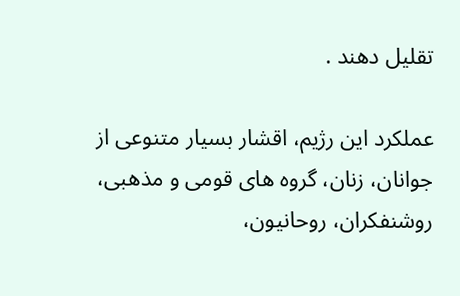تقلیل دهند .

عملکرد این رژیم، اقشار بسیار متنوعی از جوانان، زنان، گروه های قومی و مذهبی، روشنفکران، روحانیون،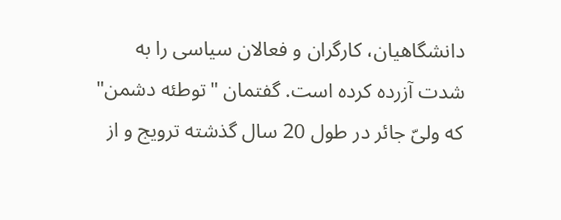دانشگاهیان، کارگران و فعالان سیاسی را به شدت آزرده کرده است. گفتمان "توطئه دشمن" که ولیّ جائر در طول 20 سال گذشته ترویج و از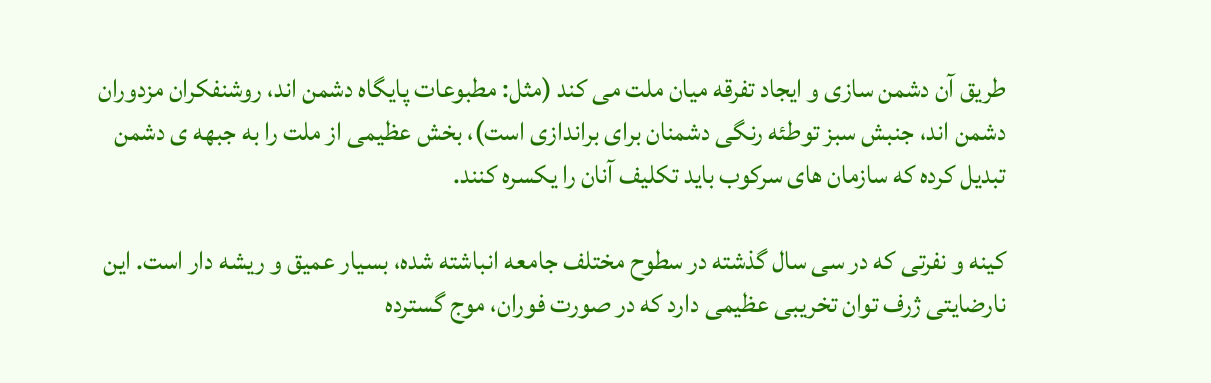طریق آن دشمن سازی و ایجاد تفرقه میان ملت می کند (مثل: مطبوعات پایگاه دشمن اند، روشنفکران مزدوران دشمن اند، جنبش سبز توطئه رنگی دشمنان برای براندازی است)، بخش عظیمی از ملت را به جبهه ی دشمن تبدیل کرده که سازمان های سرکوب باید تکلیف آنان را یکسره کنند.

کینه و نفرتی که در سی سال گذشته در سطوح مختلف جامعه انباشته شده، بسیار عمیق و ریشه دار است. این نارضایتی ژرف توان تخریبی عظیمی دارد که در صورت فوران، موج گسترده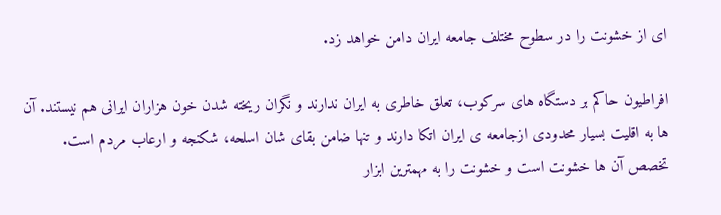ای از خشونت را در سطوح مختلف جامعه ایران دامن خواهد زد.

افراطیون حاکم بر دستگاه های سرکوب، تعلق خاطری به ایران ندارند و نگران ریخته شدن خون هزاران ایرانی هم نیستند. آن ها به اقلیت بسیار محدودی ازجامعه ی ایران اتکا دارند و تنها ضامن بقای شان اسلحه، شکنجه و ارعاب مردم است. تخصص آن ها خشونت است و خشونت را به مهمترین ابزار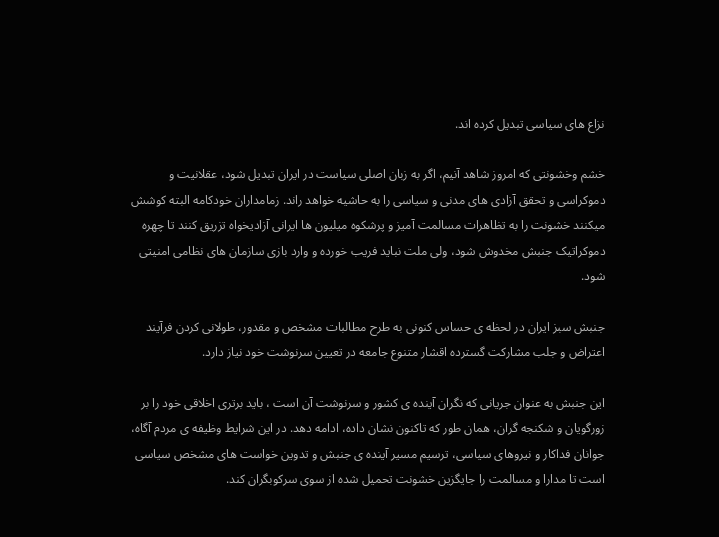نزاع های سیاسی تبدیل کرده اند.

خشم وخشونتی که امروز شاهد آنیم، اگر به زبان اصلی سیاست در ایران تبدیل شود، عقلانیت و دموکراسی و تحقق آزادی های مدنی و سیاسی را به حاشیه خواهد راند. زمامداران خودکامه البته کوشش میکنند خشونت را به تظاهرات مسالمت آمیز و پرشکوه میلیون ها ایرانی آزادیخواه تزریق کنند تا چهره دموکراتیک جنبش مخدوش شود، ولی ملت نباید فریب خورده و وارد بازی سازمان های نظامی امنیتی شود.

جنبش سبز ایران در لحظه ی حساس کنونی به طرح مطالبات مشخص و مقدور، طولانی کردن فرآیند اعتراض و جلب مشارکت گسترده اقشار متنوع جامعه در تعیین سرنوشت خود نیاز دارد.

این جنبش به عنوان جریانی که نگران آینده ی کشور و سرنوشت آن است ، باید برتری اخلاقی خود را بر زورگویان و شکنجه گران، همان طور که تاکنون نشان داده، ادامه دهد. در این شرایط وظیفه ی مردم آگاه، جوانان فداکار و نیروهای سیاسی، ترسیم مسیر آینده ی جنبش و تدوین خواست های مشخص سیاسی است تا مدارا و مسالمت را جایگزین خشونت تحمیل شده از سوی سرکوبگران کند.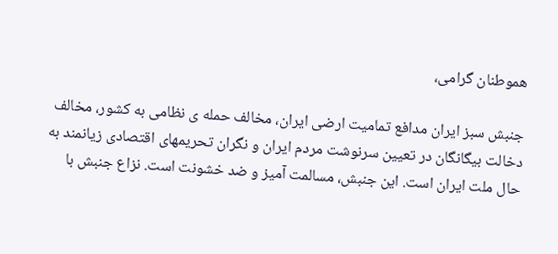هموطنان گرامی،

جنبش سبز ایران مدافع تمامیت ارضی ایران، مخالف حمله ی نظامی به کشور، مخالف دخالت بیگانگان در تعیین سرنوشت مردم ایران و نگران تحریمهای اقتصادی زیانمند به حال ملت ایران است. این جنبش، مسالمت آمیز و ضد خشونت است. نزاع جنبش با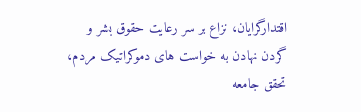اقتدارگرایان، نزاع بر سر رعایت حقوق بشر و گردن نهادن به خواست های دموکراتیک مردم، تحقق جامعه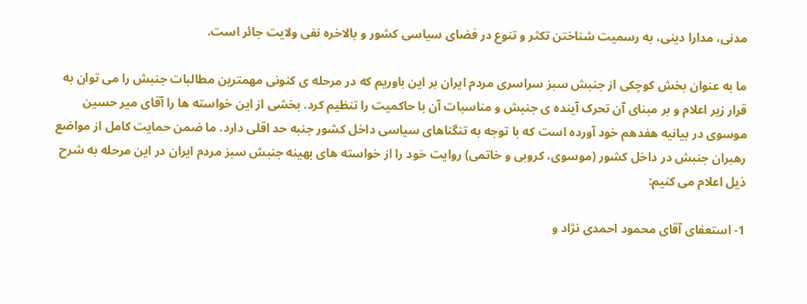مدنی، مدارا دینی، به رسمیت شناختن تکثر و تنوع در فضای سیاسی کشور و بالاخره نفی ولایت جائر است.

ما به عنوان بخش کوچکی از جنبش سبز سراسری مردم ایران بر این باوریم که در مرحله ی کنونی مهمترین مطالبات جنبش را می توان به قرار زیر اعلام و بر مبنای آن تحرک آینده ی جنبش و مناسبات آن با حاکمیت را تنظیم کرد. بخشی از این خواسته ها را آقای میر حسین موسوی در بیانیه هفدهم خود آورده است که با توجه به تنگناهای سیاسی داخل کشور جنبه حد اقلی دارد. ما ضمن حمایت کامل از مواضع رهبران جنبش در داخل کشور (موسوی، کروبی و خاتمی) روایت خود را از خواسته های بهینه جنبش سبز مردم ایران در این مرحله به شرح ذیل اعلام می کنیم:

1- استعفای آقای محمود احمدی نژاد و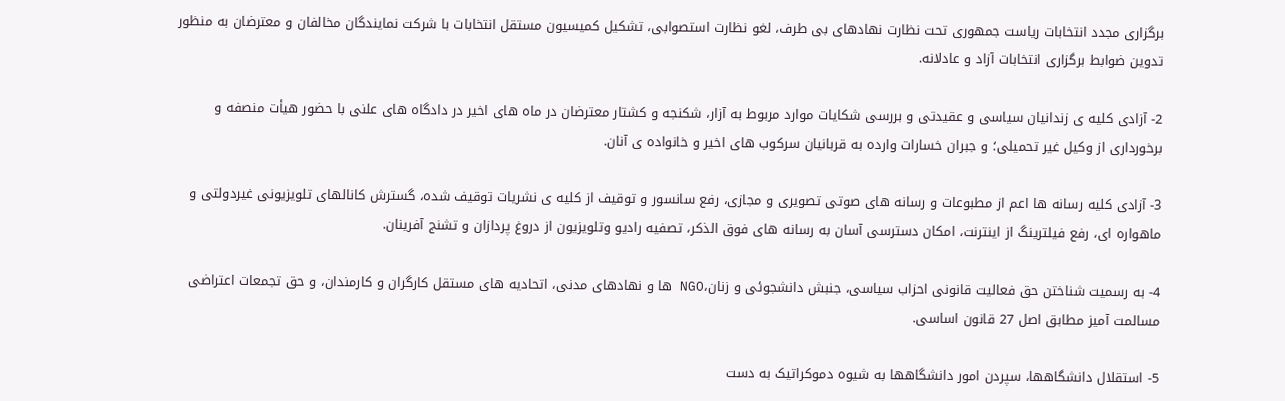برگزاری مجدد انتخابات ریاست جمهوری تحت نظارت نهادهای بی طرف، لغو نظارت استصوابی، تشکیل کمیسیون مستقل انتخابات با شرکت نمایندگان مخالفان و معترضان به منظور تدوین ضوابط برگزاری انتخابات آزاد و عادلانه.

2- آزادی کلیه ی زندانیان سیاسی و عقیدتی و بررسی شکایات موارد مربوط به آزار، شکنجه و کشتار معترضان در ماه های اخیر در دادگاه های علنی با حضور هیأت منصفه و برخورداری از وکیل غیر تحمیلی؛ و جبران خسارات وارده به قربانیان سرکوب های اخیر و خانواده ی آنان.

3- آزادی کلیه رسانه ها اعم از مطبوعات و رسانه های صوتی تصویری و مجازی، رفع سانسور و توقیف از کلیه ی نشریات توقیف شده، گسترش کانالهای تلویزیونی غیردولتی و ماهواره ای، رفع فیلترینگ از اینترنت، امکان دسترسی آسان به رسانه های فوق الذکر، تصفیه رادیو وتلویزیون از دروغ پردازان و تشنج آفرینان.

4- به رسمیت شناختن حق فعالیت قانونی احزاب سیاسی، جنبش دانشجوئی و زنان،NGO ها و نهادهای مدنی، اتحادیه های مستقل کارگران و کارمندان، و حق تجمعات اعتراضی مسالمت آمیز مطابق اصل 27 قانون اساسی.

5- استقلال دانشگاهها، سپردن امور دانشگاهها به شیوه دموکراتیک به دست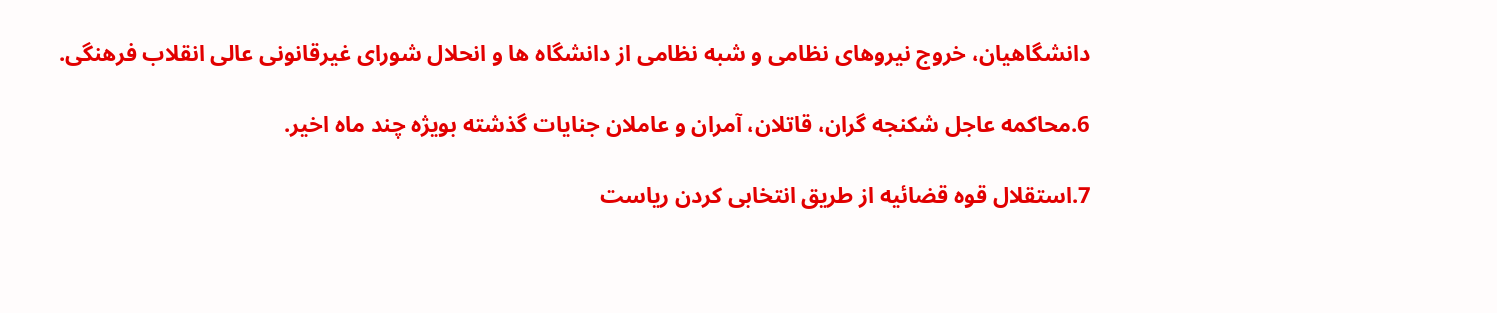دانشگاهیان، خروج نیروهای نظامی و شبه نظامی از دانشگاه ها و انحلال شورای غیرقانونی عالی انقلاب فرهنگی.

6.محاکمه عاجل شکنجه گران، قاتلان، آمران و عاملان جنایات گذشته بویژه چند ماه اخیر.

7.استقلال قوه قضائیه از طریق انتخابی کردن ریاست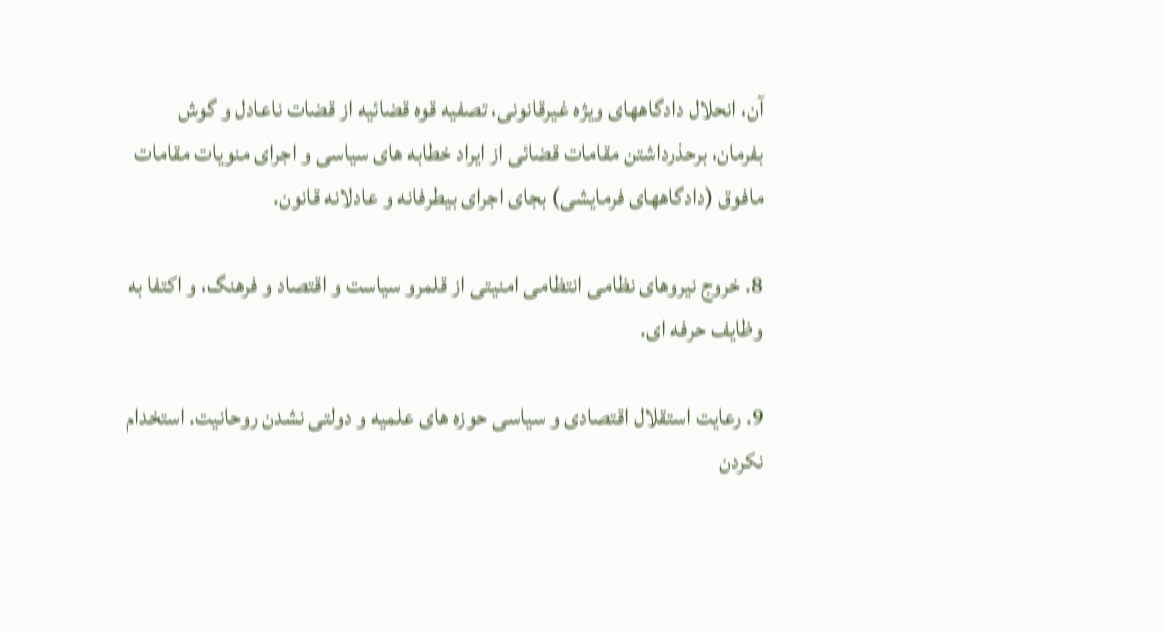آن، انحلال دادگاههای ویژه غیرقانونی، تصفیه قوه قضائیه از قضات ناعادل و گوش بفرمان، برحذرداشتن مقامات قضائی از ایراد خطابه های سیاسی و اجرای منویات مقامات مافوق (دادگاههای فرمایشی) بجای اجرای بیطرفانه و عادلانه قانون.

8. خروج نیروهای نظامی انتظامی امنیتی از قلمرو سیاست و اقتصاد و فرهنگ، و اکتفا به وظایف حرفه ای.

9. رعایت استقلال اقتصادی و سیاسی حوزه های علمیه و دولتی نشدن روحانیت. استخدام نکردن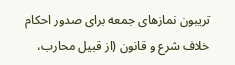تریبون نمازهای جمعه برای صدور احکام خلاف شرع و قانون (از قبیل محارب،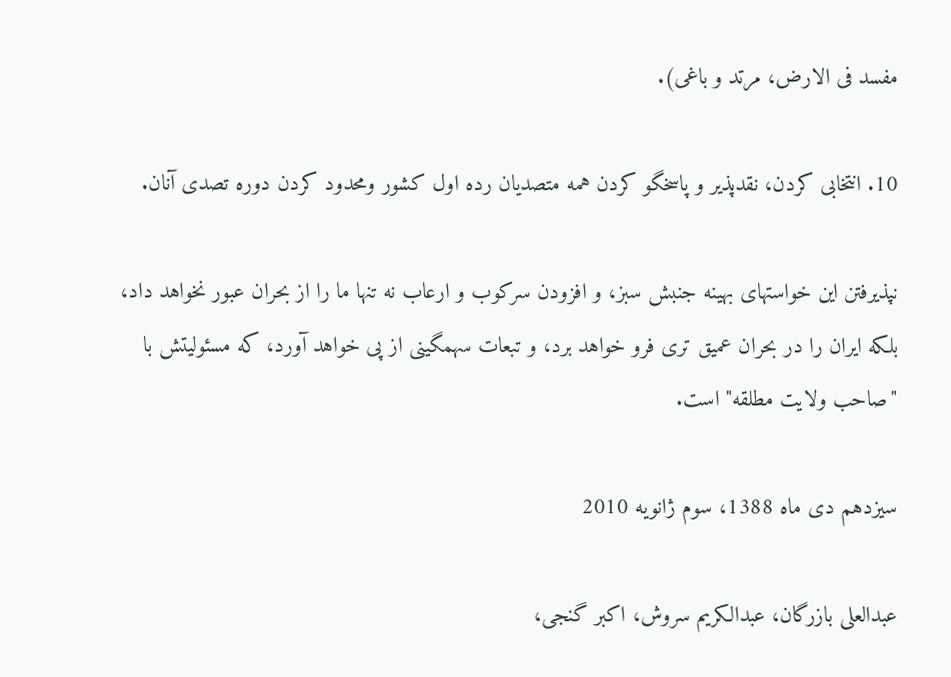مفسد فی الارض، مرتد و باغی).

10. انتخابی کردن، نقدپذیر و پاسخگو کردن همه متصدیان رده اول کشور ومحدود کردن دوره تصدی آنان.

نپذیرفتن این خواستهای بهینه جنبش سبز، و افزودن سرکوب و ارعاب نه تنها ما را از بحران عبور نخواهد داد، بلکه ایران را در بحران عمیق تری فرو خواهد برد، و تبعات سهمگینی از پی خواهد آورد، که مسئولیتش با "صاحب ولایت مطلقه" است.

سیزدهم دی ماه 1388، سوم ژانویه 2010

عبدالعلی بازرگان، عبدالکریم سروش، اکبر گنجی،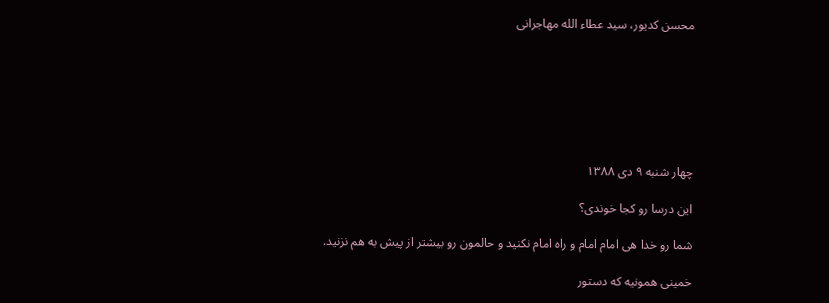محسن کدیور، سید عطاء الله مهاجرانی







چهار شنبه ۹ دی ۱۳۸۸

این درسا رو کجا خوندی؟

شما رو خدا هی امام امام و راه امام نکنید و حالمون رو بیشتر از پیش به هم نزنید.

خمینی همونیه که دستور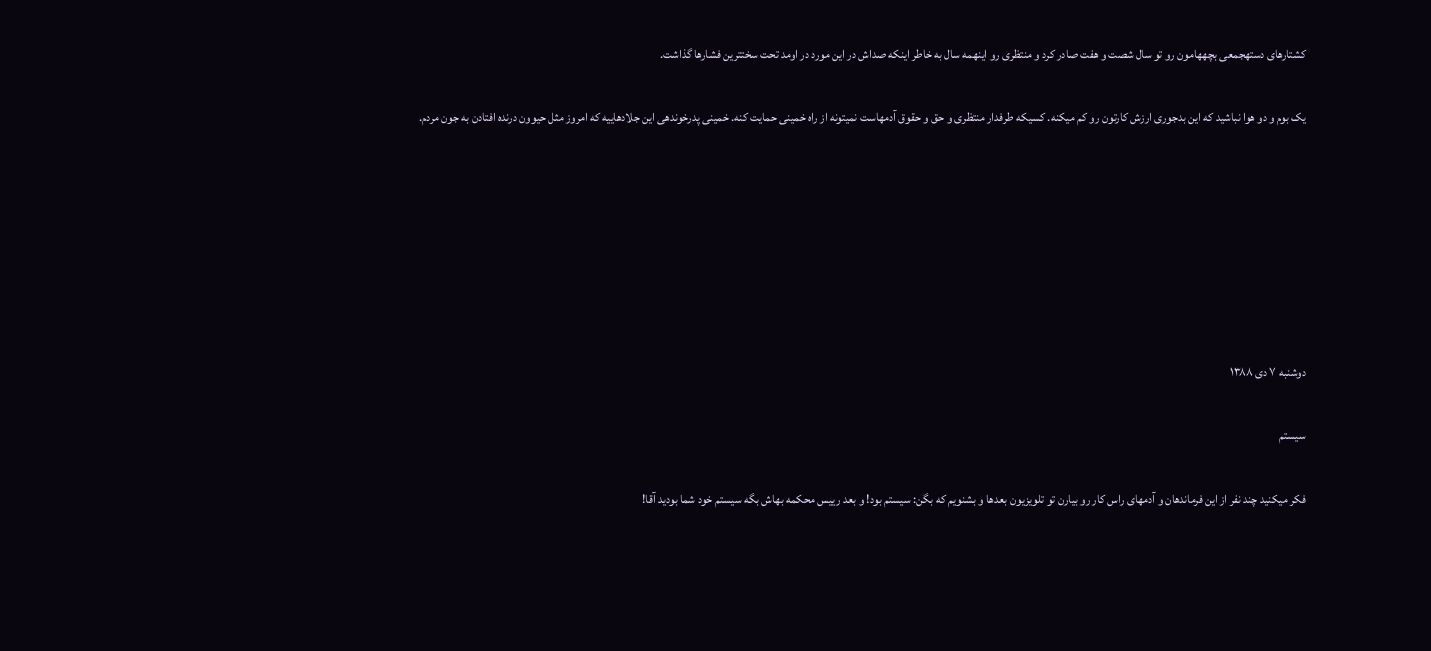کشتارهای دستهجمعی بچههامون رو تو سال شصت و هفت صادر کرد و منتظری رو اینهمه سال به خاطر اینکه صداش در این مورد در اومد تحت سختترین فشارها گذاشت.

یک بوم و دو هوا نباشید که این بدجوری ارزش کارتون رو کم میکنه. کسیکه طرفدار منتظری و حق و حقوق آدمهاست نمیتونه از راه خمینی حمایت کنه. خمینی پدرخوندهی این جلادهاییه که امروز مثل حیوون درنده افتادن به جون مردم.







دوشنبه ۷ دی ۱۳۸۸

سیستم

فکر میکنید چند نفر از این فرماندهان و آدمهای راس کار رو بیارن تو تلویزیون بعدها و بشنویم که بگن: سیستم بود! و بعد رییس محکمه بهاش بگه سیستم خود شما بودید آقا!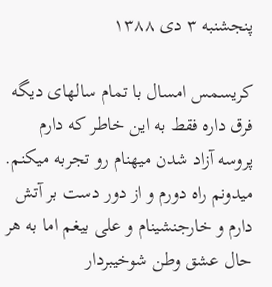پنجشنبه ۳ دی ۱۳۸۸

کریسمس امسال با تمام سالهای دیگه فرق داره فقط به این خاطر که دارم پروسه آزاد شدن میهنام رو تجربه میکنم. میدونم راه دورم و از دور دست بر آتش دارم و خارجنشینام و علی بیغم اما به هر حال عشق وطن شوخیبردار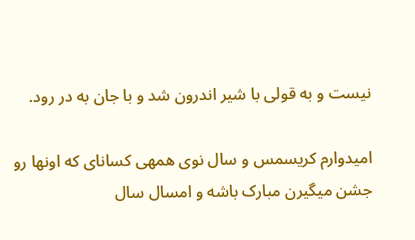نیست و به قولی با شیر اندرون شد و با جان به در رود.

امیدوارم کریسمس و سال نوی همهی کسانای که اونها رو جشن میگیرن مبارک باشه و امسال سال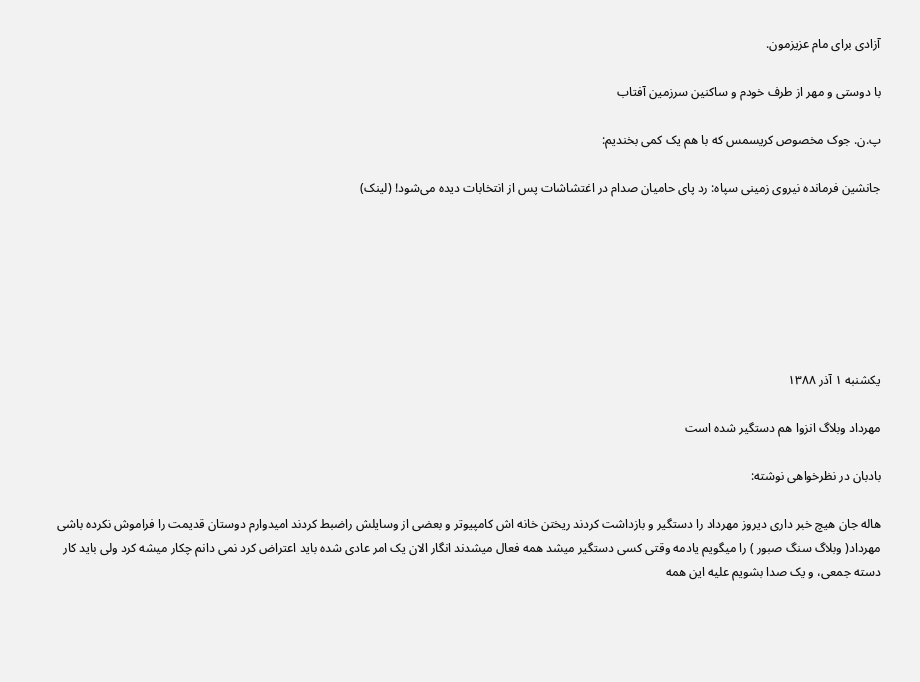آزادی برای مام عزیزمون.

با دوستی و مهر از طرف خودم و ساکنین سرزمین آفتاب

پ.ن. جوک مخصوص کریسمس که با هم یک کمی بخندیم:

جانشين فرمانده نيروی زمينی سپاه: رد پای حاميان صدام در اغتشاشات پس از انتخابات ديده ‌می‌شود! (لینک)







يکشنبه ۱ آذر ۱۳۸۸

مهرداد وبلاگ انزوا هم دستگیر شده است

بادبان در نظرخواهی نوشته:

هاله جان هیچ خبر داری دیروز مهرداد را دستگیر و بازداشت کردند ریختن خانه اش کامپیوتر و بعضی از وسایلش راضبط کردند امیدوارم دوستان قدیمت را فراموش نکرده باشی مهرداد( وبلاگ سنگ صبور ) را میگویم یادمه وقتی کسی دستگیر میشد همه فعال میشدند انگار الان یک امر عادی شده باید اعتراض کرد نمی دانم چکار میشه کرد ولی باید کار دسته جمعی، و یک صدا بشویم علیه این همه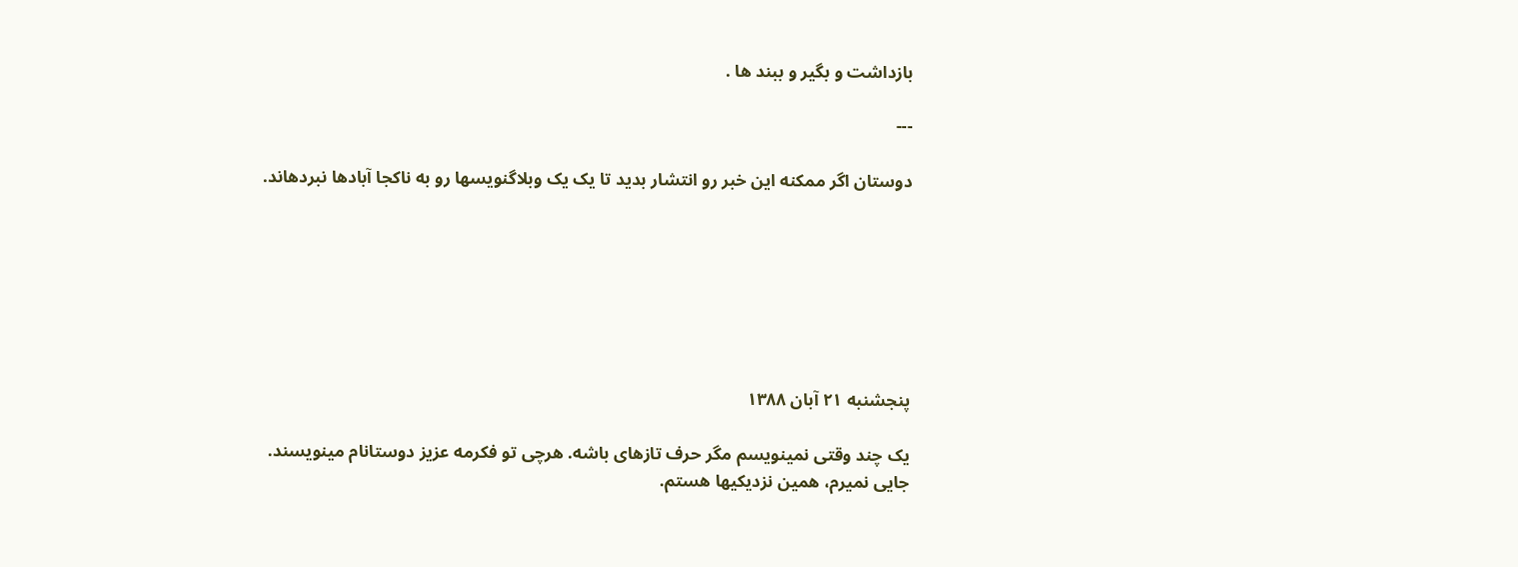بازداشت و بگیر و ببند ها .

---

دوستان اگر ممکنه این خبر رو انتشار بدید تا یک یک وبلاگنویسها رو به ناکجا آبادها نبردهاند.







پنجشنبه ۲۱ آبان ۱۳۸۸

یک چند وقتی نمینویسم مگر حرف تازهای باشه. هرچی تو فکرمه عزیز دوستانام مینویسند.
جایی نمیرم، همین نزدیکیها هستم.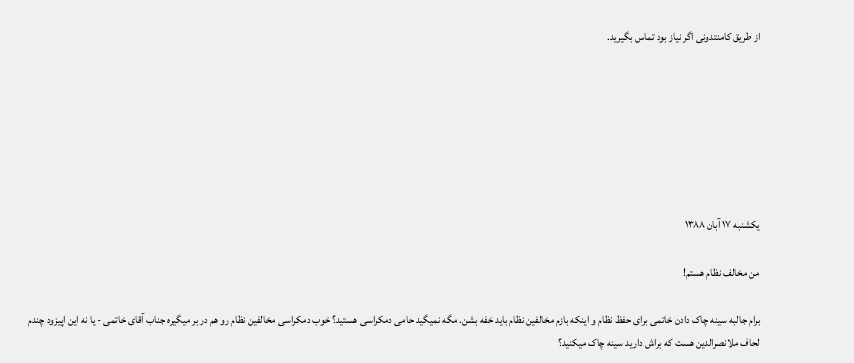از طریق کامنتدونی اگر نیاز بود تماس بگیرید.







يکشنبه ۱۷ آبان ۱۳۸۸

من مخالف نظام هستم!

برام جالبه سینه چاک دادن خاتمی برای حفظ نظام و اینکه بازم مخالفین نظام باید خفه بشن. مگه نمیگید حامی دمکراسی هستید؟ خوب دمکراسی مخالفین نظام رو هم در بر میگیره جناب آقای خاتمی - یا نه این اپیزود چندم لحاف ملانصرالدین هست که براش دارید سینه چاک میکنید؟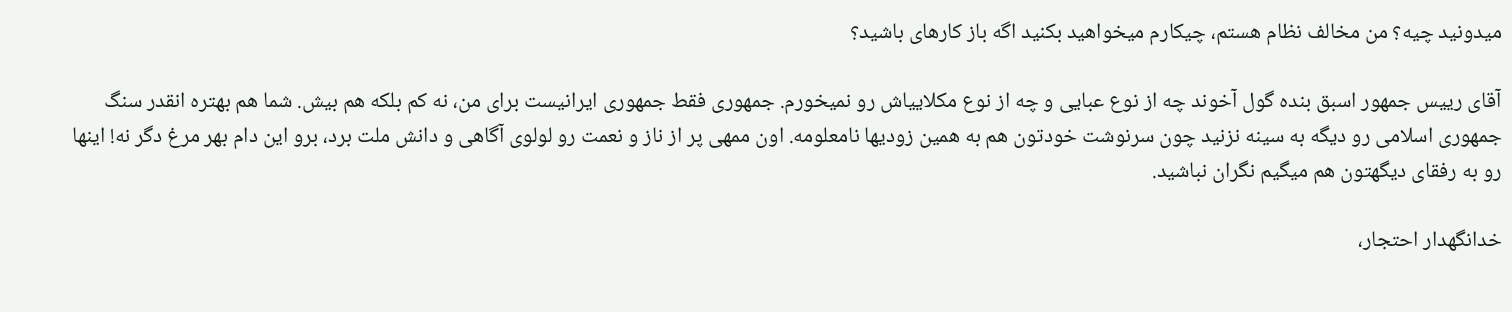میدونید چیه؟ من مخالف نظام هستم، چیکارم میخواهید بکنید اگه باز کارهای باشید؟

آقای رییس جمهور اسبق بنده گول آخوند چه از نوع عبایی و چه از نوع مکلاییاش رو نمیخورم. جمهوری فقط جمهوری ایرانیست برای من، نه کم بلکه هم بیش. شما هم بهتره انقدر سنگ جمهوری اسلامی رو دیگه به سینه نزنید چون سرنوشت خودتون هم به همین زودیها نامعلومه. اون ممهی پر از ناز و نعمت رو لولوی آگاهی و دانش ملت برد، برو این دام بهر مرغ دگر نه! اینها رو به رفقای دیگهتون هم میگیم نگران نباشید.

خدانگهدار احتجار،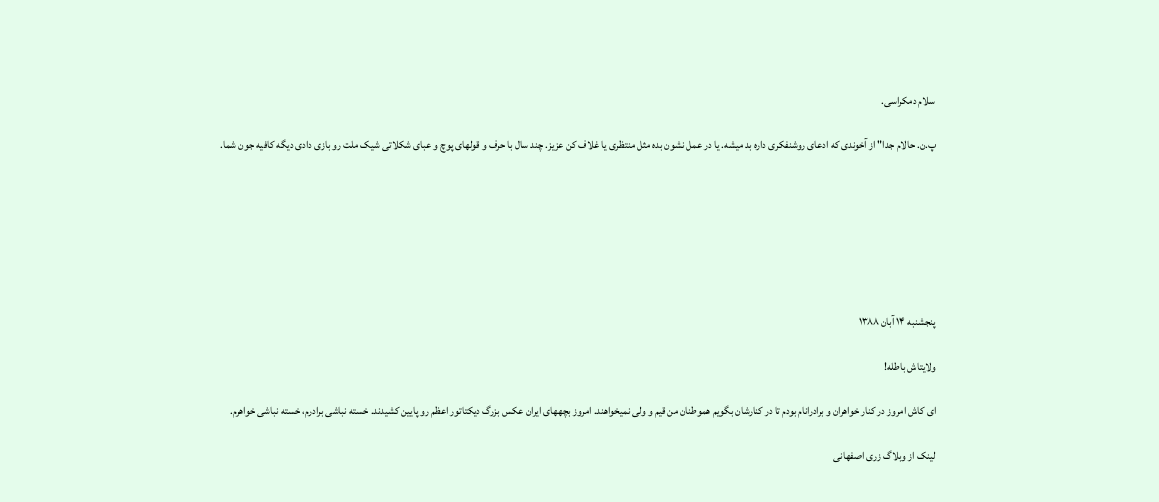سلام دمکراسی.

پ.ن. حالام جدا" از آخوندی که ادعای روشنفکری داره بد میشه. یا در عمل نشون بده مثل منتظری یا غلاف کن عزیز. چند سال با حرف و قولهای پوچ و عبای شکلاتی شیک ملت رو بازی دادی دیگه کافیه جون شما.







پنجشنبه ۱۴ آبان ۱۳۸۸

ولایتاش باطله!

ای کاش امروز در کنار خواهران و برادرانام بودم تا در کنارشان بگویم هموطنان من قیم و ولی نمیخواهند. امروز بچههای ایران عکس بزرگ دیکتاتور اعظم رو پایین کشیدند. خسته نباشی برادرم، خسته نباشی خواهرم.

لینک از وبلاگ زری اصفهانی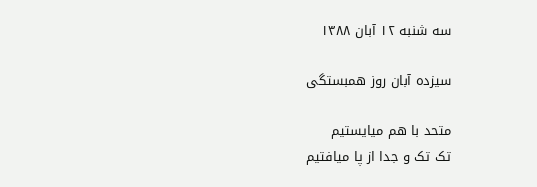سه شنبه ۱۲ آبان ۱۳۸۸

سیزده آبان روز همبستگی

متحد با هم میایستیم
تک تک و جدا از پا میافتیم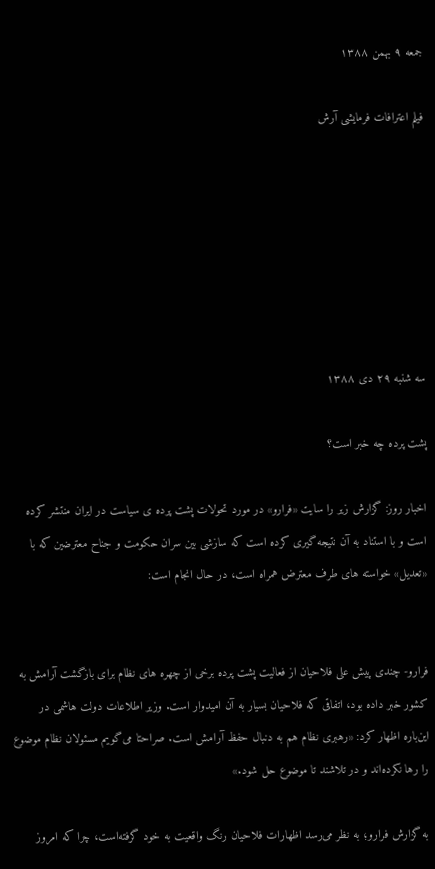جمعه ۹ بهمن ۱۳۸۸

فیلم اعترافات فرمایشی آرش







سه شنبه ۲۹ دی ۱۳۸۸

پشت پرده چه خبر است؟

اخبار روز: گزارش زیر را سایت «فرارو» در مورد تحولات پشت پرده ی سیاست در ایران منتشر کرده است و با استناد به آن نتیجه گیری کرده است که سازشی بین سران حکومت و جناح معترضین که با «تعدیل» خواسته های طرف معترض همراه است، در حال انجام است:


فرارو- چندی پیش علی فلاحیان از فعالیت پشت پرده برخی از چهره های نظام برای بازگشت آرامش به کشور خبر داده بود، اتفاقی که فلاحیان بسیار به آن امیدوار است. وزیر اطلاعات دولت هاشمی در این‌باره اظهار کرد: «رهبری نظام هم به‌ دنبال حفظ آرامش است. صراحتا می‌گویم مسئولان نظام موضوع را رها نکرده‌اند و در تلاشند تا موضوع حل شود.»

به گزارش فرارو؛ به نظر می‌رسد اظهارات فلاحیان رنگ واقعیت به خود گرفته‌است، چرا که امروز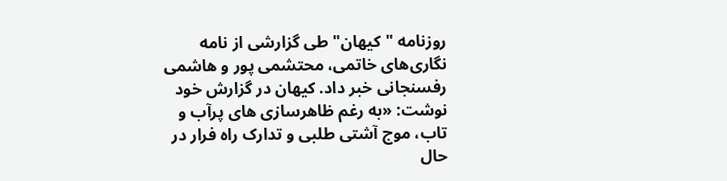روزنامه "کیهان" طی گزارشی از نامه نگاری‌های خاتمی، محتشمی پور و هاشمی رفسنجانی خبر داد. کیهان در گزارش خود نوشت: «به رغم ظاهرسازی های پرآب و تاب، موج آشتی طلبی و تدارک راه فرار در حال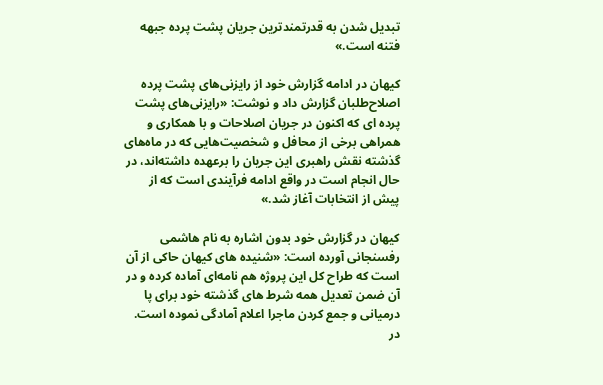تبدیل شدن به قدرتمندترین جریان پشت پرده جبهه فتنه است.»

کیهان در ادامه گزارش خود از رایزنی‌های پشت پرده اصلاح‌طلبان گزارش داد و نوشت: «رایزنی‌های پشت پرده ای که اکنون در جریان اصلاحات و با همکاری و همراهی برخی از محافل و شخصیت‌هایی که در ماه‌های گذشته نقش راهبری این جریان را برعهده داشته‌اند، در حال انجام است در واقع ادامه فرآیندی است که از پیش از انتخابات آغاز شد.»

کیهان در گزارش خود بدون اشاره به نام هاشمی رفسنجانی آورده است: «شنیده های کیهان حاکی از آن است که طراح کل این پروژه هم نامه‌ای آماده کرده و در آن ضمن تعدیل همه شرط های گذشته خود برای پا درمیانی و جمع کردن ماجرا اعلام آمادگی نموده است. در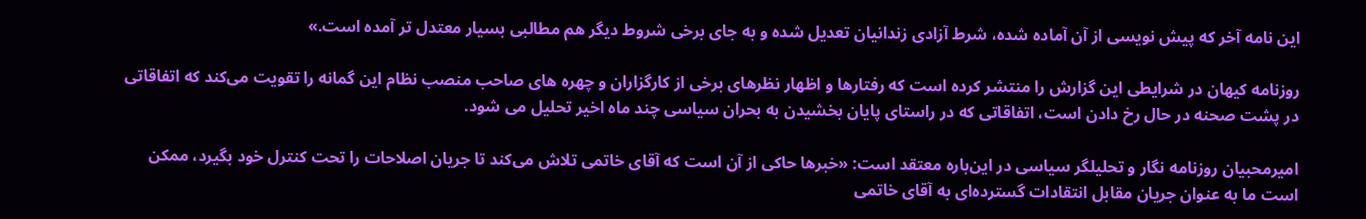این نامه آخر که پیش نویسی از آن آماده شده، شرط آزادی زندانیان تعدیل شده و به جای برخی شروط دیگر هم مطالبی بسیار معتدل تر آمده است.»

روزنامه کیهان در شرایطی این گزارش را منتشر کرده است که رفتارها و اظهار نظرهای برخی از کارگزاران و چهره های صاحب منصب نظام این گمانه را تقویت می‌کند که اتفاقاتی در پشت صحنه در حال رخ دادن است، اتفاقاتی که در راستای پایان بخشیدن به بحران سیاسی چند ماه اخیر تحلیل می شود.

امیرمحبیان روزنامه نگار و تحلیلگر سیاسی در این‌باره معتقد است: «خبرها حاکی از آن است که آقای خاتمی تلاش می‌کند تا جریان اصلاحات را تحت کنترل خود بگیرد، ممکن است ما به عنوان جریان مقابل انتقادات گسترده‌ای به آقای خاتمی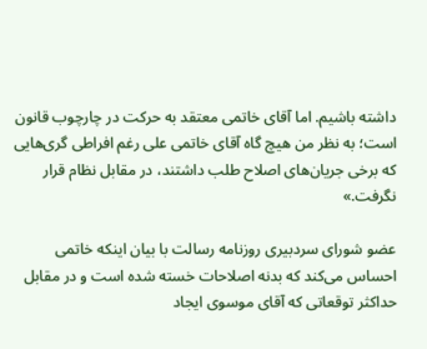داشته باشیم. اما آقای خاتمی معتقد به حرکت در چارچوب قانون است؛ به نظر من هیچ گاه آقای خاتمی علی رغم افراطی گری‌هایی که برخی‌ جریان‌های اصلاح طلب داشتند، در مقابل نظام قرار نگرفت.»

عضو شورای سردبیری روزنامه رسالت با بیان اینکه خاتمی احساس می‌‌کند که بدنه اصلاحات خسته شده است و در مقابل حداکثر توقعاتی که آقای موسوی ایجاد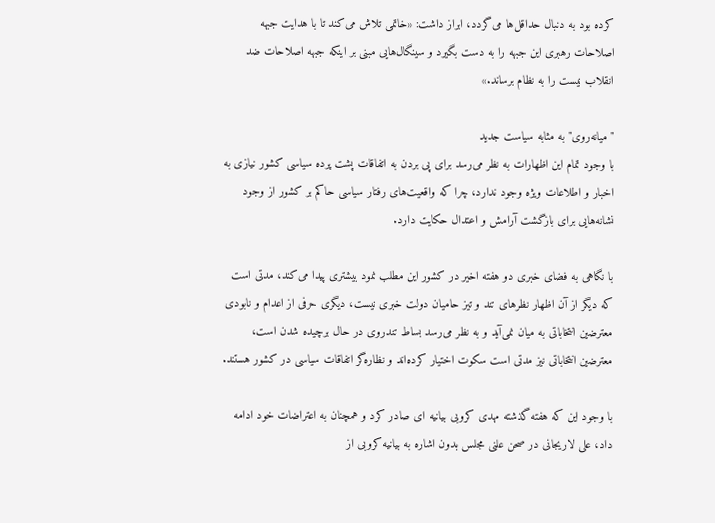کرده بود به دنبال حداقل‌ها می‌گردد، ابراز داشت: «خاتمی تلاش می‌‌کند تا با هدایت جبهه اصلاحات رهبری این جبهه را به دست بگیرد و سینگال‌هایی مبنی بر اینکه جبهه اصلاحات ضد انقلاب نیست را به نظام برساند.»

"میانه‌روی" به مثابه سیاست جدید
با وجود تمام این اظهارات به نظر می‌رسد برای پی بردن به اتفاقات پشت پرده سیاسی کشور نیازی به اخبار و اطلاعات ویژه وجود ندارد، چرا که واقعیت‌های رفتار سیاسی حاکم بر کشور از وجود نشانه‌هایی برای بازگشت آرامش و اعتدال حکایت دارد.

با نگاهی به فضای خبری دو هفته اخیر در کشور این مطلب نمود بیشتری پیدا می‌کند، مدتی است که دیگر از آن اظهار نظر‌های تند و تیز حامیان دولت خبری نیست، دیگری حرفی از اعدام و نابودی معترضین انتخاباتی به میان نمی‌آید و به نظر می‌رسد بساط تندروی در حال برچیده شدن است، معترضین انتخاباتی نیز مدتی است سکوت اختیار کرده‌اند و نظاره‌گر اتفاقات سیاسی در کشور هستند.

با وجود این که هفته گذشته مهدی کروبی بیانیه ای صادر کرد و همچنان به اعتراضات خود ادامه داد، علی لاریجانی در صحن علنی مجلس بدون اشاره به بیانیه کروبی از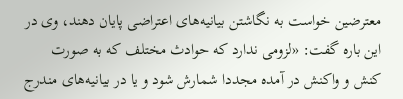معترضین خواست به نگاشتن بیانیه‌های اعتراضی پایان دهند، وی در این باره گفت: «لزومی ندارد که حوادث مختلف که به صورت کنش و واکنش در آمده مجددا شمارش شود و یا در بیانیه‌های مندرج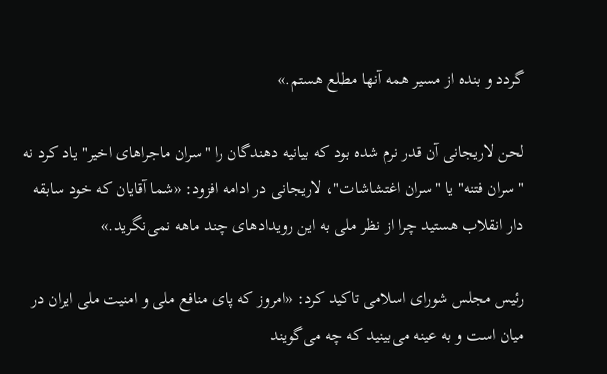گردد و بنده از مسیر همه آنها مطلع هستم.»

لحن لاریجانی آن قدر نرم شده بود که بیانیه دهندگان را "سران ماجرا‌های اخیر" یاد کرد نه "سران فتنه" یا "سران اغتشاشات"، لاریجانی در ادامه افزود: «شما آقایان که خود سابقه دار انقلاب هستید چرا از نظر ملی به این رویدادهای چند ماهه نمی‌نگرید.»

رئیس مجلس شورای اسلامی تاکید کرد: «امروز که پای منافع ملی و امنیت ملی ایران در میان است و به عینه می‌بینید که چه می‌گویند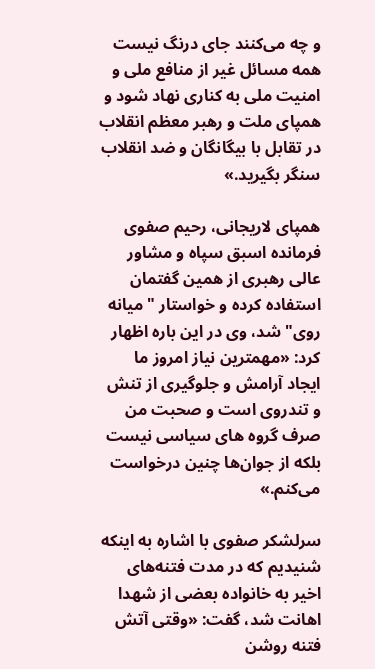و چه می‌کنند جای درنگ نیست همه مسائل غیر از منافع ملی و امنیت ملی به کناری نهاد شود و همپای ملت و رهبر معظم انقلاب در تقابل با بیگانگان و ضد انقلاب سنگر بگیرید.»

همپای لاریجانی، رحیم صفوی فرمانده اسبق سپاه و مشاور عالی رهبری از همین گفتمان استفاده کرده و خواستار "میانه روی" شد، وی در این باره اظهار کرد: «مهمترین نیاز امروز ما ایجاد آرامش و جلوگیری از تنش و تندروی است و صحبت من صرف گروه های سیاسی نیست بلکه از جوان‌ها چنین درخواست می‌کنم.»

سرلشکر صفوی با اشاره به اینکه شنیدیم که در مدت فتنه‌های اخیر به خانواده بعضی از شهدا اهانت شد، گفت: «وقتی آتش فتنه روشن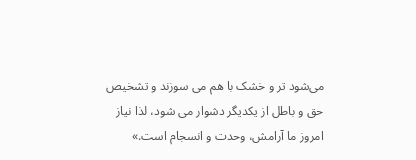می‌شود تر و خشک با هم می سوزند و تشخیص حق و باطل از یکدیگر دشوار می شود، لذا نیاز امروز ما آرامش، وحدت و انسجام است.»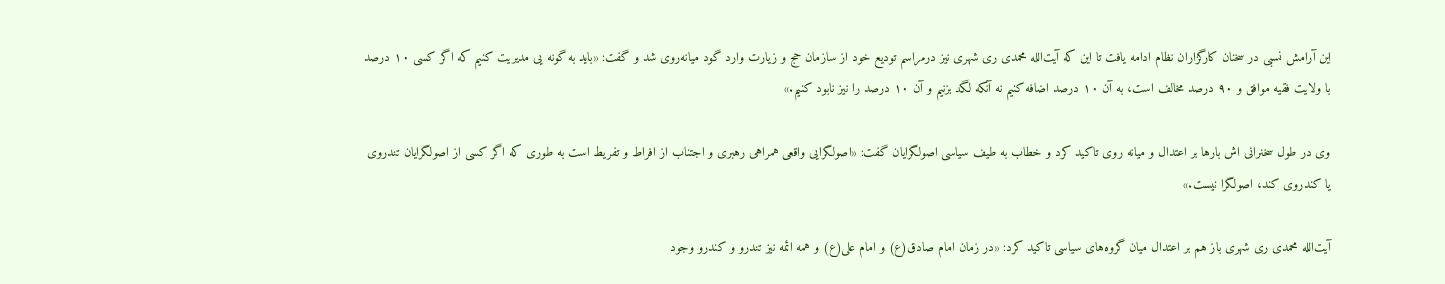این آرامش نسبی در سخنان کارگزاران نظام ادامه یافت تا این که آیت‌الله محمدی ری شهری نیز درمراسم تودیع خود از سازمان حج و زیارت وارد گود میانه‌روی شد و گفت: «باید به گونه یی مدیریت کنیم که اگر کسی ۱۰ درصد با ولایت فقیه موافق و ۹۰ درصد مخالف است، به آن ۱۰ درصد اضافه کنیم نه آنکه لگد بزنیم و آن ۱۰ درصد را نیز نابود کنیم.»

وی در طول سخنرانی اش بارها بر اعتدال و میانه روی تاکید کرد و خطاب به طیف سیاسی اصولگرایان گفت: «اصولگرایی واقعی همراهی رهبری و اجتناب از افراط و تفریط است به طوری که اگر کسی از اصولگرایان تندروی یا کندروی کند، اصولگرا نیست.»

آیت‌الله محمدی ری شهری باز هم بر اعتدال میان گروه‌های سیاسی تاکید کرد: «در زمان امام صادق(ع) و امام علی(ع) و همه ائمه نیز تندرو و کندرو وجود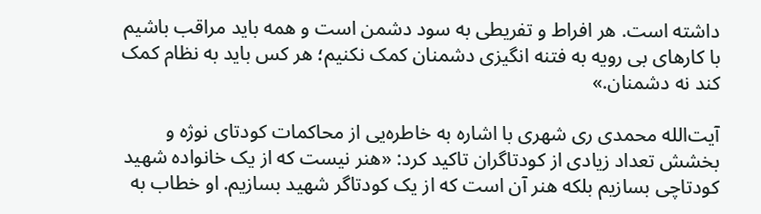داشته است. هر افراط و تفریطی به سود دشمن است و همه باید مراقب باشیم با کارهای بی رویه به فتنه انگیزی دشمنان کمک نکنیم؛ هر کس باید به نظام کمک کند نه دشمنان.»

آیت‌الله محمدی ری شهری با اشاره به خاطره‌یی از محاکمات کودتای نوژه و بخشش تعداد زیادی از کودتاگران تاکید کرد: «هنر نیست که از یک خانواده شهید کودتاچی بسازیم بلکه هنر آن است که از یک کودتاگر شهید بسازیم. او خطاب به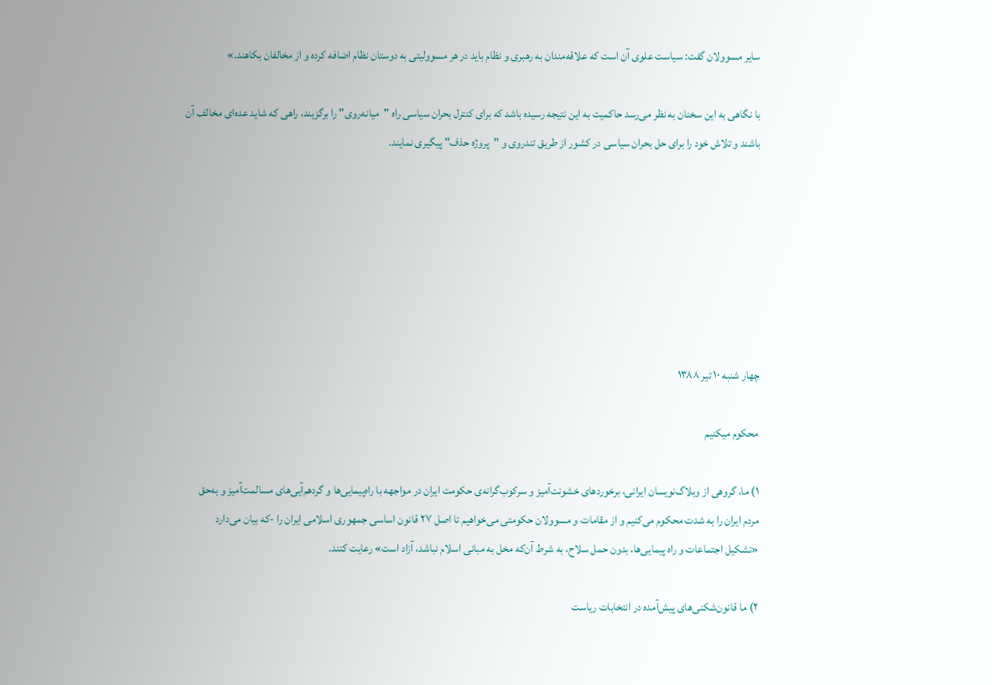سایر مسوولان گفت: سیاست علوی آن است که علاقه‌مندان به رهبری و نظام باید در هر مسوولیتی به دوستان نظام اضافه کرده و از مخالفان بکاهند.»

با نگاهی به این سخنان به نظر می‌رسد حاکمیت به این نتیجه رسیده باشد که برای کنترل بحران سیاسی راه "میانه‌روی" را برگزیند، راهی که شاید عده‌ای مخالف آن باشند و تلاش خود را برای حل بحران سیاسی در کشور از طریق تندروی و "پروژه حذف" پیگیری نمایند.







چهار شنبه ۱۰ تير ۱۳۸۸

محکوم میکنیم

۱) ما، گروهی از وبلاگ‌نویسان ایرانی، برخوردهای خشونت‌آمیز و سرکوب‌گرانه‌ی حکومت ایران در مواجهه با راه‌پیمایی‌ها و گردهم‌آیی‌های مسالمت‌آمیز و به‌حق مردم ایران را به شدت محکوم می‌کنیم و از مقامات و مسوولان حکومتی می‌خواهیم تا اصل ۲۷ قانون اساسی جمهوری اسلامی ایران را -که بیان می‌دارد «تشکیل اجتماعات و راه‌ پیمایی‌ها، بدون حمل سلاح، به شرط آن‌که مخل به مبانی اسلام نباشد، آزاد است» رعایت کنند.

۲) ما قانون‌شکنی‌های پیش‌آمده در انتخابات ریاست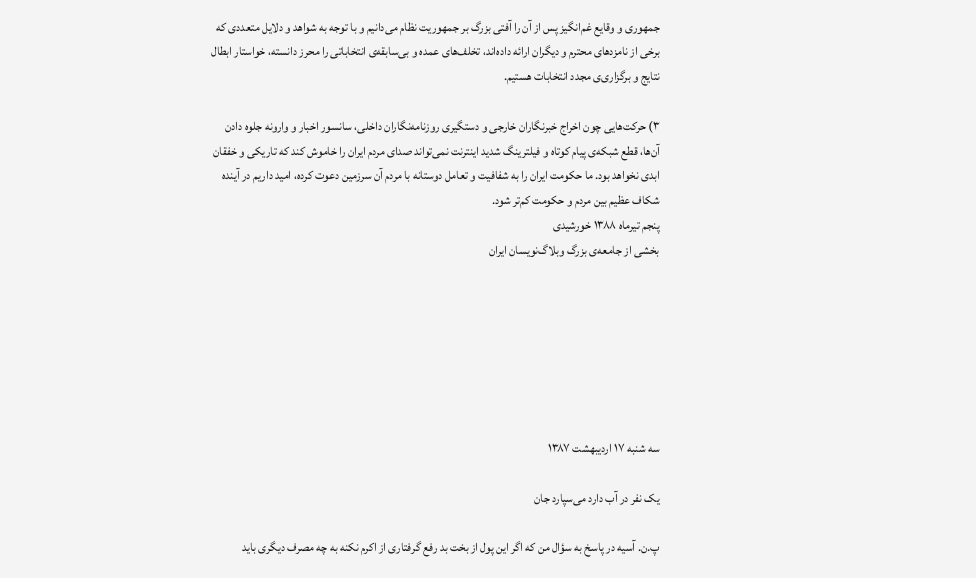جمهوری و وقایع غم‌انگیز پس از آن را آفتی بزرگ بر جمهوریت نظام می‌دانیم و با توجه به شواهد و دلایل متعددی که برخی از نامزدهای محترم و دیگران ارائه داده‌اند، تخلف‌های عمده و بی‌سابقه‌ی انتخاباتی را محرز دانسته، خواستار ابطال نتایج و برگزاری‌ی مجدد انتخابات هستیم.

۳) حرکت‌هایی چون اخراج خبرنگاران خارجی و دستگیری روزنامه‌نگاران داخلی، سانسور اخبار و وارونه جلوه دادن آن‌ها، قطع شبکه‌ی پیام کوتاه و فیلترینگ شدید اینترنت نمی‌تواند صدای مردم ایران را خاموش کند که تاریکی و خفقان ابدی نخواهد بود. ما حکومت ایران را به شفافیت و تعامل دوستانه با مردم آن سرزمین دعوت کرده، امید داریم در آینده شکاف عظیم بین مردم و حکومت کم‌تر شود.
پنجم تیرماه ۱۳۸۸ خورشیدی
بخشی از جامعه‌ی بزرگ وبلاگ‌نویسان ایران







سه شنبه ۱۷ ارديبهشت ۱۳۸۷

یک نفر در آب دارد می‌سپارد جان

پ.ن. آسیه در پاسخ به سؤال من که اگر این پول از بخت بد رفع گرفتاری از اکرم نکنه به چه مصرف‌ دیگری باید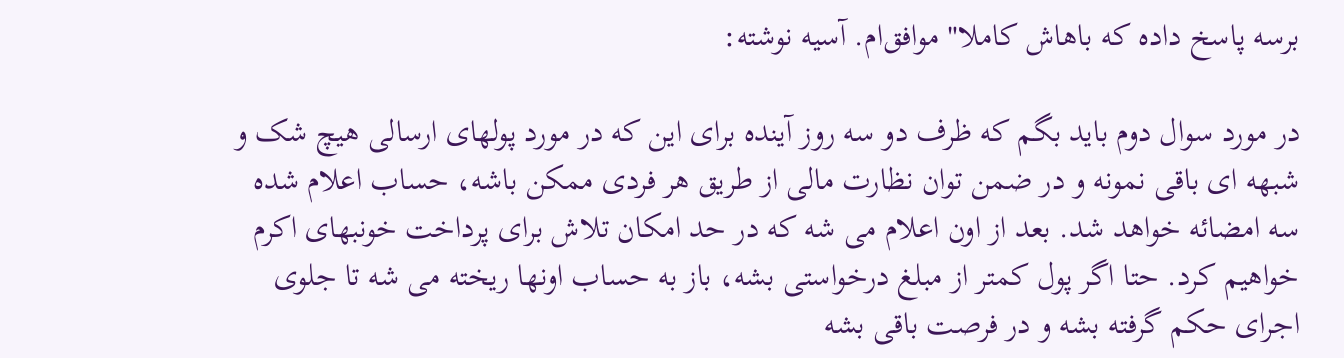برسه پاسخ داده که باهاش کاملا" موافق‌ام. آسیه نوشته:

در مورد سوال دوم باید بگم که ظرف دو سه روز آینده برای این که در مورد پولهای ارسالی هیچ شک و شبهه ای باقی نمونه و در ضمن توان نظارت مالی از طریق هر فردی ممکن باشه، حساب اعلام شده سه امضائه خواهد شد. بعد از اون اعلام می شه که در حد امکان تلاش برای پرداخت خونبهای اکرم خواهیم کرد. حتا اگر پول کمتر از مبلغ درخواستی بشه، باز به حساب اونها ریخته می شه تا جلوی اجرای حکم گرفته بشه و در فرصت باقی بشه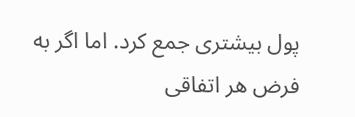پول بیشتری جمع کرد. اما اگر به فرض هر اتفاقی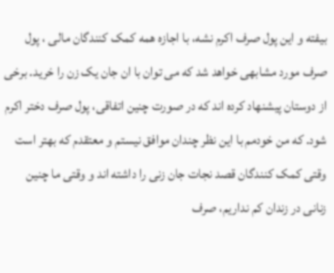بیفته و این پول صرف اکرم نشه، با اجازه همه کمک کنندگان مالی ، پول صرف مورد مشابهی خواهد شد که می توان با ان جان یک زن را خرید. برخی از دوستان پیشنهاد کرده اند که در صورت چنین اتفاقی، پول صرف دختر اکرم شود. که من خودمم با این نظر چندان موافق نیستم و معتقدم که بهتر است وقتی کمک کنندگان قصد نجات جان زنی را داشته اند و وقتی ما چنین زنانی در زندان کم نداریم، صرف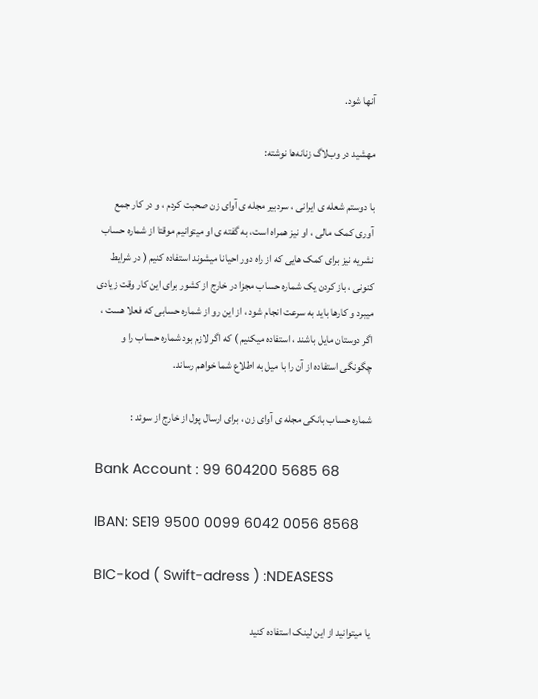آنها شود.

مهشید در وب‌لاگ زنانه‌ها نوشته:

با دوستم شعله ی ایرانی ، سردبیر مجله ی آوای زن صحبت کردم ، و در کار جمع آوری کمک مالی ، او نیز همراه است، به گفته ی او میتوانیم موقتا از شماره حساب نشریه نیز برای کمک هایی که از راه دور احیانا میشوند استفاده کنیم ( در شرایط کنونی ، باز کردن یک شماره حساب مجزا در خارج از کشور برای این کار وقت زیادی میبرد و کارها باید به سرعت انجام شود ، از این رو از شماره حسابی که فعلا هست ، اگر دوستان مایل باشند ، استفاده میکنیم ) که اگر لازم بود شماره حساب را و چگونگی استفاده از آن را با میل به اطلاع شما خواهم رساند.

شماره حساب بانکی مجله ی آوای زن ، برای ارسال پول از خارج از سوئد :

Bank Account : 99 604200 5685 68

IBAN: SE19 9500 0099 6042 0056 8568

BIC-kod ( Swift-adress ) :NDEASESS

یا میتوانید از این لینک استفاده کنید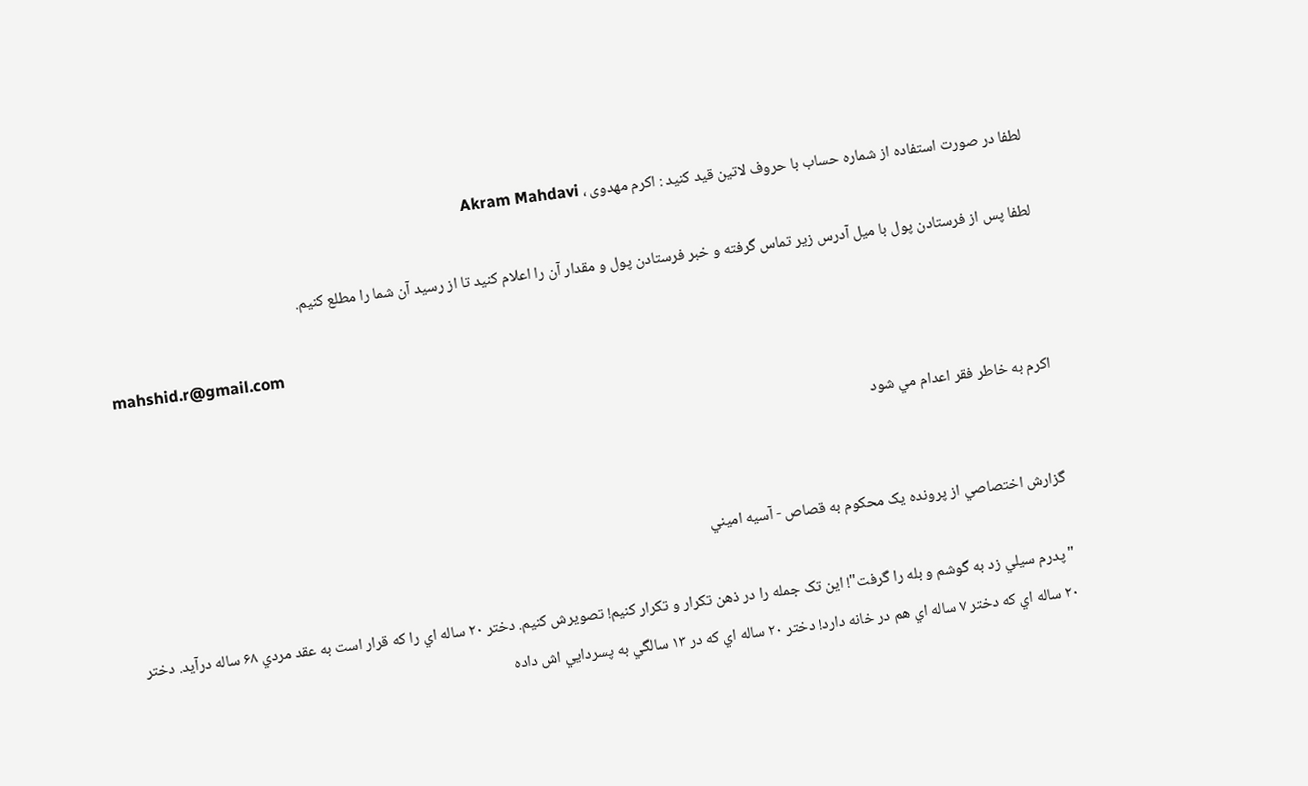لطفا در صورت استفاده از شماره حساب با حروف لاتین قید کنید : اکرم مهدوی ، Akram Mahdavi

لطفا پس از فرستادن پول با میل آدرس زیر تماس گرفته و خبر فرستادن پول و مقدار آن را اعلام کنید تا از رسید آن شما را مطلع کنیم.

mahshid.r@gmail.com

اکرم به خاطر فقر اعدام مي شود


گزارش اختصاصي از پرونده يک محکوم به قصاص - آسيه اميني

"پدرم سيلي زد به گوشم و بله را گرفت"! اين تک جمله را در ذهن تکرار و تکرار کنيم! تصويرش کنيم. دختر ۲۰ ساله اي را که قرار است به عقد مردي ۶۸ ساله درآيد. دختر ۲۰ ساله اي که دختر ۷ ساله اي هم در خانه دارد! دختر ۲۰ ساله اي که در ۱۳ سالگي به پسردايي اش داده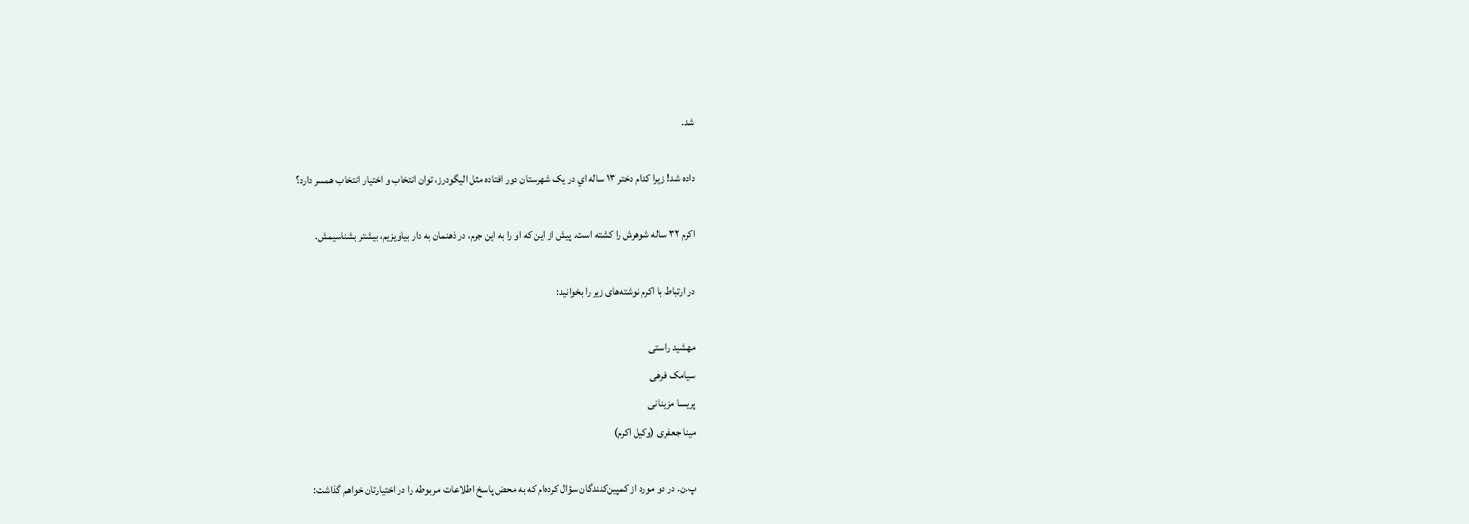شد.

داده شد! زيرا کدام دختر ۱۳ ساله اي در يک شهرستان دور افتاده مثل اليگودرز، توان انتخاب و اختيار انتخاب همسر دارد؟

اکرم ۳۲ ساله شوهرش را کشته است. پيش از اين که او را به اين جرم، در ذهنمان به دار بياويزيم، بيشتر بشناسيمش.

در ارتباط با اکرم نوشته‌های زیر را بخوانید:

مهشید راستی
سیامک فرهی
پریسا مزینانی
مینا جعفری (وکیل اکرم)

پ.ن. در دو مورد از کمپین‌کنندگان سؤال کرده‌ام که به محض پاسخ اطلاعات مربوطه را در اختیارتان خواهم گذاشت: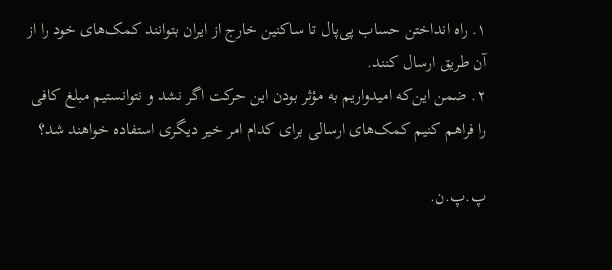۱. راه انداختن حساب پی‌پال تا ساکنین خارج از ایران بتوانند کمک‌های خود را از آن طریق ارسال کنند.
۲. ضمن ‌این‌که امیدواریم به مؤثر بودن این حرکت اگر نشد و نتوانستیم مبلغ کافی را فراهم کنیم کمک‌های ارسالی برای کدام امر خیر دیگری استفاده خواهند شد؟

پ.پ.ن.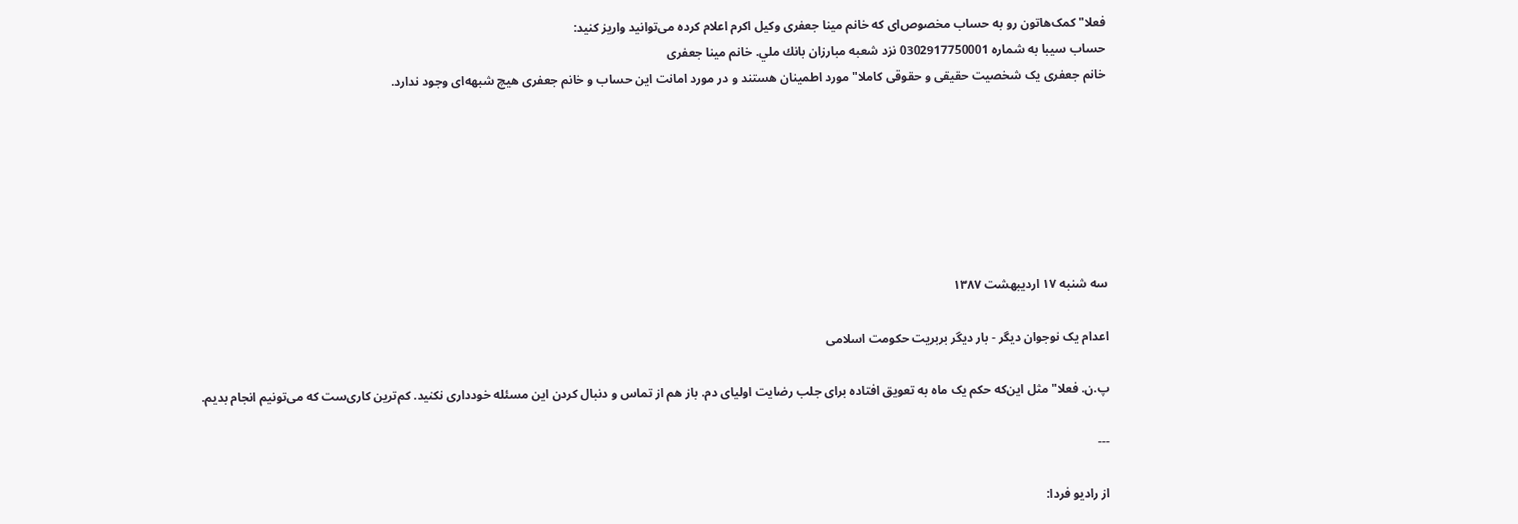فعلا" کمک‌هاتون رو به حساب مخصوص‌ای که خانم مینا جعفری وکیل اکرم اعلام کرده می‌توانید واریز کنید:
حساب سيبا به شماره 0302917750001 نزد شعبه مبارزان بانك ملي. خانم مینا جعفری
خانم جعفری یک شخصیت حقیقی و حقوقی کاملا" مورد اطمینان هستند و در مورد امانت این حساب و خانم جعفری هیچ شبهه‌ای وجود ندارد.







سه شنبه ۱۷ ارديبهشت ۱۳۸۷

اعدام یک نوجوان دیگر - بار دیگر بربریت حکومت اسلامی

پ.ن. فعلا" مثل این‌که حکم یک ماه به تعویق افتاده برای جلب رضایت اولیای دم. باز هم از تماس و دنبال کردن این مسئله خودداری نکنید. کم‌ترین کاری‌ست که می‌تونیم انجام بدیم.

---

از رادیو فردا: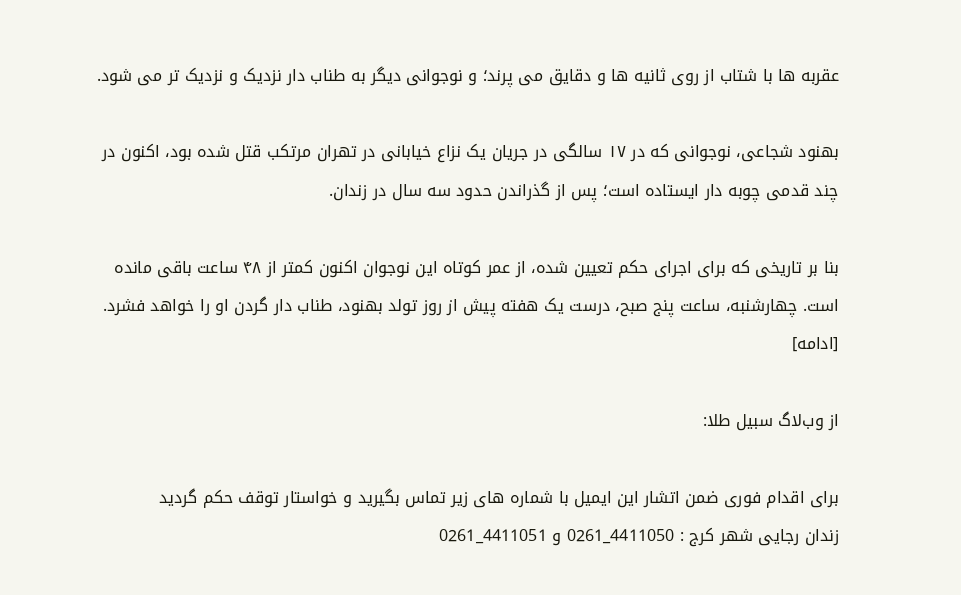عقربه ها با شتاب از روی ثانيه ها و دقايق می پرند؛ و نوجوانی ديگر به طناب دار نزديک و نزديک تر می شود.

بهنود شجاعی، نوجوانی که در ۱۷ سالگی در جريان يک نزاع خيابانی در تهران مرتکب قتل شده بود، اکنون در چند قدمی چوبه دار ايستاده است؛ پس از گذراندن حدود سه سال در زندان.

بنا بر تاريخی که برای اجرای حکم تعيين شده، از عمر کوتاه اين نوجوان اکنون کمتر از ۴۸ ساعت باقی مانده است. چهارشنبه، ساعت پنج صبح، درست يک هفته پيش از روز تولد بهنود، طناب دار گردن او را خواهد فشرد. [ادامه]

از وب‌لاگ سبیل طلا:

برای اقدام فوری ضمن اتشار این ایمیل با شماره های زیر تماس بگیرید و خواستار توقف حکم گردید
زندان رجایی شهر کرج : 4411050_0261 و 4411051_0261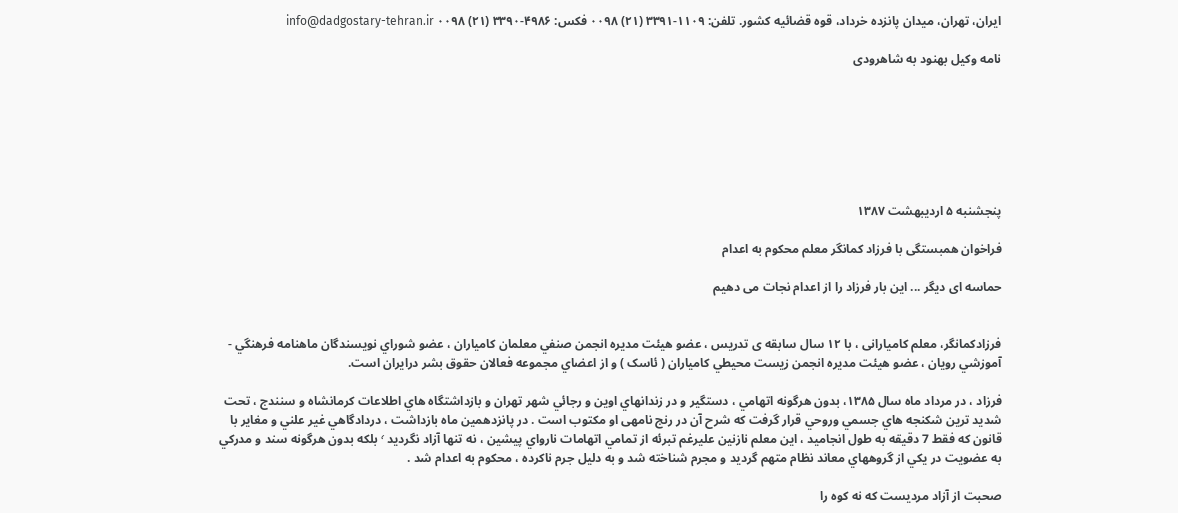ایران، تهران، میدان پانزده خرداد، قوه قضائیه کشور. تلفن: ۱۱۰۹-۳۳۹۱ (۲۱) ۰۰۹۸ فکس: ۴۹۸۶-۳۳۹۰ (۲۱) ۰۰۹۸ info@dadgostary-tehran.ir

نامه وکیل بهنود به شاهرودی







پنجشنبه ۵ ارديبهشت ۱۳۸۷

فراخوان همبستگی با فرزاد کمانگر معلم محکوم به اعدام

حماسه ای دیگر ... این بار فرزاد را از اعدام نجات می دهیم


فرزادکمانگر، معلم کاميارانی ، با ۱۲ سال سابقه ی تدريس ، عضو هيئت مديره انجمن صنفي معلمان کامياران ، عضو شوراي نويسندگان ماهنامه فرهنگي - آموزشي رويان ، عضو هيئت مديره انجمن زيست محيطي کامياران ( ئاسک ) و از اعضاي مجموعه فعالان حقوق بشر درايران است.

فرزاد ، در مرداد ماه سال ۱۳۸۵، بدون هرگونه اتهامي ، دستگير و در زندانهاي اوين و رجائي شهر تهران و بازداشتگاه هاي اطلاعات کرمانشاه و سنندج ، تحت شديد ترين شکنجه هاي جسمي وروحي قرار گرفت که شرح آن در رنج نامهی او مکتوب است . در پانزدهمين ماه بازداشت ، دردادگاهي غير علني و مغاير با قانون که فقط 7 دقيقه به طول انجاميد ، این معلم نازنین عليرغم تبرئه از تمامي اتهامات نارواي پيشين ، نه تنها آزاد نگرديد ٬ بلکه بدون هرگونه سند و مدرکي به عضويت در يکي از گروههاي معاند نظام متهم گرديد و مجرم شناخته شد و به دلیل جرم ناکرده ، محکوم به اعدام شد .

صحبت از آزاد مرديست که نه کوه را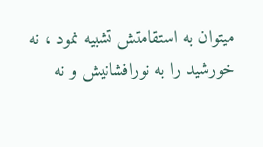ميتوان به استقامتش تشبيه نمود ، نه خورشيد را به نورافشانيش و نه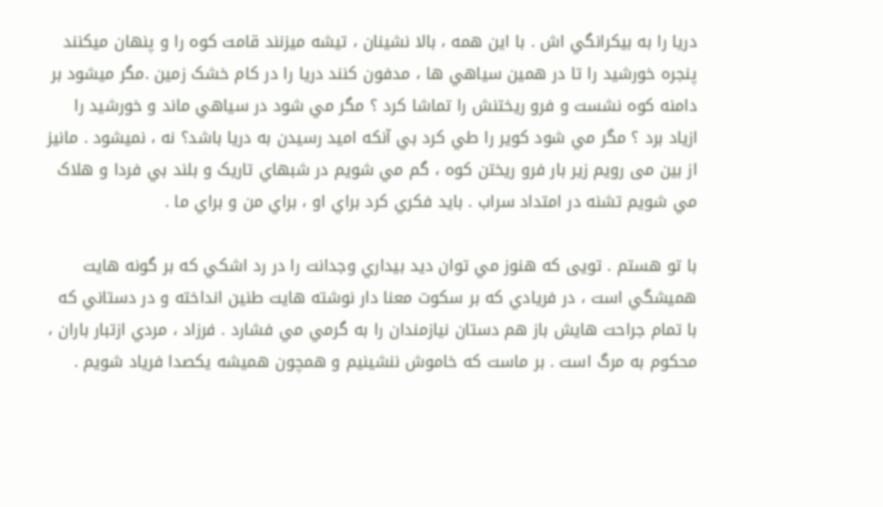دريا را به بيکرانگي اش . با اين همه ، بالا نشينان ، تيشه ميزنند قامت کوه را و پنهان ميکنند پنجره خورشيد را تا در همين سياهي ها ، مدفون کنند دريا را در کام خشک زمين .مگر ميشود بر دامنه کوه نشست و فرو ريختنش را تماشا کرد ؟ مگر مي شود در سياهي ماند و خورشيد را ازياد برد ؟ مگر مي شود کوير را طي کرد بي آنکه اميد رسيدن به دريا باشد؟ نه ، نميشود . مانيز از بین می رویم زير بار فرو ريختن کوه ، گم مي شويم در شبهاي تاريک و بلند بي فردا و هلاک مي شويم تشنه در امتداد سراب . بايد فکري کرد براي او ، براي من و براي ما .

با تو هستم . تویی که هنوز مي توان ديد بيداري وجدانت را در رد اشکي که بر گونه هايت هميشگي است ، در فريادي که بر سکوت معنا دار نوشته هايت طنين انداخته و در دستاني که با تمام جراحت هايش باز هم دستان نيازمندان را به گرمي مي فشارد . فرزاد ، مردي ازتبار باران ، محکوم به مرگ است . بر ماست که خاموش ننشينيم و همچون هميشه يکصدا فرياد شويم .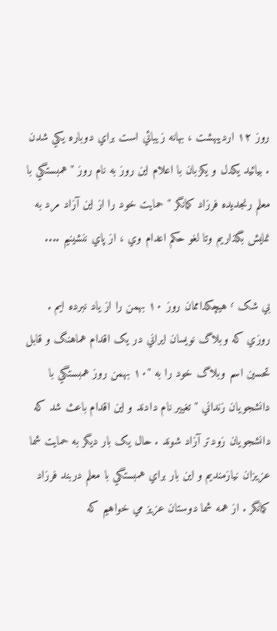روز ۱۲ ارديبهشت ، بهانه زيبائي است براي دوباره يکي شدن . بيائيد يکدل و يکزبان با اعلام اين روز به نام روز " همبستگي با معلم رنجديده فرزاد کمانگر " حمايت خود را از اين آزاد مرد به نمايش بگذاريم وتا لغو حکم اعدام وي ، از پاي ننشينيم ....

بي شک ٬ هيچکداممان روز ۱۰ بهمن را از ياد نبرده ايم . روزي که وبلاگ نويسان ايراني در يک اقدام هماهنگ و قابل تحسين اسم وبلاگ خود را به "۱۰ بهمن روز همبستگي با دانشجويان زنداني " تغيير نام دادند و اين اقدام باعث شد که دانشجويان زودتر آزاد شوند . حال يک بار ديگر به حمايت شما عزيزان نيازمنديم و اين بار براي همبستگي با معلم دربند فرزاد کمانگر . از همه شما دوستان عزيز مي خواهيم که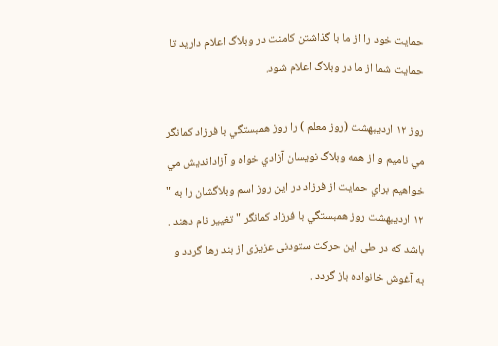حمايت خود را از ما با گذاشتن کامنت در وبلاگ اعلام داريد تا حمايت شما از ما در وبلاگ اعلام شود.

روز ۱۲ ارديبهشت (روز معلم ) را روز همبستگي با فرزاد کمانگر مي ناميم و از همه وبلاگ نويسان آزادي خواه و آزادانديش مي خواهيم براي حمايت از فرزاد در اين روز اسم وبلاگشان را به " ۱۲ ارديبهشت روز همبستگي با فرزاد کمانگر " تغيير نام دهند . باشد که در طی این حرکت ستودنی عزیزی از بند رها گردد و به آغوش خانواده باز گردد .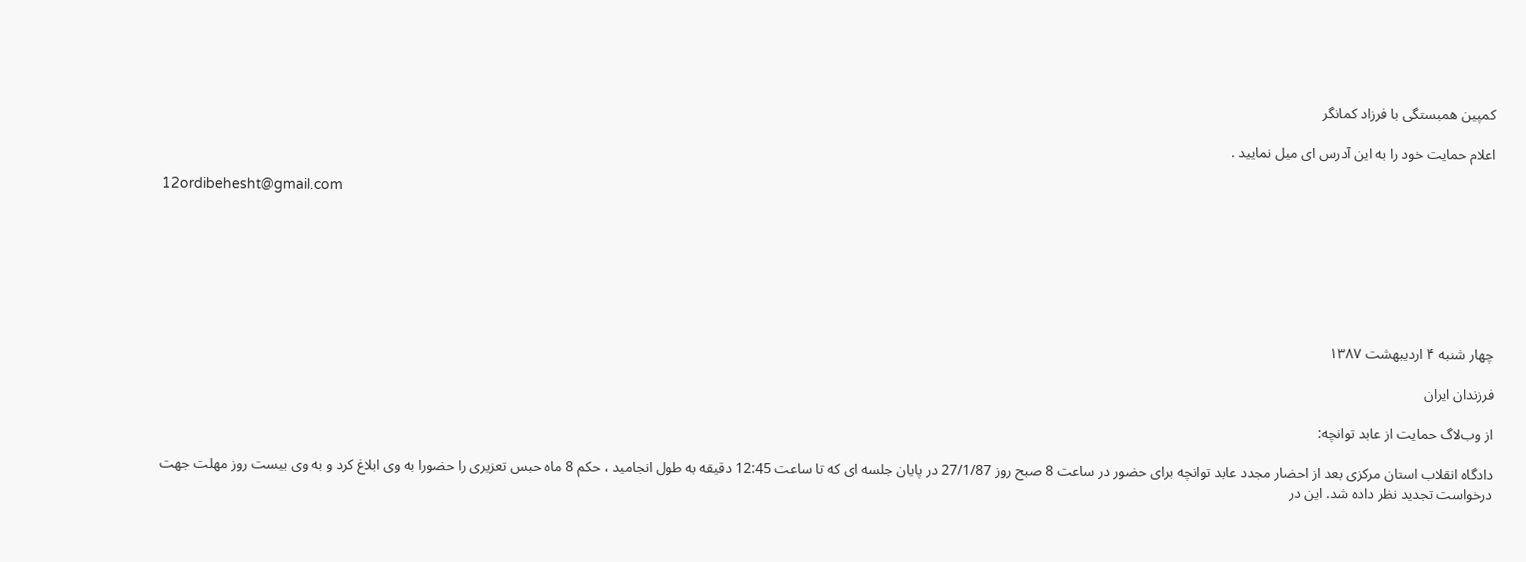کمپین همبستگی با فرزاد کمانگر

اعلام حمایت خود را به این آدرس ای میل نمایید .

12ordibehesht@gmail.com







چهار شنبه ۴ ارديبهشت ۱۳۸۷

فرزندان ایران

از وب‌لاگ حمایت از عابد توانچه:

دادگاه انقلاب استان مرکزی بعد از احضار مجدد عابد توانچه برای حضور در ساعت 8 صبح روز 27/1/87 در پایان جلسه ای که تا ساعت 12:45 دقیقه به طول انجامید ، حکم 8 ماه حبس تعزیری را حضورا به وی ابلاغ کرد و به وی بیست روز مهلت جهت درخواست تجدید نظر داده شد. این در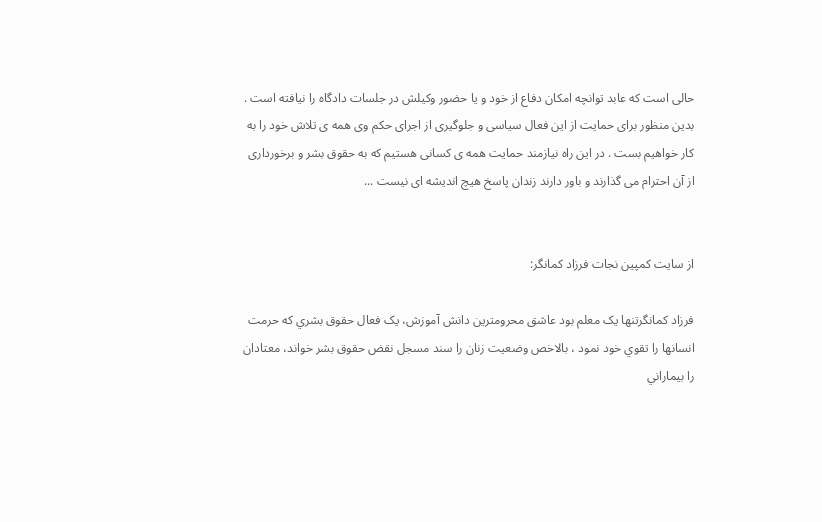حالی است که عابد توانچه امکان دفاع از خود و یا حضور وکیلش در جلسات دادگاه را نیافته است . بدین منظور برای حمایت از این فعال سیاسی و جلوگیری از اجرای حکم وی همه ی تلاش خود را به کار خواهیم بست . در این راه نیازمند حمایت همه ی کسانی هستیم که به حقوق بشر و برخورداری از آن احترام می گذارند و باور دارند زندان پاسخ هیچ اندیشه ای نیست ...


از سایت کمپین نجات فرزاد کمانگر:

فرزاد کمانگرتنها يک معلم بود عاشق محرومترين دانش آموزش، يک فعال حقوق بشري که حرمت انسانها را تقوي خود نمود ، بالاخص وضعيت زنان را سند مسجل نقض حقوق بشر خواند، معتادان را بيماراني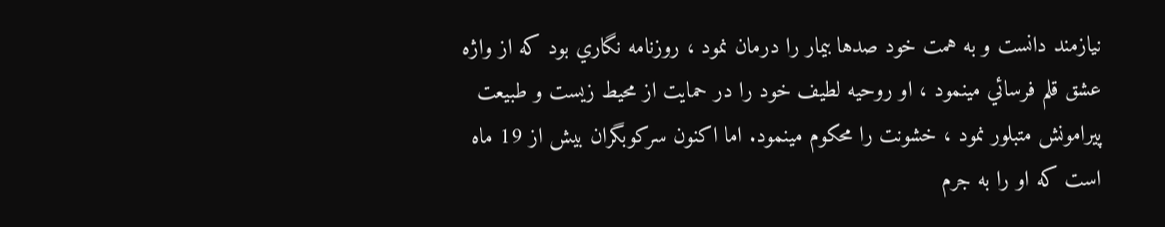نيازمند دانست و به همت خود صدها بيمار را درمان نمود ، روزنامه نگاري بود که از واژه عشق قلم فرسائي مينمود ، او روحيه لطيف خود را در حمايت از محيط زيست و طبيعت پيرامونش متبلور نمود ، خشونت را محکوم مينمود. اما اکنون سرکوبگران بيش از 19 ماه است که او را به جرم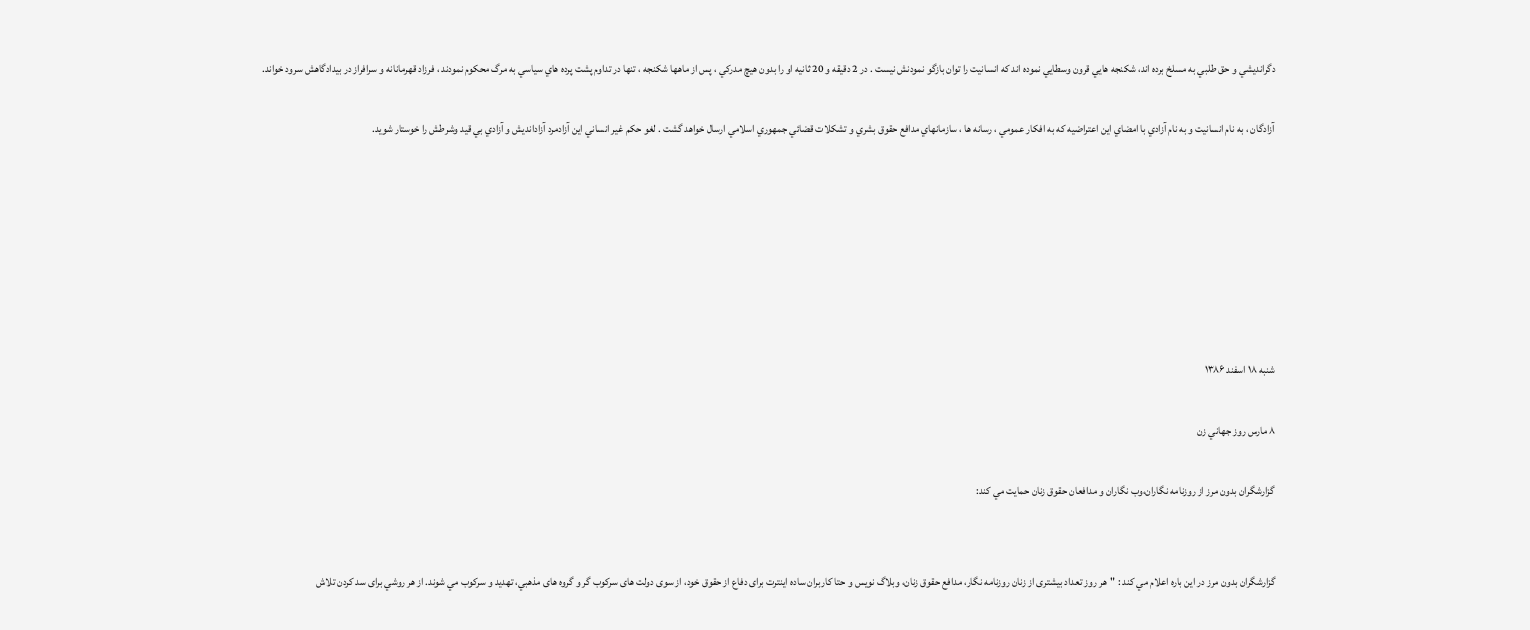دگرانديشي و حق طلبي به مسلخ برده اند، شکنجه هايي قرون وسطايي نموده اند که انسانيت را توان بازگو نمودنش نيست . در 2 دقيقه و 20 ثانيه او را بدون هيچ مدرکي ، پس از ماهها شکنجه ، تنها در تداوم پشت پرده هاي سياسي به مرگ محکوم نمودند ، فرزاد قهرمانانه و سرافراز در بيدادگاهش سرود خواند.

آزادگان ، به نام انسانيت و به نام آزادي با امضاي اين اعتراضيه که به افکار عمومي ، رسانه ها ، سازمانهاي مدافع حقوق بشري و تشکلات قضائي جمهوري اسلامي ارسال خواهد گشت . لغو حکم غير انساني اين آزادمرد آزادانديش و آزادي بي قيد وشرطش را خوستار شويد.







شنبه ۱۸ اسفند ۱۳۸۶

٨ مارس روز جهاني زن

گزارشگران بدون مرز از روزنامه نگاران،وب نگاران و مدافعان حقوق زنان حمايت مي کند:


گزارشگران بدون مرز در اين باره اعلام مي کند : "هر روز تعداد بيشتری از زنان روزنامه نگار، مدافع حقوق زنان، وبلاگ نويس و حتا کاربران ساده اينترت برای دفاع از حقوق خود، از سوی دولت های سرکوب گر و گروه های مذهبي، تهديد و سرکوب مي شوند. از هر روشي برای سد کردن تلاش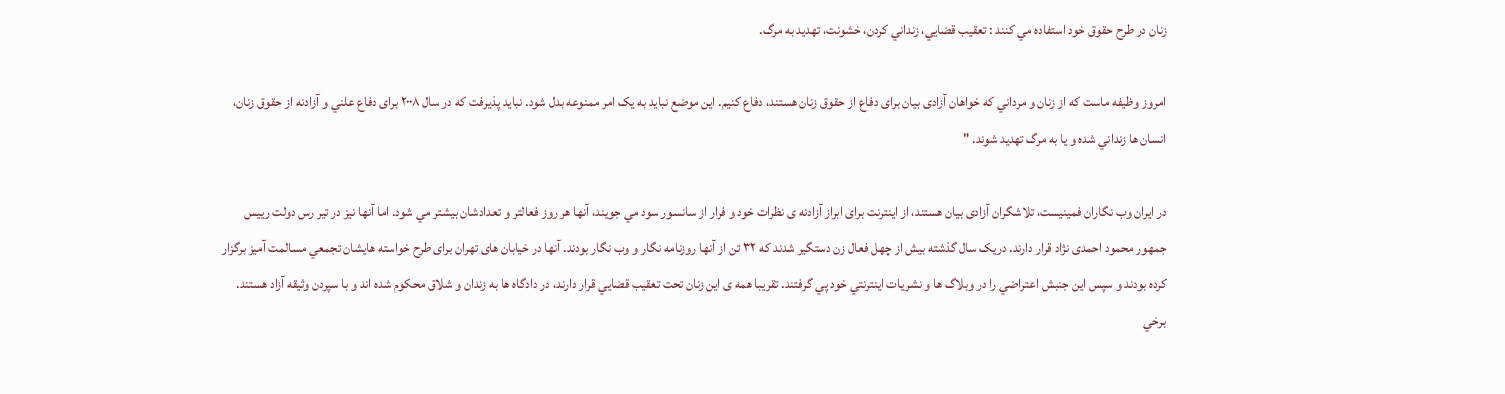زنان در طرح حقوق خود استفاده مي کنند : تعقيب قضايي، زنداني کردن، خشونت، تهديد به مرگ.

امروز وظيفه ماست که از زنان و مرداني که خواهان آزادی بيان برای دفاع از حقوق زنان هستند، دفاع کنيم. اين موضع نبايد به يک امر ممنوعه بدل شود. نبايد پذيرفت که در سال ٢٠٠٨ برای دفاع علني و آزادنه از حقوق زنان، انسان ها زنداني شده و يا به مرگ تهديد شوند. "

در ايران وب نگاران فمينيست، تلاشگران آزادی بيان هستند، از اينترنت برای ابراز آزادنه ی نظرات خود و فرار از سانسور سود مي جويند، آنها هر روز فعالتر و تعدادشان بيشتر مي شود. اما آنها نيز در تير رس دولت رييس جمهور محمود احمدی نژاد قرار دارند. دريک سال گذشته بيش از چهل فعال زن دستگير شدند که ٣٢ تن از آنها روزنامه نگار و وب نگار بودند. آنها در خيابان های تهران برای طرح خواسته هايشان تجمعي مسالمت آميز برگزار کرده بودند و سپس اين جنبش اعتراضي را در وبلاگ ها و نشريات اينترنتي خود پي گرفتند. تقريبا همه ی اين زنان تحت تعقيب قضايي قرار دارند، در دادگاه ها به زندان و شلاق محکوم شده اند و با سپردن وثيقه آزاد هستند. برخي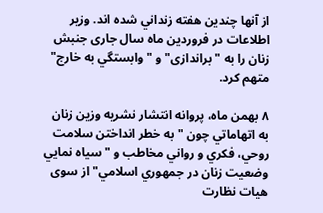از آنها چندين هفته زنداني شده اند. وزير اطلاعات در فروردين ماه سال جاری جنبش زنان را به " براندازی" و " وابستگي به خارج" متهم کرد.

٨ بهمن ماه، پروانه انتشار نشريه وزين زنان به اتهاماتي چون " به خطر انداختن سلامت روحي، فكري و رواني مخاطب و "سياه ‌‌نمايي وضعيت زنان در جمهوري اسلامي" از سوی هيات نظارت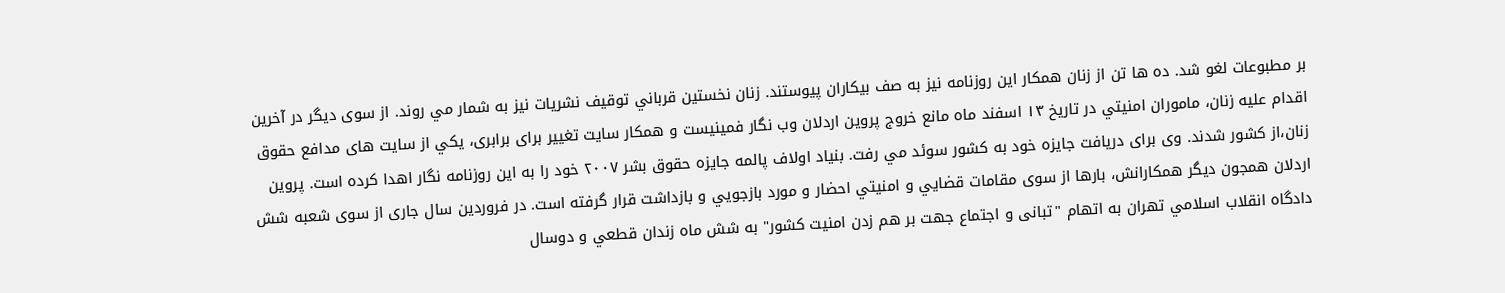بر مطبوعات لغو شد. ده ها تن از زنان همکار اين روزنامه نيز به صف بيکاران پيوستند. زنان نخستين قرباني توقيف نشريات نيز به شمار مي روند. از سوی ديگر در آخرين اقدام عليه زنان، ماموران امنيتي در تاريخ ١٣ اسفند ماه مانع خروج پروين اردلان وب نگار فمينيست و همکار سايت تغییر برای برابری، يکي از سايت های مدافع حقوق زنان،از کشور شدند. وی برای دريافت جايزه خود به کشور سوئد مي رفت. بنیاد اولاف پالمه جايزه حقوق بشر ۲۰۰۷ خود را به اين روزنامه نگار اهدا کرده است. پروين اردلان همجون ديگر همکارانش، بارها از سوی مقامات قضايي و امنيتي احضار و مورد بازجويي و بازداشت قرار گرفته است. در فروردين سال جاری از سوی شعبه شش دادگاه انقلاب اسلامي تهران به اتهام "تبانی و اجتماع جهت بر هم زدن امنیت کشور" به شش ماه زندان قطعي و دوسال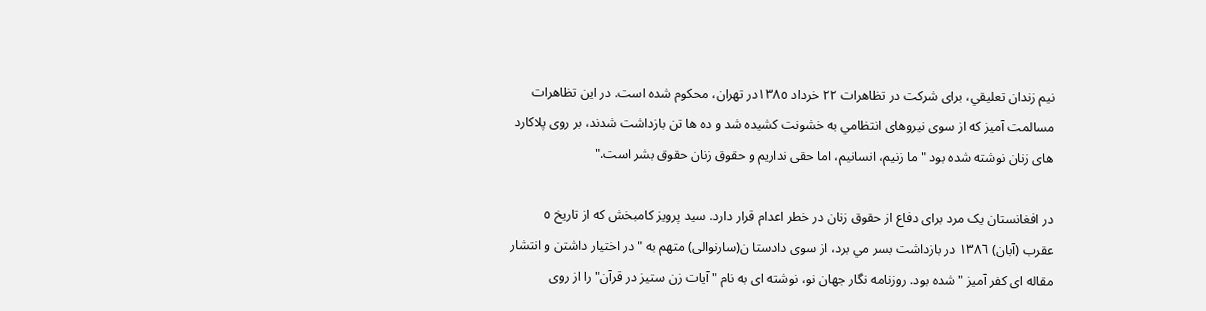نيم زندان تعليقي، برای شرکت در تظاهرات ٢٢ خرداد ١٣٨٥در تهران، محکوم شده است. در اين تظاهرات مسالمت آميز که از سوی نيروهای انتظامي به خشونت کشيده شد و ده ها تن بازداشت شدند، بر روی پلاکارد های زنان نوشته شده بود " ما زنيم، انسانيم، اما حقی نداريم و حقوق زنان حقوق بشر است."

در افغانستان يک مرد برای دفاع از حقوق زنان در خطر اعدام قرار دارد. سيد پرويز کامبخش که از تاريخ ٥ عقرب (آبان) ١٣٨٦ در بازداشت بسر مي برد، از سوی دادستا ن(سارنوالی) متهم به " در اختيار داشتن و انتشار مقاله ای کفر آميز " شده بود. روزنامه نگار جهان نو، نوشته ای به نام "آیات زن ستیز در قرآن" را از روی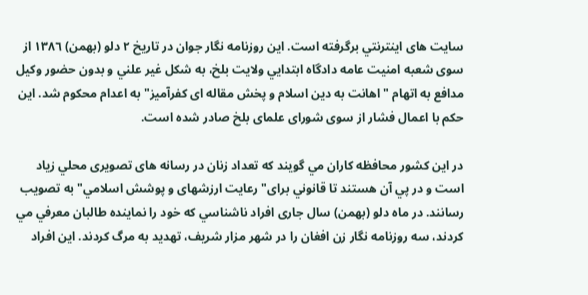سايت های اينترنتي برگرفته است. اين روزنامه نگار جوان در تاريخ ٢ دلو (بهمن) ١٣٨٦ از سوی شعبه امنيت عامه دادگاه ابتدايي ولايت بلخ، به شکل غير علني و بدون حضور وکيل مدافع به اتهام " اهانت به دين اسلام و پخش مقاله ای کفرآميز" به اعدام محکوم شد. اين حکم با اعمال فشار از سوی شورای علمای بلخ صادر شده است.

در اين کشور محافظه کاران مي گويند که تعداد زنان در رسانه های تصويری محلي زياد است و در پي آن هستند تا قانوني برای" رعايت ارزشهای و پوشش اسلامي" به تصويب رسانند. در ماه دلو (بهمن) سال جاری افراد ناشناسي که خود را نماينده طالبان معرفي مي کردند، سه روزنامه نگار زن افغان را در شهر مزار شريف، تهديد به مرگ کردند. اين افراد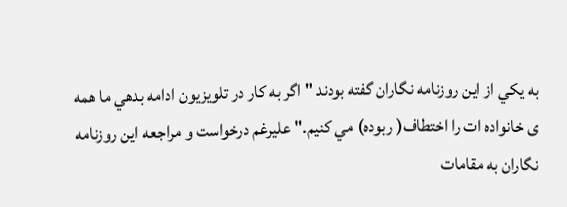به يکي از اين روزنامه نگاران گفته بودند " اگر به کار در تلويزيون ادامه بدهي ما همه ی خانواده ات را اختطاف( ربوده) مي کنيم." عليرغم درخواست و مراجعه اين روزنامه نگاران به مقامات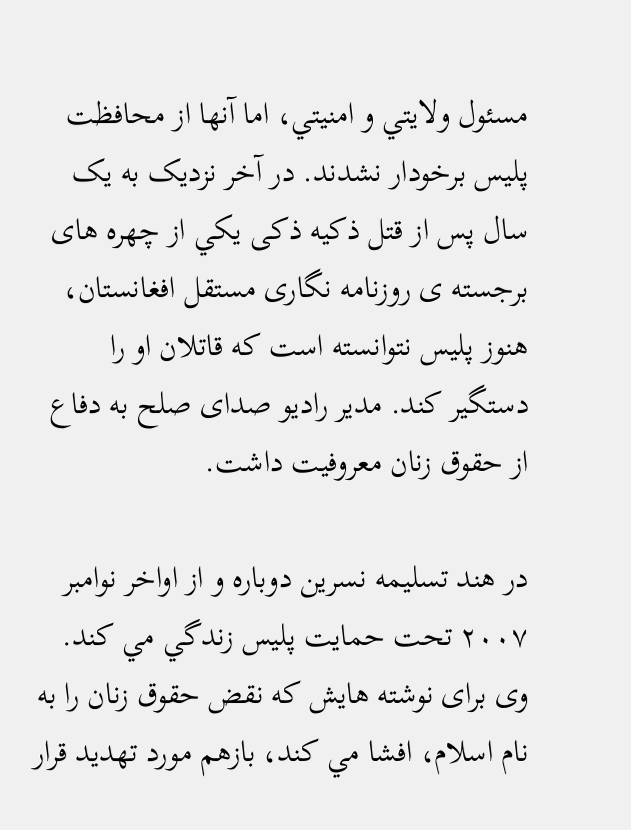مسئول ولايتي و امنيتي، اما آنها از محافظت پليس برخودار نشدند. در آخر نزديک به يک سال پس از قتل ذکیه ذکی يکي از چهره های برجسته ی روزنامه نگاری مستقل افغانستان، هنوز پليس نتوانسته است که قاتلان او را دستگير کند. مدير راديو صدای صلح به دفاع از حقوق زنان معروفيت داشت.

در هند تسليمه نسرين دوباره و از اواخر نوامبر ٢٠٠٧ تحت حمايت پليس زندگي مي کند. وی برای نوشته هايش که نقض حقوق زنان را به نام اسلام، افشا مي کند، بازهم مورد تهديد قرار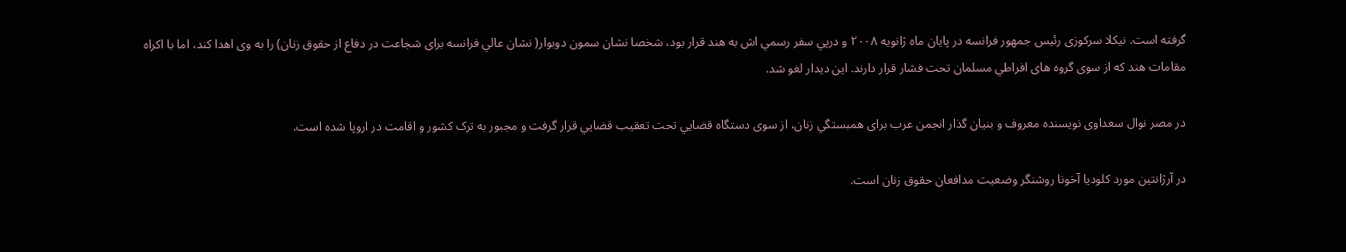گرفته است. نيکلا سرکوزی رئيس جمهور فرانسه در پايان ماه ژانويه ٢٠٠٨ و درپي سفر رسمي اش به هند قرار بود، شخصا نشان سمون دوبوار( نشان عالي فرانسه برای شجاعت در دفاع از حقوق زنان) را به وی اهدا کند، اما با اکراه مقامات هند که از سوی گروه های افراطي مسلمان تحت فشار قرار دارند. اين ديدار لغو شد.

در مصر نوال سعداوی نويسنده معروف و بنيان گذار انجمن عرب برای همبستگي زنان، از سوی دستگاه قضايي تحت تعقيب قضايي قرار گرفت و مجبور به ترک کشور و اقامت در اروپا شده است.

در آرژانتين مورد کلوديا آخونا روشنگر وضعيت مدافعان حقوق زنان است.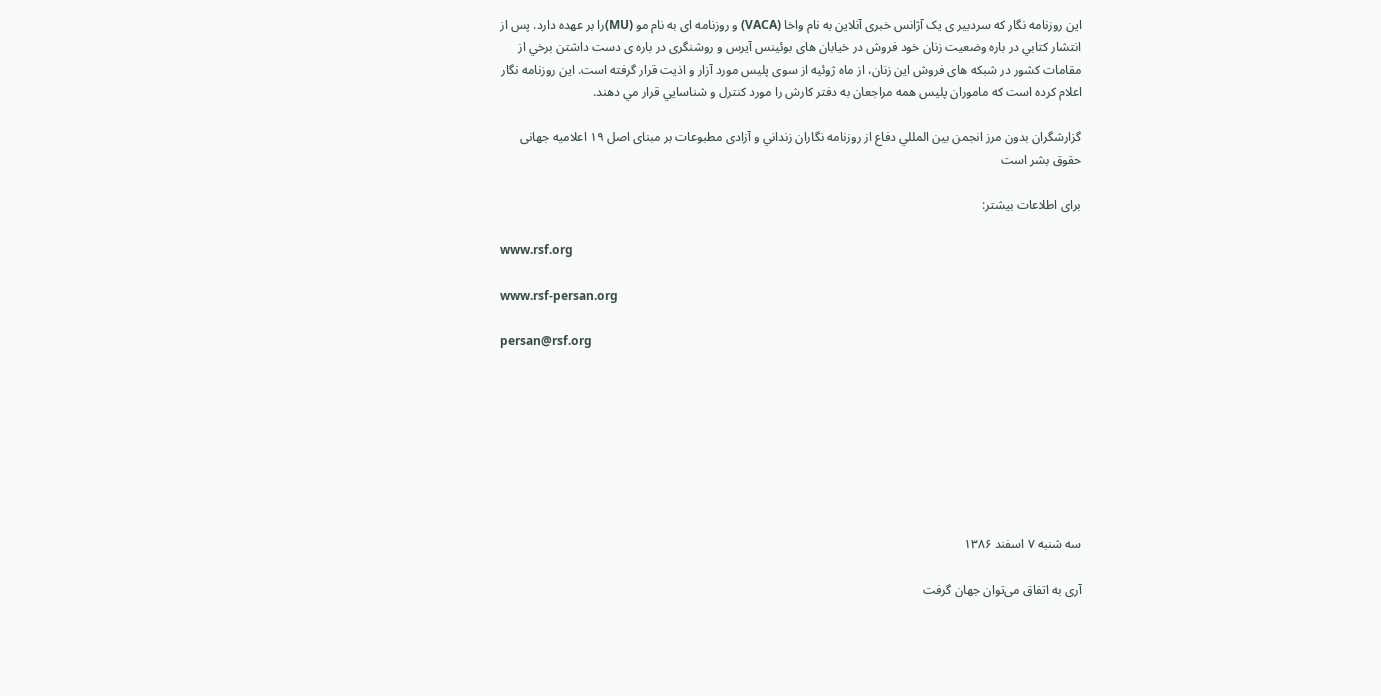اين روزنامه نگار که سردبير ی يک آژانس خبری آنلاين به نام واخا (VACA) و روزنامه ای به نام مو (MU)را بر عهده دارد. پس از انتشار کتابي در باره وضعيت زنان خود فروش در خيابان های بوئينس آيرس و روشنگری در باره ی دست داشتن برخي از مقامات کشور در شبکه های فروش اين زنان، از ماه ژوئيه از سوی پليس مورد آزار و اذيت قرار گرفته است. اين روزنامه نگار اعلام کرده است که ماموران پليس همه مراجعان به دفتر کارش را مورد کنترل و شناسايي قرار مي دهند.

گزارشگران بدون مرز انجمن بين المللي دفاع از روزنامه نگاران زنداني و آزادی مطبوعات بر مبنای اصل ١٩ اعلاميه جهانی حقوق بشر است

برای اطلاعات بيشتر:

www.rsf.org

www.rsf-persan.org

persan@rsf.org








سه شنبه ۷ اسفند ۱۳۸۶

آری به اتفاق می‌توان جهان گرفت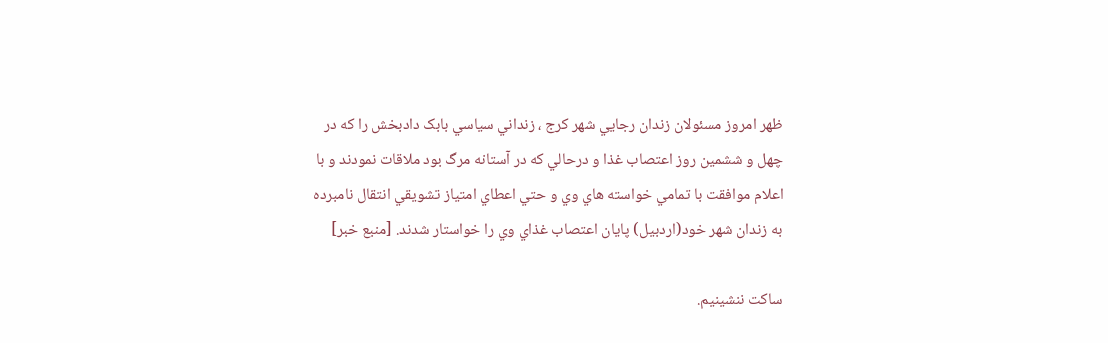ظهر امروز مسئولان زندان رجايي شهر کرج ، زنداني سياسي بابک دادبخش را که در چهل و ششمين روز اعتصاب غذا و درحالي که در آستانه مرگ بود ملاقات نمودند و با اعلام موافقت با تمامي خواسته هاي وي و حتي اعطاي امتياز تشويقي انتقال نامبرده به زندان شهر خود(اردبيل) پايان اعتصاب غذاي وي را خواستار شدند. [منبع خبر]

ساکت ننشینیم.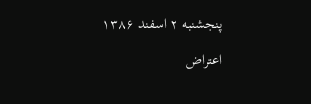پنجشنبه ۲ اسفند ۱۳۸۶

اعتراض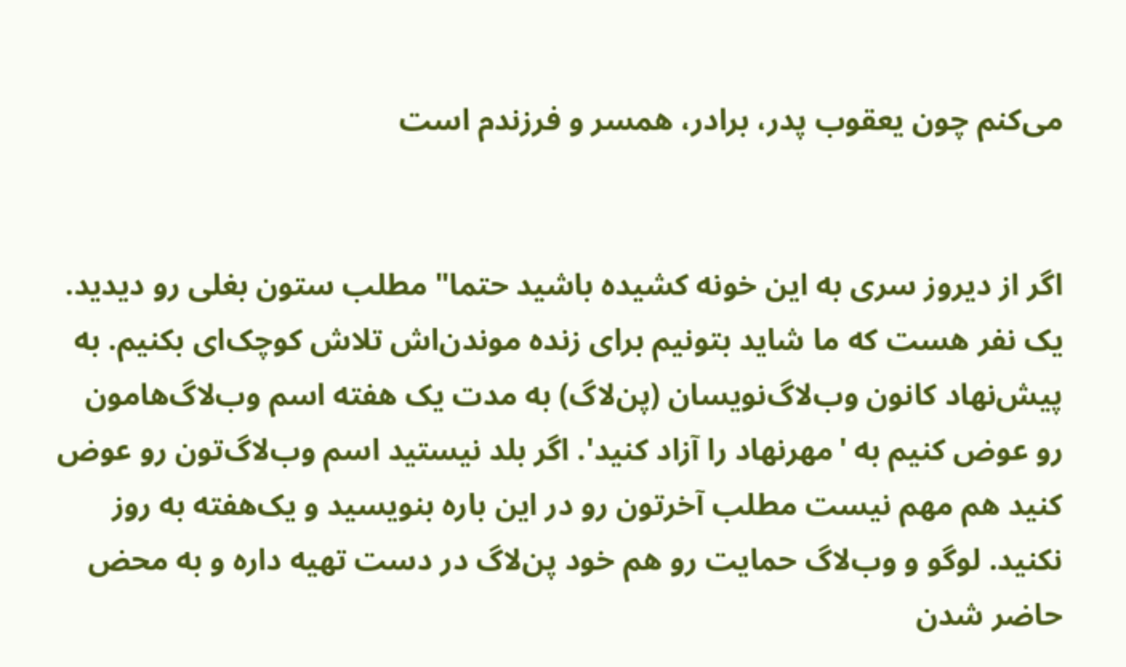می‌کنم چون یعقوب پدر، برادر، همسر و فرزندم است


اگر از دیروز سری به این خونه کشیده باشید حتما" مطلب ستون بغلی رو دیدید. یک نفر هست که ما شاید بتونیم برای زنده موندن‌اش تلاش کوچک‌ای بکنیم. به پیش‌نهاد کانون وب‌لاگ‌نویسان (پن‌لاگ) به مدت یک هفته اسم وب‌لاگ‌هامون رو عوض کنیم به 'مهرنهاد را آزاد کنید'. اگر بلد نیستید اسم وب‌لاگ‌تون رو عوض کنید هم مهم نیست مطلب آخرتون رو در این باره بنویسید و یک‌هفته به روز نکنید. لوگو و وب‌لاگ حمایت رو هم خود پن‌لاگ در دست تهیه داره و به محض حاضر شدن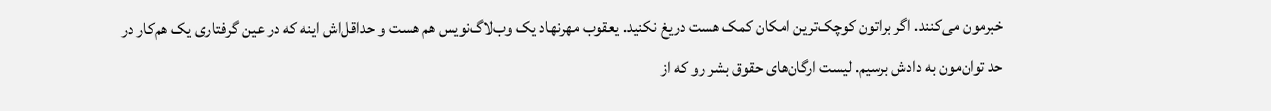خبرمون می‌کنند. اگر براتون کوچک‌ترین امکان‌ کمک هست دریغ نکنید. یعقوب مهرنهاد یک وب‌لاگ‌نویس هم هست و حداقل‌اش اینه که در عین گرفتاری یک هم‌کار در حد توان‌مون به‌ دادش برسیم. لیست ارگان‌های حقوق بشر رو که از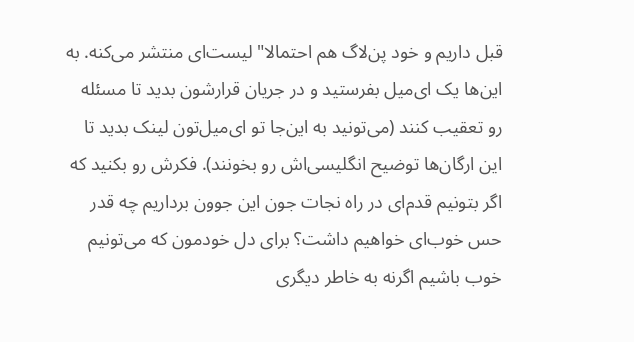قبل داریم و خود پن‌لاگ هم احتمالا" لیست‌ای منتشر می‌کنه. به این‌ها یک ای‌میل بفرستید و در جریان قرارشون بدید تا مسئله رو تعقیب کنند (می‌تونید به این‌جا تو ای‌میل‌تون لینک بدید تا این ارگان‌ها توضیح انگلیسی‌‌اش رو بخونند). فکرش رو بکنید که اگر بتونیم قدم‌ای در راه نجات جون این جوون برداریم چه قدر حس خوب‌ای خواهیم داشت؟ برای دل خودمون که می‌تونیم خوب باشیم اگرنه به خاطر دیگری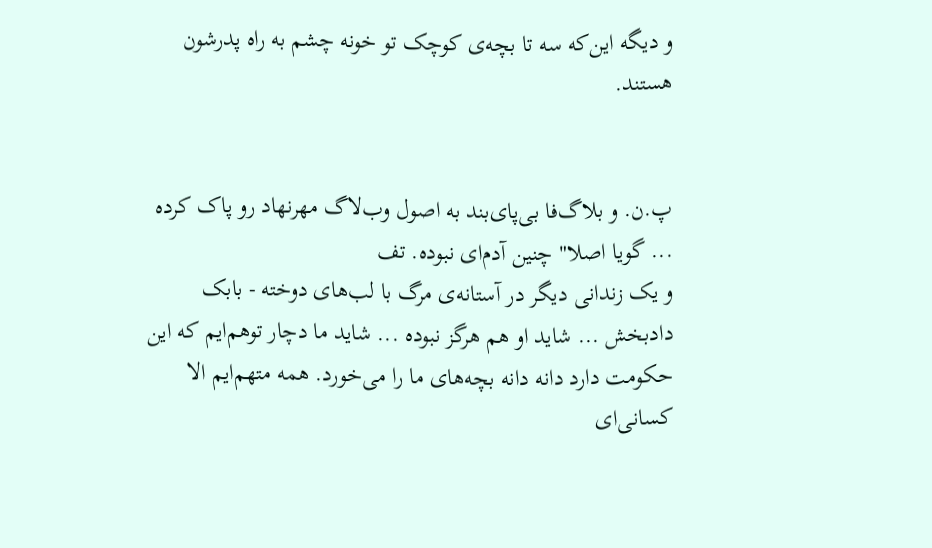و دیگه این‌که سه تا بچه‌ی کوچک تو خونه چشم به راه پدرشون هستند.


پ.ن. و بلاگ‌فا بی‌پای‌بند به اصول وب‌لاگ مهرنهاد رو پاک کرده ... گویا اصلا" چنین آدم‌ای نبوده. تف
و یک زندانی دیگر در آستانه‌ی مرگ با لب‌های دوخته - بابک دادبخش ... شاید او هم هرگز نبوده ... شاید ما دچار توهم‌ایم که این حکومت دارد دانه دانه بچه‌های ما را می‌خورد. همه متهم‌ایم الا کسانی‌ای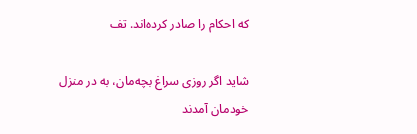که احکام را صادر کرده‌اند. تف

شاید اگر روزی سراغ بچه‌‌مان، به در منزل خودمان آمدند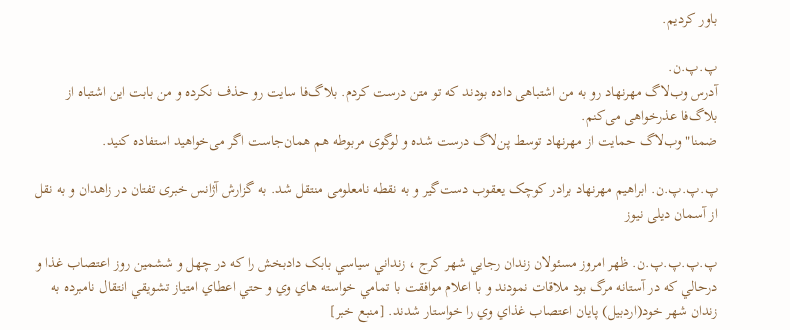باور کردیم.

پ.پ.ن.
آدرس وب‌لاگ مهرنهاد رو به من اشتباهی داده بودند که تو متن درست کردم. بلاگ‌فا سایت رو حذف نکرده و من بابت این اشتباه از بلاگ‌فا عذرخواهی می‌کنم.
ضمنا" وب‌لاگ حمایت از مهرنهاد توسط پن‌لاگ درست شده و لوگوی مربوطه هم همان‌جاست اگر می‌خواهید استفاده کنید.

پ.پ.پ.ن. ابراهیم مهرنهاد برادر کوچک یعقوب دست‌گیر و به نقطه‌ نامعلومی منتقل شد. به گزارش آژانس خبری تفتان در زاهدان و به نقل از آسمان دیلی نیوز

پ.پ.پ.پ.ن. ظهر امروز مسئولان زندان رجايي شهر کرج ، زنداني سياسي بابک دادبخش را که در چهل و ششمين روز اعتصاب غذا و درحالي که در آستانه مرگ بود ملاقات نمودند و با اعلام موافقت با تمامي خواسته هاي وي و حتي اعطاي امتياز تشويقي انتقال نامبرده به زندان شهر خود(اردبيل) پايان اعتصاب غذاي وي را خواستار شدند. [منبع خبر]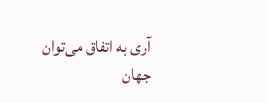آری به اتفاق می‌توان جهان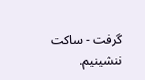گرفت - ساکت ننشینیم.